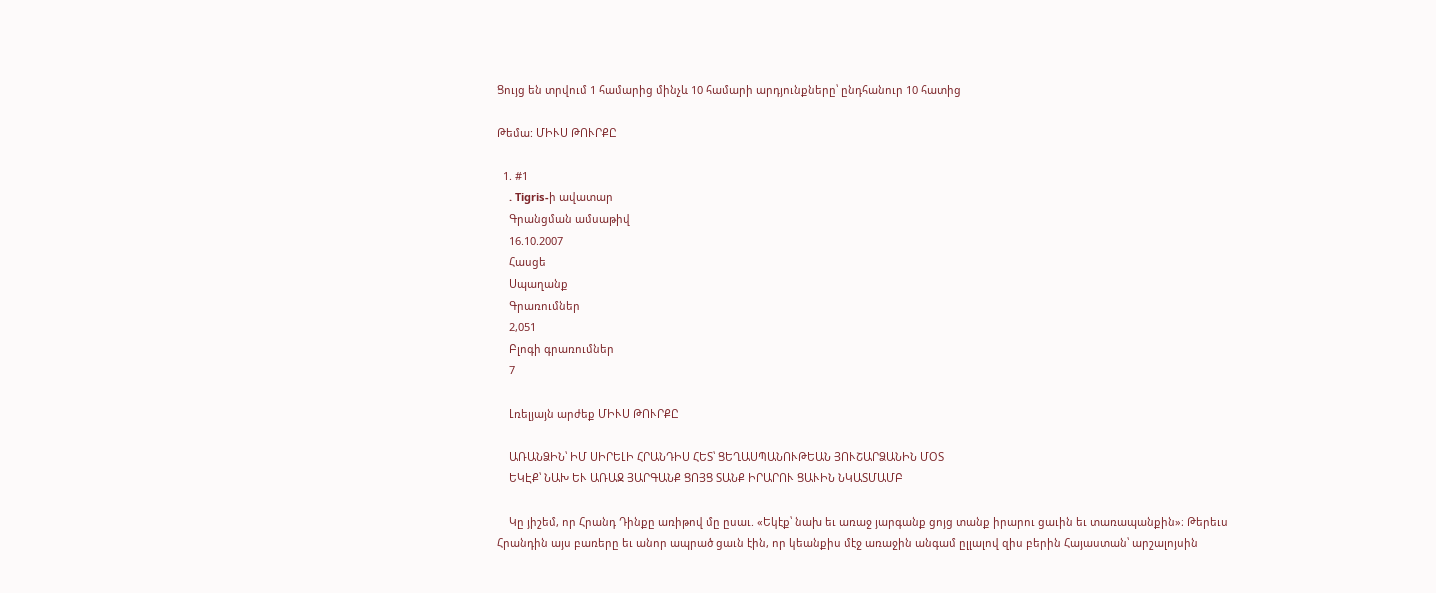Ցույց են տրվում 1 համարից մինչև 10 համարի արդյունքները՝ ընդհանուր 10 հատից

Թեմա: ՄԻՒՍ ԹՈՒՐՔԸ

  1. #1
    . Tigris-ի ավատար
    Գրանցման ամսաթիվ
    16.10.2007
    Հասցե
    Սպաղանք
    Գրառումներ
    2,051
    Բլոգի գրառումներ
    7

    Լռելյայն արժեք ՄԻՒՍ ԹՈՒՐՔԸ

    ԱՌԱՆՁԻՆ՝ ԻՄ ՍԻՐԵԼԻ ՀՐԱՆԴԻՍ ՀԵՏ՝ ՑԵՂԱՍՊԱՆՈՒԹԵԱՆ ՅՈՒՇԱՐՁԱՆԻՆ ՄՕՏ
    ԵԿԷՔ՝ ՆԱԽ ԵՒ ԱՌԱՋ ՅԱՐԳԱՆՔ ՑՈՅՑ ՏԱՆՔ ԻՐԱՐՈՒ ՑԱՒԻՆ ՆԿԱՏՄԱՄԲ

    Կը յիշեմ, որ Հրանդ Դինքը առիթով մը ըսաւ. «Եկէք՝ նախ եւ առաջ յարգանք ցոյց տանք իրարու ցաւին եւ տառապանքին»։ Թերեւս Հրանդին այս բառերը եւ անոր ապրած ցաւն էին, որ կեանքիս մէջ առաջին անգամ ըլլալով զիս բերին Հայաստան՝ արշալոյսին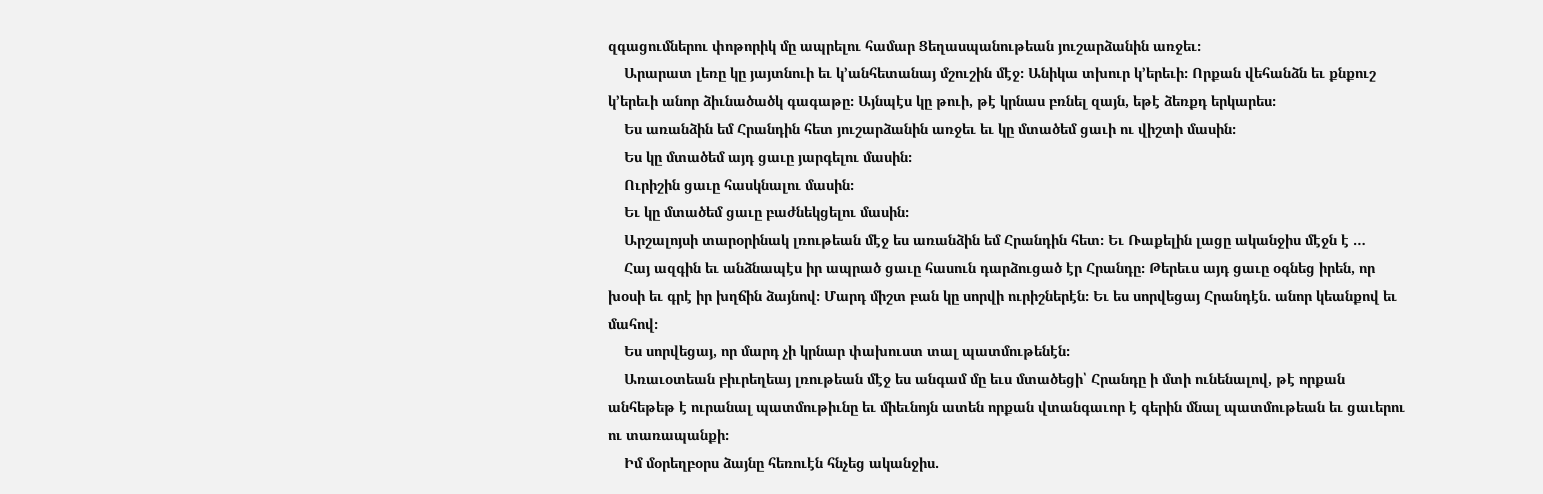զգացումներու փոթորիկ մը ապրելու համար Ցեղասպանութեան յուշարձանին առջեւ։
    Արարատ լեռը կը յայտնուի եւ կ՚անհետանայ մշուշին մէջ։ Անիկա տխուր կ՚երեւի։ Որքան վեհանձն եւ քնքուշ կ՚երեւի անոր ձիւնածածկ գագաթը։ Այնպէս կը թուի, թէ կրնաս բռնել զայն, եթէ ձեռքդ երկարես։
    Ես առանձին եմ Հրանդին հետ յուշարձանին առջեւ եւ կը մտածեմ ցաւի ու վիշտի մասին։
    Ես կը մտածեմ այդ ցաւը յարգելու մասին։
    Ուրիշին ցաւը հասկնալու մասին։
    Եւ կը մտածեմ ցաւը բաժնեկցելու մասին։
    Արշալոյսի տարօրինակ լռութեան մէջ ես առանձին եմ Հրանդին հետ։ Եւ Ռաքելին լացը ականջիս մէջն է …
    Հայ ազգին եւ անձնապէս իր ապրած ցաւը հասուն դարձուցած էր Հրանդը։ Թերեւս այդ ցաւը օգնեց իրեն, որ խօսի եւ գրէ իր խղճին ձայնով։ Մարդ միշտ բան կը սորվի ուրիշներէն։ Եւ ես սորվեցայ Հրանդէն. անոր կեանքով եւ մահով։
    Ես սորվեցայ, որ մարդ չի կրնար փախուստ տալ պատմութենէն։
    Առաւօտեան բիւրեղեայ լռութեան մէջ ես անգամ մը եւս մտածեցի՝ Հրանդը ի մտի ունենալով, թէ որքան անհեթեթ է ուրանալ պատմութիւնը եւ միեւնոյն ատեն որքան վտանգաւոր է գերին մնալ պատմութեան եւ ցաւերու ու տառապանքի։
    Իմ մօրեղբօրս ձայնը հեռուէն հնչեց ականջիս.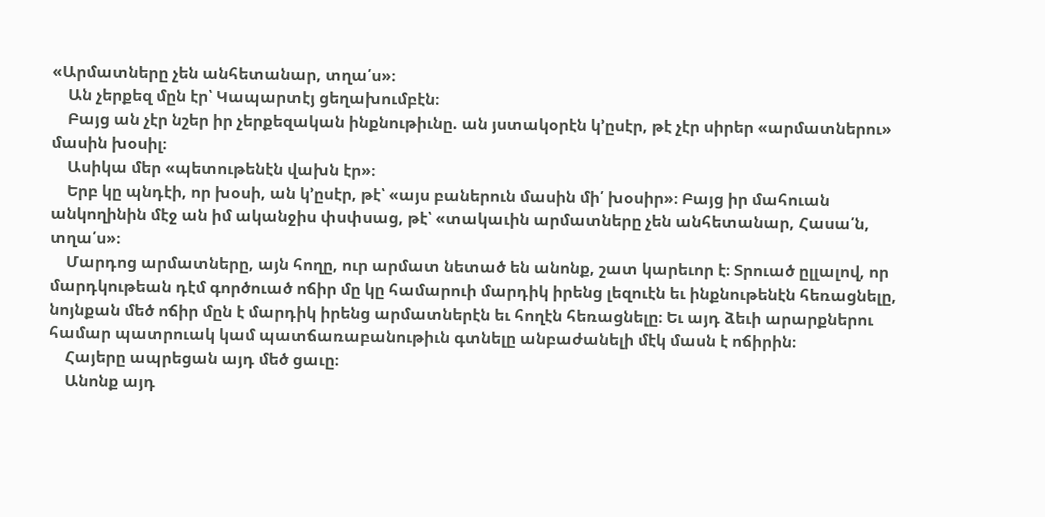«Արմատները չեն անհետանար, տղա՛ս»։
    Ան չերքեզ մըն էր՝ Կապարտէյ ցեղախումբէն։
    Բայց ան չէր նշեր իր չերքեզական ինքնութիւնը. ան յստակօրէն կ՚ըսէր, թէ չէր սիրեր «արմատներու» մասին խօսիլ։
    Ասիկա մեր «պետութենէն վախն էր»։
    Երբ կը պնդէի, որ խօսի, ան կ՚ըսէր, թէ՝ «այս բաներուն մասին մի՛ խօսիր»։ Բայց իր մահուան անկողինին մէջ ան իմ ականջիս փսփսաց, թէ՝ «տակաւին արմատները չեն անհետանար, Հասա՛ն, տղա՛ս»։
    Մարդոց արմատները, այն հողը, ուր արմատ նետած են անոնք, շատ կարեւոր է։ Տրուած ըլլալով, որ մարդկութեան դէմ գործուած ոճիր մը կը համարուի մարդիկ իրենց լեզուէն եւ ինքնութենէն հեռացնելը, նոյնքան մեծ ոճիր մըն է մարդիկ իրենց արմատներէն եւ հողէն հեռացնելը։ Եւ այդ ձեւի արարքներու համար պատրուակ կամ պատճառաբանութիւն գտնելը անբաժանելի մէկ մասն է ոճիրին։
    Հայերը ապրեցան այդ մեծ ցաւը։
    Անոնք այդ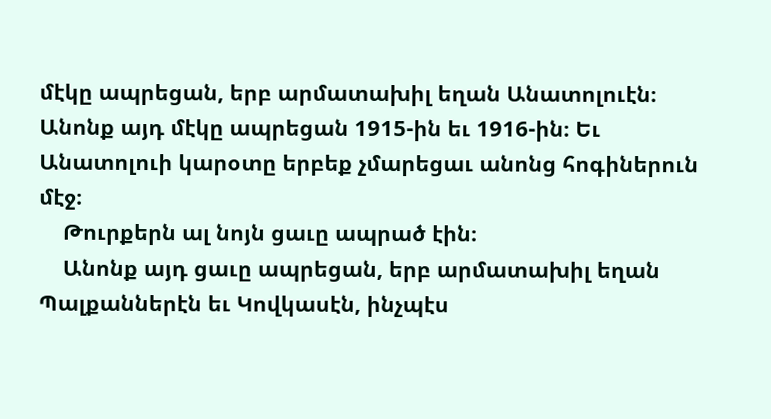մէկը ապրեցան, երբ արմատախիլ եղան Անատոլուէն։ Անոնք այդ մէկը ապրեցան 1915-ին եւ 1916-ին։ Եւ Անատոլուի կարօտը երբեք չմարեցաւ անոնց հոգիներուն մէջ։
    Թուրքերն ալ նոյն ցաւը ապրած էին։
    Անոնք այդ ցաւը ապրեցան, երբ արմատախիլ եղան Պալքաններէն եւ Կովկասէն, ինչպէս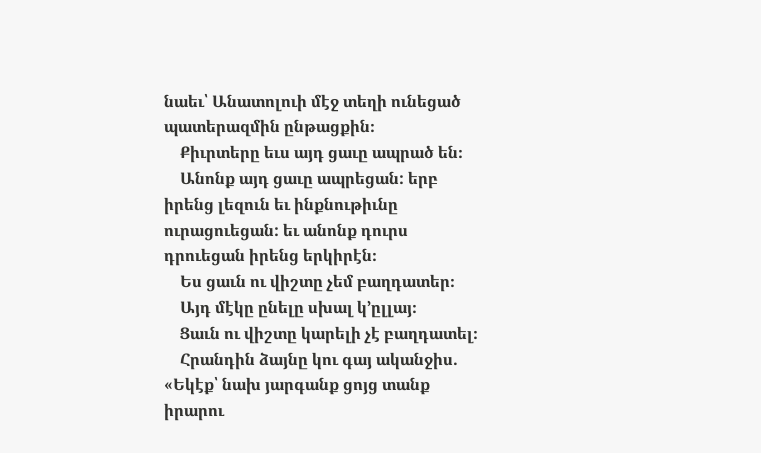նաեւ՝ Անատոլուի մէջ տեղի ունեցած պատերազմին ընթացքին։
    Քիւրտերը եւս այդ ցաւը ապրած են։
    Անոնք այդ ցաւը ապրեցան: երբ իրենց լեզուն եւ ինքնութիւնը ուրացուեցան: եւ անոնք դուրս դրուեցան իրենց երկիրէն։
    Ես ցաւն ու վիշտը չեմ բաղդատեր։
    Այդ մէկը ընելը սխալ կ՚ըլլայ։
    Ցաւն ու վիշտը կարելի չէ բաղդատել։
    Հրանդին ձայնը կու գայ ականջիս. «Եկէք՝ նախ յարգանք ցոյց տանք իրարու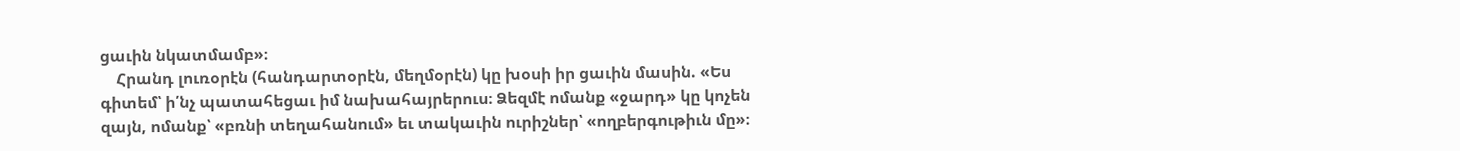ցաւին նկատմամբ»։
    Հրանդ լուռօրէն (հանդարտօրէն, մեղմօրէն) կը խօսի իր ցաւին մասին. «Ես գիտեմ՝ ի՛նչ պատահեցաւ իմ նախահայրերուս։ Ձեզմէ ոմանք «ջարդ» կը կոչեն զայն, ոմանք՝ «բռնի տեղահանում» եւ տակաւին ուրիշներ՝ «ողբերգութիւն մը»։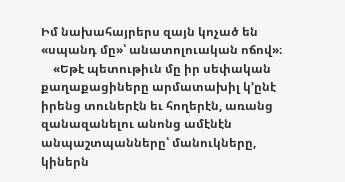Իմ նախահայրերս զայն կոչած են «սպանդ մը»՝ անատոլուական ոճով»։
    «Եթէ պետութիւն մը իր սեփական քաղաքացիները արմատախիլ կ՚ընէ իրենց տուներէն եւ հողերէն, առանց զանազանելու անոնց ամէնէն անպաշտպանները՝ մանուկները, կիներն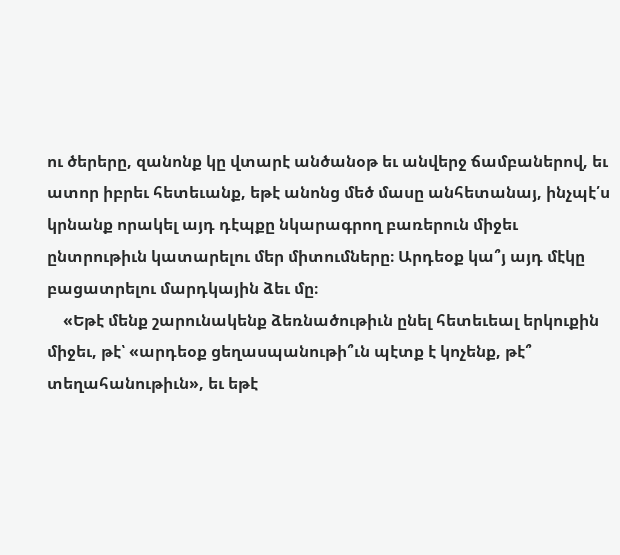ու ծերերը, զանոնք կը վտարէ անծանօթ եւ անվերջ ճամբաներով, եւ ատոր իբրեւ հետեւանք, եթէ անոնց մեծ մասը անհետանայ, ինչպէ՛ս կրնանք որակել այդ դէպքը նկարագրող բառերուն միջեւ ընտրութիւն կատարելու մեր միտումները։ Արդեօք կա՞յ այդ մէկը բացատրելու մարդկային ձեւ մը։
    «Եթէ մենք շարունակենք ձեռնածութիւն ընել հետեւեալ երկուքին միջեւ, թէ՝ «արդեօք ցեղասպանութի՞ւն պէտք է կոչենք, թէ՞ տեղահանութիւն», եւ եթէ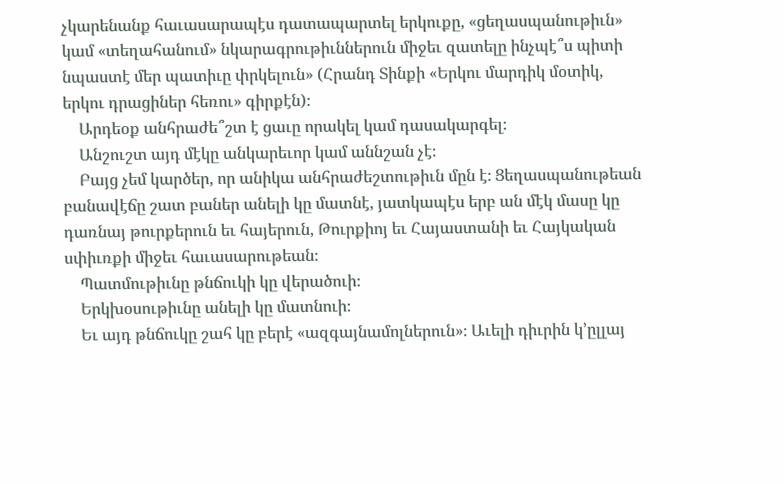չկարենանք հաւասարապէս դատապարտել երկուքը, «ցեղասպանութիւն» կամ «տեղահանում» նկարագրութիւններուն միջեւ զատելը ինչպէ՞ս պիտի նպաստէ մեր պատիւը փրկելուն» (Հրանդ Տինքի «Երկու մարդիկ մօտիկ, երկու դրացիներ հեռու» գիրքէն)։
    Արդեօք անհրաժե՞շտ է ցաւը որակել կամ դասակարգել։
    Անշուշտ այդ մէկը անկարեւոր կամ աննշան չէ։
    Բայց չեմ կարծեր, որ անիկա անհրաժեշտութիւն մըն է։ Ցեղասպանութեան բանավէճը շատ բաներ անելի կը մատնէ, յատկապէս երբ ան մէկ մասը կը դառնայ թուրքերուն եւ հայերուն, Թուրքիոյ եւ Հայաստանի եւ Հայկական սփիւռքի միջեւ հաւասարութեան։
    Պատմութիւնը թնճուկի կը վերածուի։
    Երկխօսութիւնը անելի կը մատնուի։
    Եւ այդ թնճուկը շահ կը բերէ «ազգայնամոլներուն»։ Աւելի դիւրին կ՚ըլլայ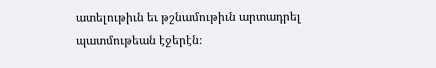ատելութիւն եւ թշնամութիւն արտադրել պատմութեան էջերէն։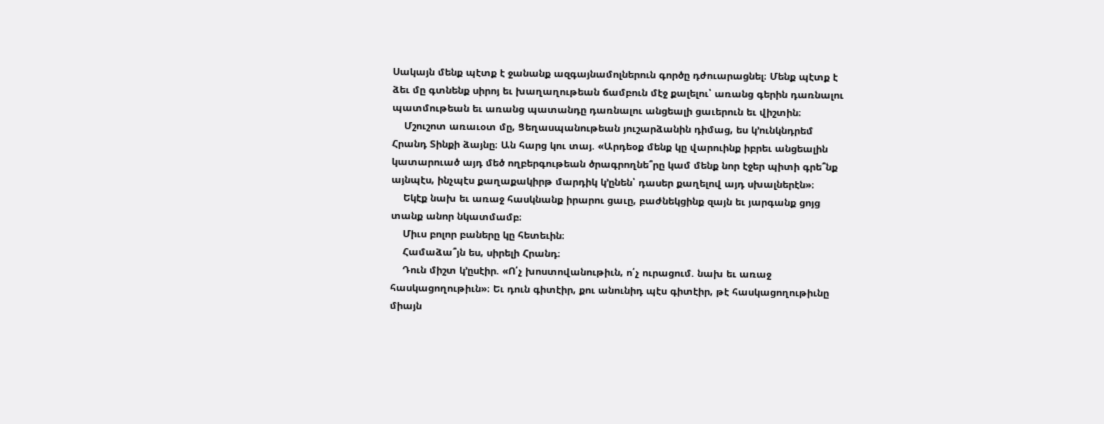Սակայն մենք պէտք է ջանանք ազգայնամոլներուն գործը դժուարացնել։ Մենք պէտք է ձեւ մը գտնենք սիրոյ եւ խաղաղութեան ճամբուն մէջ քալելու՝ առանց գերին դառնալու պատմութեան եւ առանց պատանդը դառնալու անցեալի ցաւերուն եւ վիշտին։
    Մշուշոտ առաւօտ մը, Ցեղասպանութեան յուշարձանին դիմաց, ես կ՚ունկնդրեմ Հրանդ Տինքի ձայնը։ Ան հարց կու տայ. «Արդեօք մենք կը վարուինք իբրեւ անցեալին կատարուած այդ մեծ ողբերգութեան ծրագրողնե՞րը կամ մենք նոր էջեր պիտի գրե՞նք այնպէս, ինչպէս քաղաքակիրթ մարդիկ կ՚ընեն՝ դասեր քաղելով այդ սխալներէն»։
    Եկէք նախ եւ առաջ հասկնանք իրարու ցաւը, բաժնեկցինք զայն եւ յարգանք ցոյց տանք անոր նկատմամբ։
    Միւս բոլոր բաները կը հետեւին։
    Համաձա՞յն ես, սիրելի Հրանդ։
    Դուն միշտ կ՚ըսէիր. «Ո՛չ խոստովանութիւն, ո՛չ ուրացում. նախ եւ առաջ հասկացողութիւն»։ Եւ դուն գիտէիր, քու անունիդ պէս գիտէիր, թէ հասկացողութիւնը միայն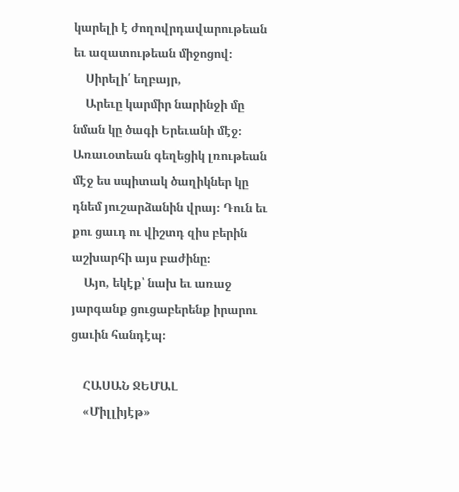կարելի է ժողովրդավարութեան եւ ազատութեան միջոցով։
    Սիրելի՛ եղբայր,
    Արեւը կարմիր նարինջի մը նման կը ծագի Երեւանի մէջ։ Առաւօտեան գեղեցիկ լռութեան մէջ ես սպիտակ ծաղիկներ կը դնեմ յուշարձանին վրայ։ Դուն եւ քու ցաւդ ու վիշտդ զիս բերին աշխարհի այս բաժինը։
    Այո, եկէք՝ նախ եւ առաջ յարգանք ցուցաբերենք իրարու ցաւին հանդէպ։

    ՀԱՍԱՆ ՋԵՄԱԼ
    «Միլլիյէթ»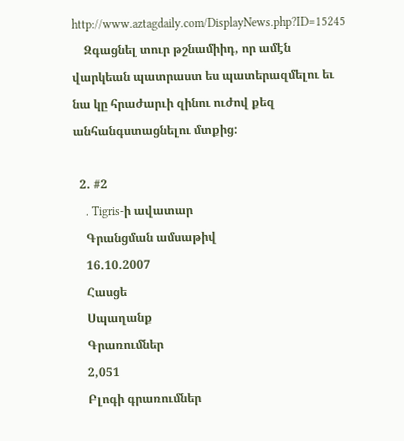http://www.aztagdaily.com/DisplayNews.php?ID=15245
    Զգացնել տուր թշնամիիդ, որ ամէն վարկեան պատրաստ ես պատերազմելու եւ նա կը հրաժարւի զինու ուժով քեզ անհանգստացնելու մտքից:

  2. #2
    . Tigris-ի ավատար
    Գրանցման ամսաթիվ
    16.10.2007
    Հասցե
    Սպաղանք
    Գրառումներ
    2,051
    Բլոգի գրառումներ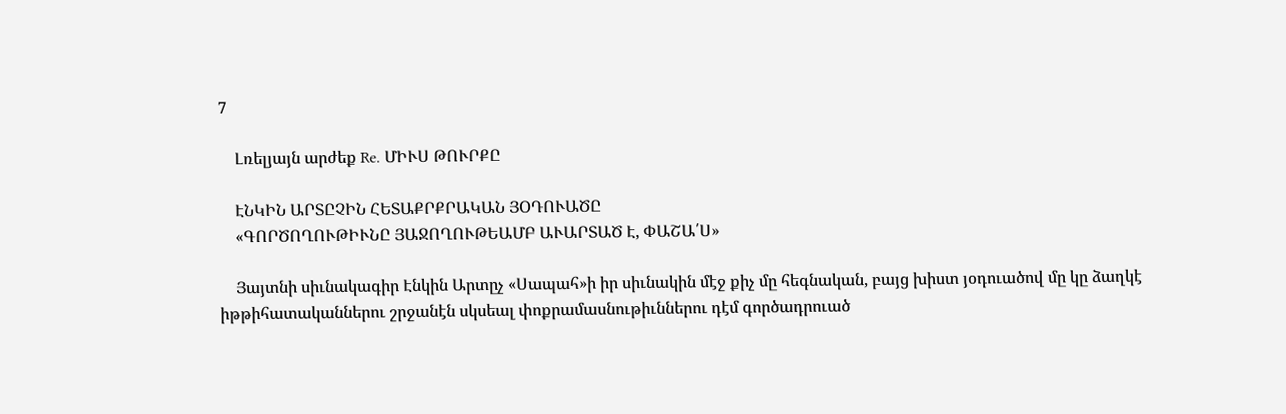7

    Լռելյայն արժեք Re. ՄԻՒՍ ԹՈՒՐՔԸ

    ԷՆԿԻՆ ԱՐՏԸՉԻՆ ՀԵՏԱՔՐՔՐԱԿԱՆ ՅՕԴՈՒԱԾԸ
    «ԳՈՐԾՈՂՈՒԹԻՒՆԸ ՅԱՋՈՂՈՒԹԵԱՄԲ ԱՒԱՐՏԱԾ Է, ՓԱՇԱ՛Ս»

    Յայտնի սիւնակագիր Էնկին Արտըչ «Սապահ»ի իր սիւնակին մէջ քիչ մը հեգնական, բայց խիստ յօդուածով մը կը ձաղկէ իթթիհատականներու շրջանէն սկսեալ փոքրամասնութիւններու դէմ գործադրուած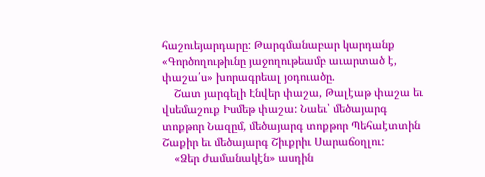հաշուեյարդարը: Թարգմանաբար կարդանք «Գործողութիւնը յաջողութեամբ աւարտած է, փաշա՛ս» խորագրեալ յօդուածը.
    Շատ յարգելի Էնվեր փաշա, Թալէաթ փաշա եւ վսեմաշուք Իսմեթ փաշա: Նաեւ՝ մեծայարգ տոքթոր Նազըմ, մեծայարգ տոքթոր Պեհաէտտին Շաքիր եւ մեծայարգ Շիւքրիւ Սարաճօղլու:
    «Ձեր ժամանակէն» ասդին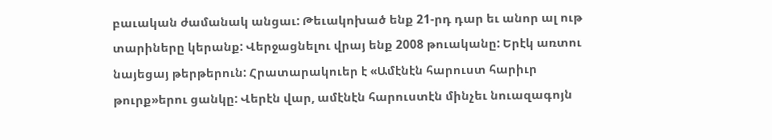բաւական ժամանակ անցաւ: Թեւակոխած ենք 21-րդ դար եւ անոր ալ ութ տարիները կերանք: Վերջացնելու վրայ ենք 2008 թուականը: Երէկ առտու նայեցայ թերթերուն: Հրատարակուեր է «Ամէնէն հարուստ հարիւր թուրք»երու ցանկը: Վերէն վար, ամէնէն հարուստէն մինչեւ նուազագոյն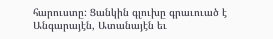հարուստը: Ցանկին գլուխը գրաւուած է Անգարայէն, Ատանայէն եւ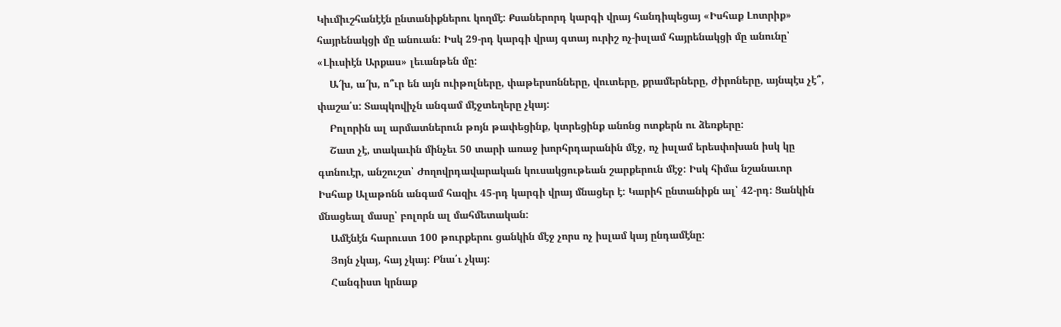Կիւմիւշհանէէն ընտանիքներու կողմէ: Քսաներորդ կարգի վրայ հանդիպեցայ «Իսհաք Լոտրիք» հայրենակցի մը անուան: Իսկ 29-րդ կարգի վրայ գտայ ուրիշ ոչ-իսլամ հայրենակցի մը անունը՝ «Լիւսիէն Արքաս» լեւանթեն մը:
    Ա՜խ, ա՜խ, ո՞ւր են այն ուիթոլները, փաթերսոնները, վուտերը, քրամերները, ժիրոները, այնպէս չէ՞, փաշա՛ս: Տապկովիչն անգամ մէջտեղերը չկայ:
    Բոլորին ալ արմատներուն թոյն թափեցինք, կտրեցինք անոնց ոտքերն ու ձեռքերը:
    Շատ չէ, տակաւին մինչեւ 50 տարի առաջ խորհրդարանին մէջ, ոչ իսլամ երեսփոխան իսկ կը գտնուէր, անշուշտ՝ Ժողովրդավարական կուսակցութեան շարքերուն մէջ: Իսկ հիմա նշանաւոր Իսհաք Ալաթոնն անգամ հազիւ 45-րդ կարգի վրայ մնացեր է: Կարիհ ընտանիքն ալ՝ 42-րդ: Ցանկին մնացեալ մասը՝ բոլորն ալ մահմետական:
    Ամէնէն հարուստ 100 թուրքերու ցանկին մէջ չորս ոչ իսլամ կայ ընդամէնը:
    Յոյն չկայ, հայ չկայ: Բնա՛ւ չկայ:
    Հանգիստ կրնաք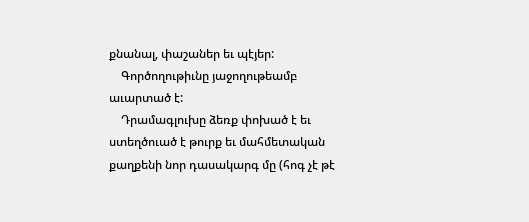քնանալ, փաշաներ եւ պէյեր:
    Գործողութիւնը յաջողութեամբ աւարտած է:
    Դրամագլուխը ձեռք փոխած է եւ ստեղծուած է թուրք եւ մահմետական քաղքենի նոր դասակարգ մը (հոգ չէ թէ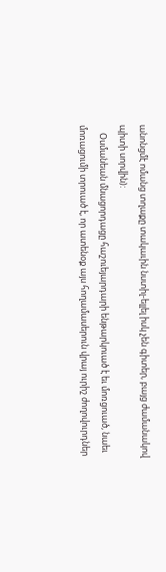անոնցմէ ոմանց տղաքը տակաւին նստիլ-ելլել իսկ չեն գիտեր, բայց ժամանակով պիտի սորվին):
    Օսմանեան մնացորդացը հաշուեյարդարի ենթարկուած է եւ մոռցուած, նաեւ մոռացումի տրուած է, որ ատենօք այս հողամասերուն վրայ ուրիշ ժողովուրդներ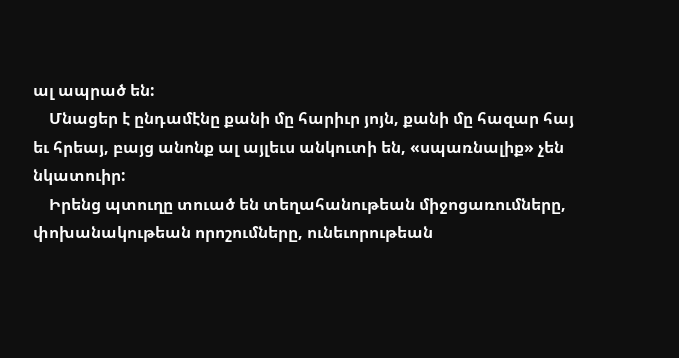ալ ապրած են:
    Մնացեր է ընդամէնը քանի մը հարիւր յոյն, քանի մը հազար հայ եւ հրեայ, բայց անոնք ալ այլեւս անկուտի են, «սպառնալիք» չեն նկատուիր:
    Իրենց պտուղը տուած են տեղահանութեան միջոցառումները, փոխանակութեան որոշումները, ունեւորութեան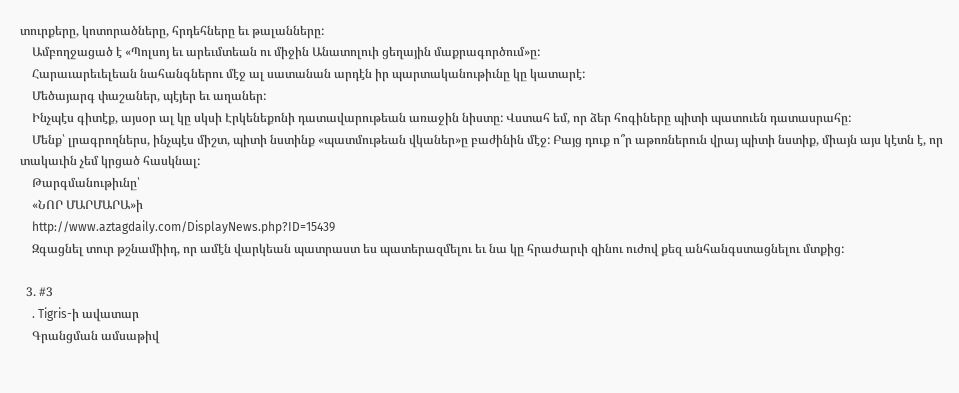տուրքերը, կոտորածները, հրդեհները եւ թալանները:
    Ամբողջացած է «Պոլսոյ եւ արեւմտեան ու միջին Անատոլուի ցեղային մաքրագործում»ը:
    Հարաւարեւելեան նահանգներու մէջ ալ սատանան արդէն իր պարտականութիւնը կը կատարէ:
    Մեծայարգ փաշաներ, պէյեր եւ աղաներ:
    Ինչպէս գիտէք, այսօր ալ կը սկսի Էրկենեքոնի դատավարութեան առաջին նիստը: Վստահ եմ, որ ձեր հոգիները պիտի պատուեն դատասրահը:
    Մենք՝ լրագրողներս, ինչպէս միշտ, պիտի նստինք «պատմութեան վկաներ»ը բաժինին մէջ: Բայց դուք ո՞ր աթոռներուն վրայ պիտի նստիք, միայն այս կէտն է, որ տակաւին չեմ կրցած հասկնալ:
    Թարգմանութիւնը՝
    «ՆՈՐ ՄԱՐՄԱՐԱ»ի
    http://www.aztagdaily.com/DisplayNews.php?ID=15439
    Զգացնել տուր թշնամիիդ, որ ամէն վարկեան պատրաստ ես պատերազմելու եւ նա կը հրաժարւի զինու ուժով քեզ անհանգստացնելու մտքից:

  3. #3
    . Tigris-ի ավատար
    Գրանցման ամսաթիվ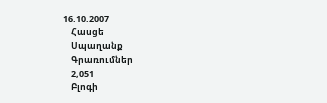16.10.2007
    Հասցե
    Սպաղանք
    Գրառումներ
    2,051
    Բլոգի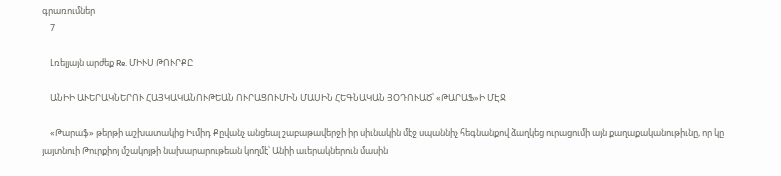գրառումներ
    7

    Լռելյայն արժեք Re. ՄԻՒՍ ԹՈՒՐՔԸ

    ԱՆԻԻ ԱՒԵՐԱԿՆԵՐՈՒ ՀԱՅԿԱԿԱՆՈՒԹԵԱՆ ՈՒՐԱՑՈՒՄԻՆ ՄԱՍԻՆ ՀԵԳՆԱԿԱՆ ՅՕԴՈՒԱԾ՝ «ԹԱՐԱՖ»Ի ՄԷՋ

    «Թարաֆ» թերթի աշխատակից Իւմիդ Քըվանչ անցեալ շաբաթավերջի իր սիւնակին մէջ սպաննիչ հեգնանքով ձաղկեց ուրացումի այն քաղաքականութիւնը, որ կը յայտնուի Թուրքիոյ մշակոյթի նախարարութեան կողմէ՝ Անիի աւերակներուն մասին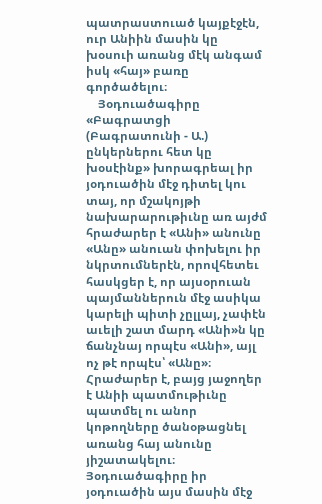պատրաստուած կայքէջէն, ուր Անիին մասին կը խօսուի առանց մէկ անգամ իսկ «հայ» բառը գործածելու։
    Յօդուածագիրը «Բագրատցի (Բագրատունի - Ա.) ընկերներու հետ կը խօսէինք» խորագրեալ իր յօդուածին մէջ դիտել կու տայ, որ մշակոյթի նախարարութիւնը առ այժմ հրաժարեր է «Անի» անունը «Անը» անուան փոխելու իր նկրտումներէն, որովհետեւ հասկցեր է, որ այսօրուան պայմաններուն մէջ ասիկա կարելի պիտի չըլլայ, չափէն աւելի շատ մարդ «Անի»ն կը ճանչնայ որպէս «Անի», այլ ոչ թէ որպէս՝ «Անը»։ Հրաժարեր է, բայց յաջողեր է Անիի պատմութիւնը պատմել ու անոր կոթողները ծանօթացնել առանց հայ անունը յիշատակելու։ Յօդուածագիրը իր յօդուածին այս մասին մէջ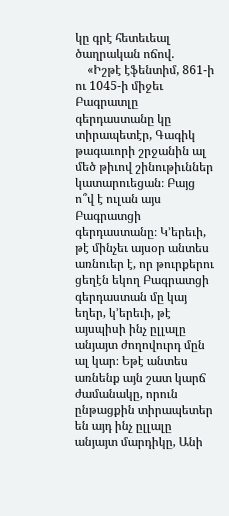կը գրէ հետեւեալ ծաղրական ոճով.
    «Իշթէ էֆենտիմ, 861-ի ու 1045-ի միջեւ Բագրատլը գերդաստանը կը տիրապետէր, Գագիկ թագաւորի շրջանին ալ մեծ թիւով շինութիւններ կատարուեցան։ Բայց ո՞վ է ուլան այս Բագրատցի գերդաստանը։ Կ՚երեւի, թէ մինչեւ այսօր անտես առնուեր է, որ թուրքերու ցեղէն եկող Բագրատցի գերդաստան մը կայ եղեր, կ՚երեւի, թէ այսպիսի ինչ ըլլալը անյայտ ժողովուրդ մըն ալ կար։ Եթէ անտես առնենք այն շատ կարճ ժամանակը, որուն ընթացքին տիրապետեր են այդ ինչ ըլլալը անյայտ մարդիկը, Անի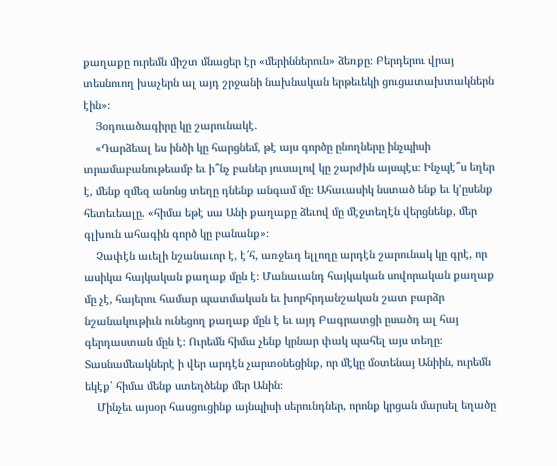քաղաքը ուրեմն միշտ մնացեր էր «մերիններուն» ձեռքը։ Բերդերու վրայ տեսնուող խաչերն ալ այդ շրջանի նախնական երթեւեկի ցուցատախտակներն էին»։
    Յօդուածագիրը կը շարունակէ.
    «Դարձեալ ես ինծի կը հարցնեմ, թէ այս գործը ընողները ինչպիսի տրամաբանութեամբ եւ ի՞նչ բաներ յուսալով կը շարժին այսպէս։ Ինչպէ՞ս եղեր է, մենք զմեզ անոնց տեղը դնենք անգամ մը։ Ահաւասիկ նստած ենք եւ կ՚ըսենք հետեւեալը. «հիմա եթէ սա Անի քաղաքը ձեւով մը մէջտեղէն վերցնենք, մեր գլխուն ահագին գործ կը բանանք»։
    Չափէն աւելի նշանաւոր է, է՜հ, առջեւդ ելլողը արդէն շարունակ կը գրէ, որ ասիկա հայկական քաղաք մըն է։ Մանաւանդ հայկական սովորական քաղաք մը չէ, հայերու համար պատմական եւ խորհրդանշական շատ բարձր նշանակութիւն ունեցող քաղաք մըն է եւ այդ Բագրատցի ըսածդ ալ հայ գերդաստան մըն է։ Ուրեմն հիմա չենք կրնար փակ պահել այս տեղը։ Տասնամեակներէ ի վեր արդէն չարտօնեցինք, որ մէկը մօտենայ Անիին, ուրեմն եկէք՝ հիմա մենք ստեղծենք մեր Անին։
    Մինչեւ այսօր հասցուցինք այնպիսի սերունդներ, որոնք կրցան մարսել եղածը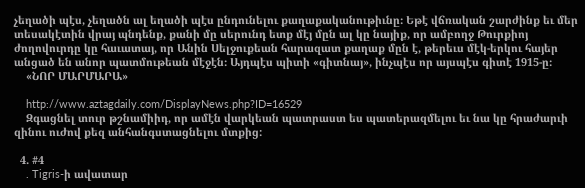չեղածի պէս, չեղածն ալ եղածի պէս ընդունելու քաղաքականութիւնը։ Եթէ վճռական շարժինք եւ մեր տեսակէտին վրայ պնդենք, քանի մը սերունդ ետք մէյ մըն ալ կը նայիք, որ ամբողջ Թուրքիոյ ժողովուրդը կը հաւատայ, որ Անին Սելջուքեան հարազատ քաղաք մըն է, թերեւս մէկ-երկու հայեր անցած են անոր պատմութեան մէջէն։ Այդպէս պիտի «գիտնայ», ինչպէս որ այսպէս գիտէ 1915-ը։
    «ՆՈՐ ՄԱՐՄԱՐԱ»

    http://www.aztagdaily.com/DisplayNews.php?ID=16529
    Զգացնել տուր թշնամիիդ, որ ամէն վարկեան պատրաստ ես պատերազմելու եւ նա կը հրաժարւի զինու ուժով քեզ անհանգստացնելու մտքից:

  4. #4
    . Tigris-ի ավատար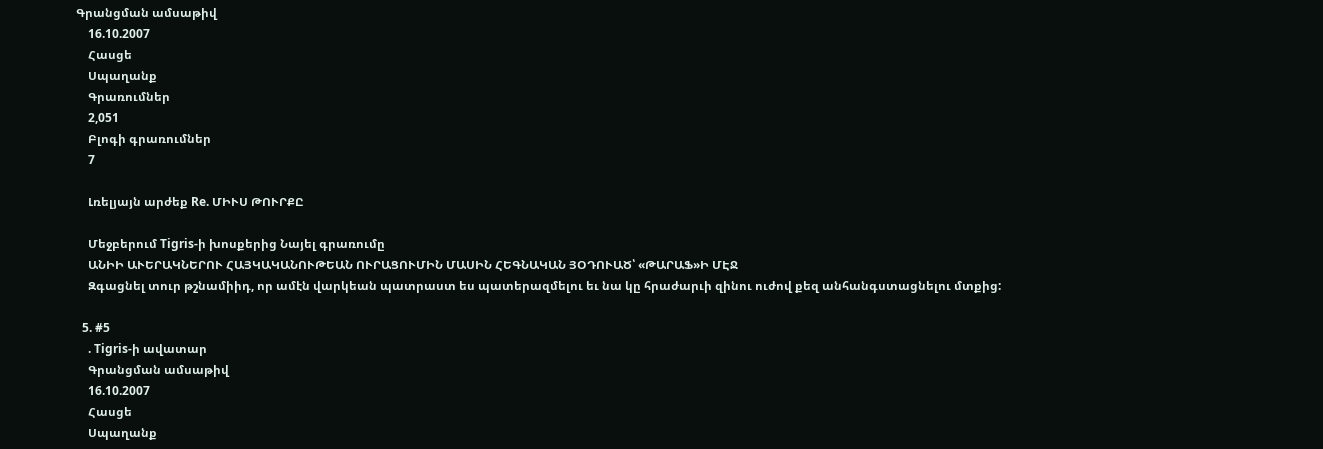Գրանցման ամսաթիվ
    16.10.2007
    Հասցե
    Սպաղանք
    Գրառումներ
    2,051
    Բլոգի գրառումներ
    7

    Լռելյայն արժեք Re. ՄԻՒՍ ԹՈՒՐՔԸ

    Մեջբերում Tigris-ի խոսքերից Նայել գրառումը
    ԱՆԻԻ ԱՒԵՐԱԿՆԵՐՈՒ ՀԱՅԿԱԿԱՆՈՒԹԵԱՆ ՈՒՐԱՑՈՒՄԻՆ ՄԱՍԻՆ ՀԵԳՆԱԿԱՆ ՅՕԴՈՒԱԾ՝ «ԹԱՐԱՖ»Ի ՄԷՋ
    Զգացնել տուր թշնամիիդ, որ ամէն վարկեան պատրաստ ես պատերազմելու եւ նա կը հրաժարւի զինու ուժով քեզ անհանգստացնելու մտքից:

  5. #5
    . Tigris-ի ավատար
    Գրանցման ամսաթիվ
    16.10.2007
    Հասցե
    Սպաղանք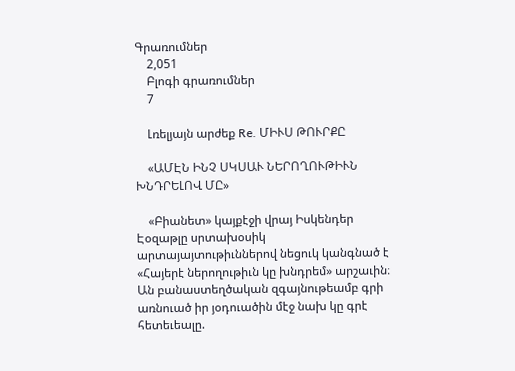Գրառումներ
    2,051
    Բլոգի գրառումներ
    7

    Լռելյայն արժեք Re. ՄԻՒՍ ԹՈՒՐՔԸ

    «ԱՄԷՆ ԻՆՉ ՍԿՍԱՒ ՆԵՐՈՂՈՒԹԻՒՆ ԽՆԴՐԵԼՈՎ ՄԸ»

    «Բիանետ» կայքէջի վրայ Իսկենդեր Էօզաթլը սրտախօսիկ արտայայտութիւններով նեցուկ կանգնած է «Հայերէ ներողութիւն կը խնդրեմ» արշաւին։ Ան բանաստեղծական զգայնութեամբ գրի առնուած իր յօդուածին մէջ նախ կը գրէ հետեւեալը.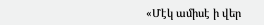«Մէկ ամիսէ ի վեր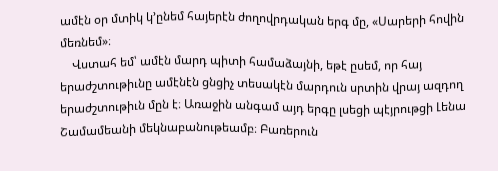ամէն օր մտիկ կ՚ընեմ հայերէն ժողովրդական երգ մը, «Սարերի հովին մեռնեմ»։
    Վստահ եմ՝ ամէն մարդ պիտի համաձայնի, եթէ ըսեմ, որ հայ երաժշտութիւնը ամէնէն ցնցիչ տեսակէն մարդուն սրտին վրայ ազդող երաժշտութիւն մըն է։ Առաջին անգամ այդ երգը լսեցի պէյրութցի Լենա Շամամեանի մեկնաբանութեամբ։ Բառերուն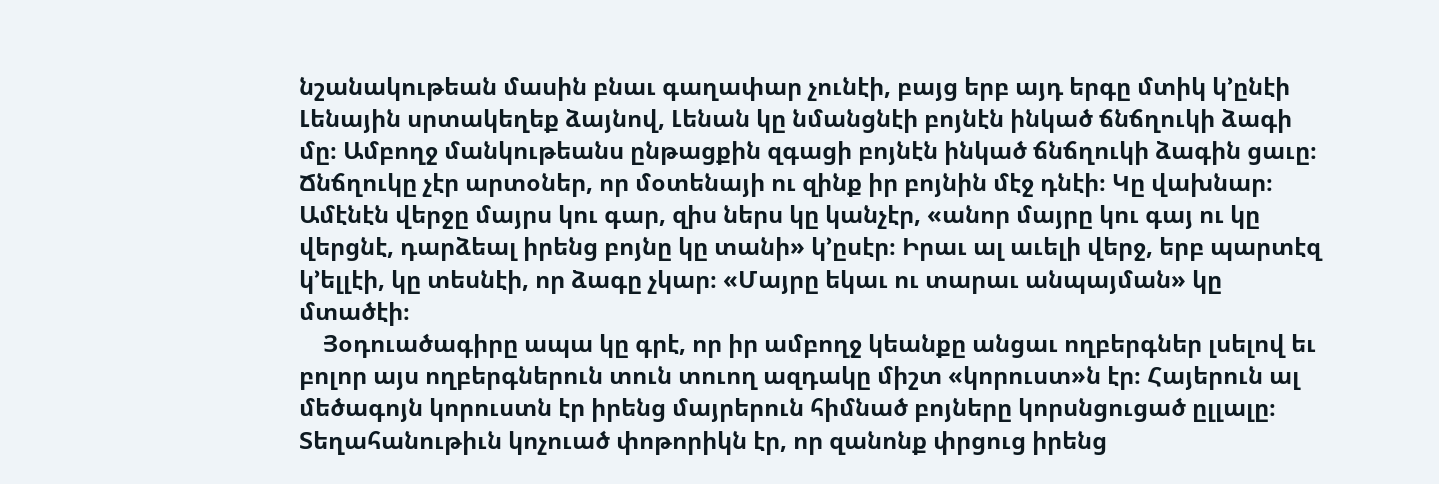նշանակութեան մասին բնաւ գաղափար չունէի, բայց երբ այդ երգը մտիկ կ՚ընէի Լենային սրտակեղեք ձայնով, Լենան կը նմանցնէի բոյնէն ինկած ճնճղուկի ձագի մը։ Ամբողջ մանկութեանս ընթացքին զգացի բոյնէն ինկած ճնճղուկի ձագին ցաւը։ Ճնճղուկը չէր արտօներ, որ մօտենայի ու զինք իր բոյնին մէջ դնէի։ Կը վախնար։ Ամէնէն վերջը մայրս կու գար, զիս ներս կը կանչէր, «անոր մայրը կու գայ ու կը վերցնէ, դարձեալ իրենց բոյնը կը տանի» կ՚ըսէր։ Իրաւ ալ աւելի վերջ, երբ պարտէզ կ՚ելլէի, կը տեսնէի, որ ձագը չկար։ «Մայրը եկաւ ու տարաւ անպայման» կը մտածէի։
    Յօդուածագիրը ապա կը գրէ, որ իր ամբողջ կեանքը անցաւ ողբերգներ լսելով եւ բոլոր այս ողբերգներուն տուն տուող ազդակը միշտ «կորուստ»ն էր։ Հայերուն ալ մեծագոյն կորուստն էր իրենց մայրերուն հիմնած բոյները կորսնցուցած ըլլալը։ Տեղահանութիւն կոչուած փոթորիկն էր, որ զանոնք փրցուց իրենց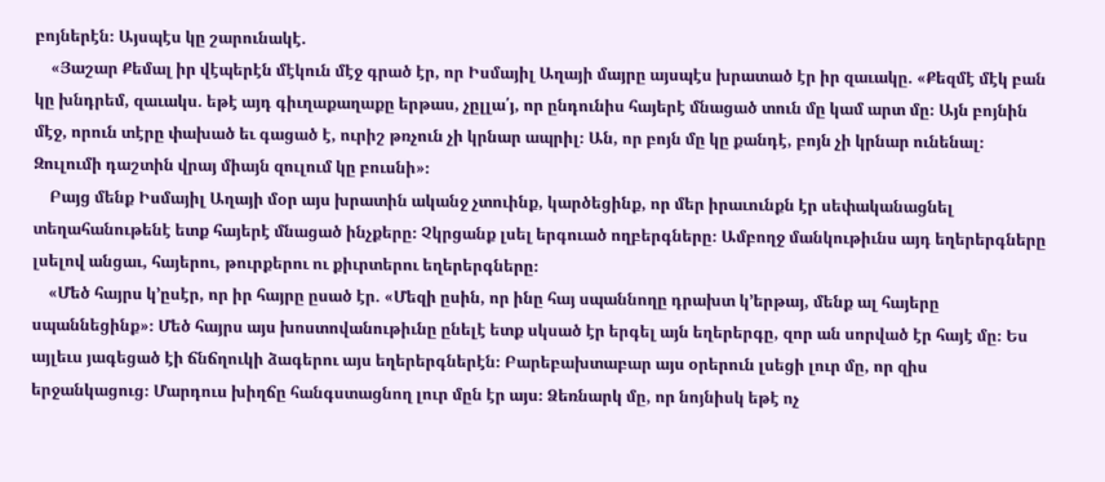բոյներէն։ Այսպէս կը շարունակէ.
    «Յաշար Քեմալ իր վէպերէն մէկուն մէջ գրած էր, որ Իսմայիլ Աղայի մայրը այսպէս խրատած էր իր զաւակը. «Քեզմէ մէկ բան կը խնդրեմ, զաւակս. եթէ այդ գիւղաքաղաքը երթաս, չըլլա՛յ, որ ընդունիս հայերէ մնացած տուն մը կամ արտ մը։ Այն բոյնին մէջ, որուն տէրը փախած եւ գացած է, ուրիշ թռչուն չի կրնար ապրիլ։ Ան, որ բոյն մը կը քանդէ, բոյն չի կրնար ունենալ։ Զուլումի դաշտին վրայ միայն զուլում կը բուսնի»։
    Բայց մենք Իսմայիլ Աղայի մօր այս խրատին ականջ չտուինք, կարծեցինք, որ մեր իրաւունքն էր սեփականացնել տեղահանութենէ ետք հայերէ մնացած ինչքերը։ Չկրցանք լսել երգուած ողբերգները։ Ամբողջ մանկութիւնս այդ եղերերգները լսելով անցաւ, հայերու, թուրքերու ու քիւրտերու եղերերգները։
    «Մեծ հայրս կ՚ըսէր, որ իր հայրը ըսած էր. «Մեզի ըսին, որ ինը հայ սպաննողը դրախտ կ՚երթայ, մենք ալ հայերը սպաննեցինք»։ Մեծ հայրս այս խոստովանութիւնը ընելէ ետք սկսած էր երգել այն եղերերգը, զոր ան սորված էր հայէ մը։ Ես այլեւս յագեցած էի ճնճղուկի ձագերու այս եղերերգներէն։ Բարեբախտաբար այս օրերուն լսեցի լուր մը, որ զիս երջանկացուց։ Մարդուս խիղճը հանգստացնող լուր մըն էր այս։ Ձեռնարկ մը, որ նոյնիսկ եթէ ոչ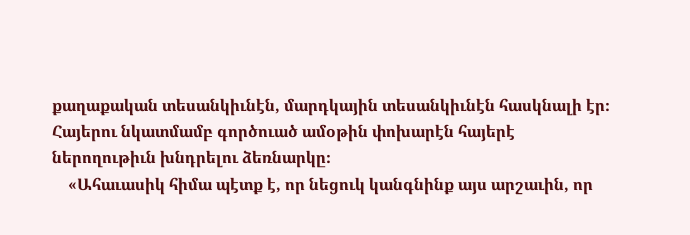քաղաքական տեսանկիւնէն, մարդկային տեսանկիւնէն հասկնալի էր։ Հայերու նկատմամբ գործուած ամօթին փոխարէն հայերէ ներողութիւն խնդրելու ձեռնարկը։
    «Ահաւասիկ հիմա պէտք է, որ նեցուկ կանգնինք այս արշաւին, որ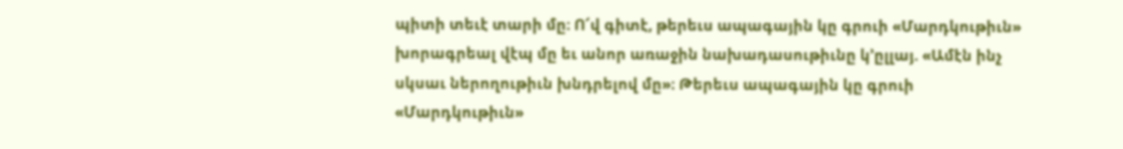պիտի տեւէ տարի մը։ Ո՜վ գիտէ, թերեւս ապագային կը գրուի «Մարդկութիւն» խորագրեալ վէպ մը եւ անոր առաջին նախադասութիւնը կ՚ըլլայ. «Ամէն ինչ սկսաւ ներողութիւն խնդրելով մը»։ Թերեւս ապագային կը գրուի «Մարդկութիւն»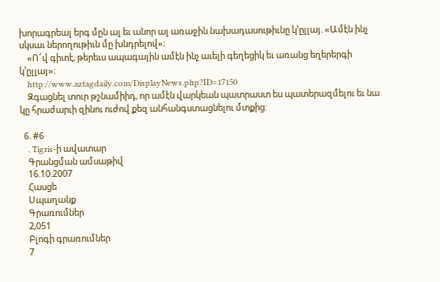խորագրեալ երգ մըն ալ եւ անոր ալ առաջին նախադասութիւնը կ՚ըլլայ. «Ամէն ինչ սկսաւ ներողութիւն մը խնդրելով»։
    «Ո՜վ գիտէ, թերեւս ապագային ամէն ինչ աւելի գեղեցիկ եւ առանց եղերերգի կ՚ըլլայ»։
    http://www.aztagdaily.com/DisplayNews.php?ID=17150
    Զգացնել տուր թշնամիիդ, որ ամէն վարկեան պատրաստ ես պատերազմելու եւ նա կը հրաժարւի զինու ուժով քեզ անհանգստացնելու մտքից:

  6. #6
    . Tigris-ի ավատար
    Գրանցման ամսաթիվ
    16.10.2007
    Հասցե
    Սպաղանք
    Գրառումներ
    2,051
    Բլոգի գրառումներ
    7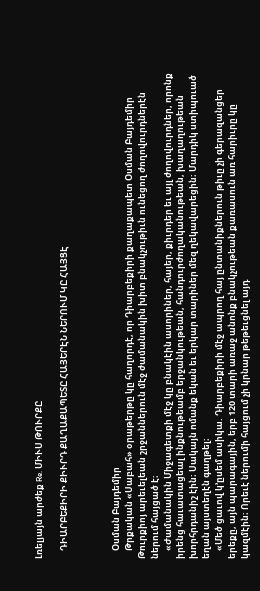Լռելյայն արժեք Re. ՄԻՒՍ ԹՈՒՐՔԸ

    ԴԻԱՐԲԵՔԻՐԻ ՔԻՒՐԴ ՔԱՂԱՔԱՊԵՏԸ ՀԱՅԵՐԷՆ ՆԵՐՈՒՄ ԿԸ ՀԱՅՑԷ



    Օսման Բայդեմիր
    Թրքական «Սաբահ» օրաթերթը կը հաղորդէ, որ Դիարբեքիրի քաղաքապետ Օսման Բայդեմիր Թուրքիոյ արեւելեան շրջաններուն մէջ ժամանակին խիտ բնակչութիւն ունեցող ժողովուրդներէն ներում հայցած է։
    «Ժամանակին Միջագետքի մէջ կը բնակէին ասորիներ, հայեր, քիւրդեր եւ այլ ժողովուրդներ, որոնք իրենց հաւատացեալ ինքնութեամբ երջանկութեան, հանդուրժողականութեան, խաղաղութեան խորհրդանիշ էին։ Սակայն ոմանք եկան եւ երկար տարիներ մեզ ղեկավարեցին։ Մարդիկ ստիպուած եղան այստեղէն գաղթել։
    «Մեծ ցաւով կ՚ըսեմ ասիկա. Դիարբեքիրի մէջ ապրող հայ ընտանիքներուն թիւը չի գերազանցեր երեքը, այն պարագային, երբ 120 տարի առաջ անոնք բնակչութեան քառասուն առ հարիւրը կը կազմէին։ Որեւէ ներումի հայցում չի կրնար թեթեւցնել այդ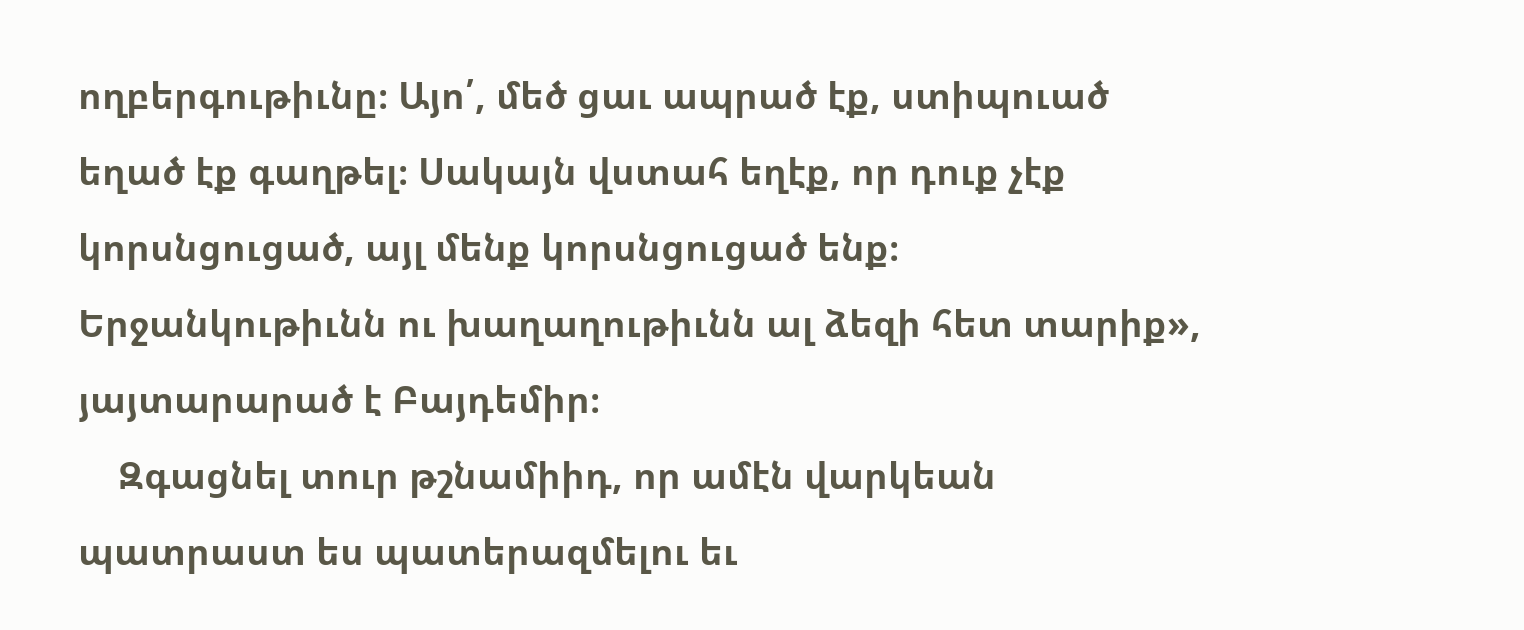ողբերգութիւնը։ Այո՛, մեծ ցաւ ապրած էք, ստիպուած եղած էք գաղթել։ Սակայն վստահ եղէք, որ դուք չէք կորսնցուցած, այլ մենք կորսնցուցած ենք։ Երջանկութիւնն ու խաղաղութիւնն ալ ձեզի հետ տարիք», յայտարարած է Բայդեմիր։
    Զգացնել տուր թշնամիիդ, որ ամէն վարկեան պատրաստ ես պատերազմելու եւ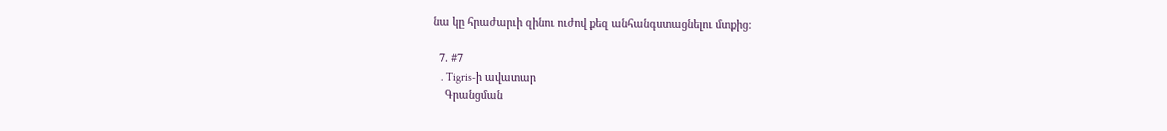նա կը հրաժարւի զինու ուժով քեզ անհանգստացնելու մտքից:

  7. #7
    . Tigris-ի ավատար
    Գրանցման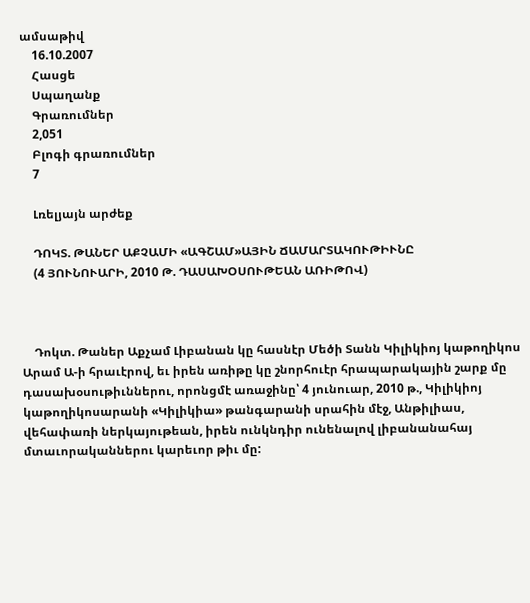ամսաթիվ
    16.10.2007
    Հասցե
    Սպաղանք
    Գրառումներ
    2,051
    Բլոգի գրառումներ
    7

    Լռելյայն արժեք

    ԴՈԿՏ. ԹԱՆԵՐ ԱՔՉԱՄԻ «ԱԳՇԱՄ»ԱՅԻՆ ՃԱՄԱՐՏԱԿՈՒԹԻՒՆԸ
    (4 ՅՈՒՆՈՒԱՐԻ, 2010 Թ. ԴԱՍԱԽՕՍՈՒԹԵԱՆ ԱՌԻԹՈՎ)



    Դոկտ. Թաներ Աքչամ Լիբանան կը հասնէր Մեծի Տանն Կիլիկիոյ կաթողիկոս Արամ Ա-ի հրաւէրով, եւ իրեն առիթը կը շնորհուէր հրապարակային շարք մը դասախօսութիւններու, որոնցմէ առաջինը՝ 4 յունուար, 2010 թ., Կիլիկիոյ կաթողիկոսարանի «Կիլիկիա» թանգարանի սրահին մէջ, Անթիլիաս, վեհափառի ներկայութեան, իրեն ունկնդիր ունենալով լիբանանահայ մտաւորականներու կարեւոր թիւ մը: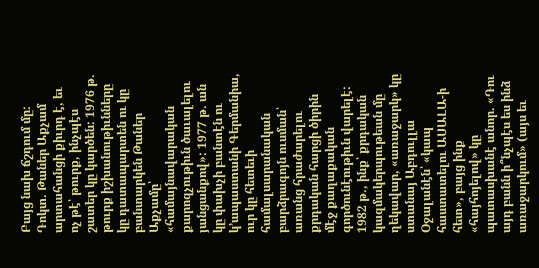Բայց նախ ճշդում մը: Դոկտ. Թաներ Աքչամ արտահանցի քիւրդ է, եւ ոչ թէ՝ թուրք, ինչպէս շատեր կը կարծեն: 1976 թ. թուրք իշխանութիւնները կը դատապարտեն ու կը բանտարկեն Թաներ Աքչամը՝ «համայնավարական քարոզչութիւն ծաւալելու յանցանքով»: 1977 թ. ան կը փախչի բանտէն ու կ՚ապաստանի Գերմանիա, ուր կը հետեւի համալսարանական բարձրագոյն ուսման՝ առանց հրաժարելու քրդական հարցի ծիրին մէջ քաղաքական գործունէութիւն վարելէ: 1982 թ., ինք՝ քրդական կազմակերպութեան մը ղեկավար, «առաջարկ» կը ստանայ Աբդուլլա Օջալանէն՝ «կապ հաստատելու ԱՍԱԼԱ-ի հետ», բայց ինք «հայհոյելով» կը պատասխանէ անոր. «Դու այդ բանն ի՞նչպէս ես ինձ առաջարկում» (այս եւ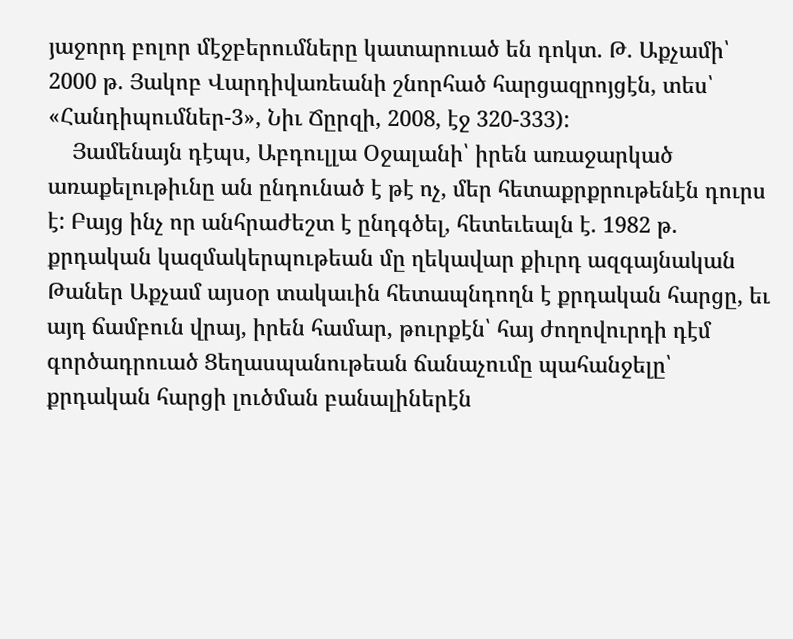յաջորդ բոլոր մէջբերումները կատարուած են դոկտ. Թ. Աքչամի՝ 2000 թ. Յակոբ Վարդիվառեանի շնորհած հարցազրոյցէն, տես՝ «Հանդիպումներ-3», Նիւ Ճըրզի, 2008, էջ 320-333):
    Յամենայն դէպս, Աբդուլլա Օջալանի՝ իրեն առաջարկած առաքելութիւնը ան ընդունած է թէ ոչ, մեր հետաքրքրութենէն դուրս է: Բայց ինչ որ անհրաժեշտ է ընդգծել, հետեւեալն է. 1982 թ. քրդական կազմակերպութեան մը ղեկավար քիւրդ ազգայնական Թաներ Աքչամ այսօր տակաւին հետապնդողն է քրդական հարցը, եւ այդ ճամբուն վրայ, իրեն համար, թուրքէն՝ հայ ժողովուրդի դէմ գործադրուած Ցեղասպանութեան ճանաչումը պահանջելը՝ քրդական հարցի լուծման բանալիներէն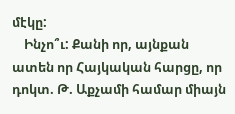մէկը:
    Ինչո՞ւ: Քանի որ, այնքան ատեն որ Հայկական հարցը, որ դոկտ. Թ. Աքչամի համար միայն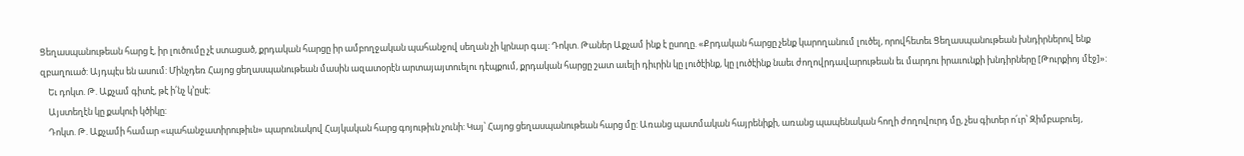Ցեղասպանութեան հարց է, իր լուծումը չէ ստացած, քրդական հարցը իր ամբողջական պահանջով սեղան չի կրնար գալ: Դոկտ. Թաներ Աքչամ ինք է ըսողը. «Քրդական հարցը չենք կարողանում լուծել, որովհետեւ Ցեղասպանութեան խնդիրներով ենք զբաղուած: Այդպէս են ասում: Մինչդեռ Հայոց ցեղասպանութեան մասին ազատօրէն արտայայտուելու դէպքում, քրդական հարցը շատ աւելի դիւրին կը լուծէինք, կը լուծէինք նաեւ ժողովրդավարութեան եւ մարդու իրաւունքի խնդիրները [Թուրքիոյ մէջ]»:
    Եւ դոկտ. Թ. Աքչամ գիտէ, թէ ի՛նչ կ՚ըսէ:
    Այստեղէն կը քակուի կծիկը:
    Դոկտ. Թ. Աքչամի համար «պահանջատիրութիւն» պարունակով Հայկական հարց գոյութիւն չունի: Կայ՝ Հայոց ցեղասպանութեան հարց մը: Առանց պատմական հայրենիքի, առանց պապենական հողի ժողովուրդ մը, չես գիտեր ո՛ւր՝ Զիմբաբուեյ,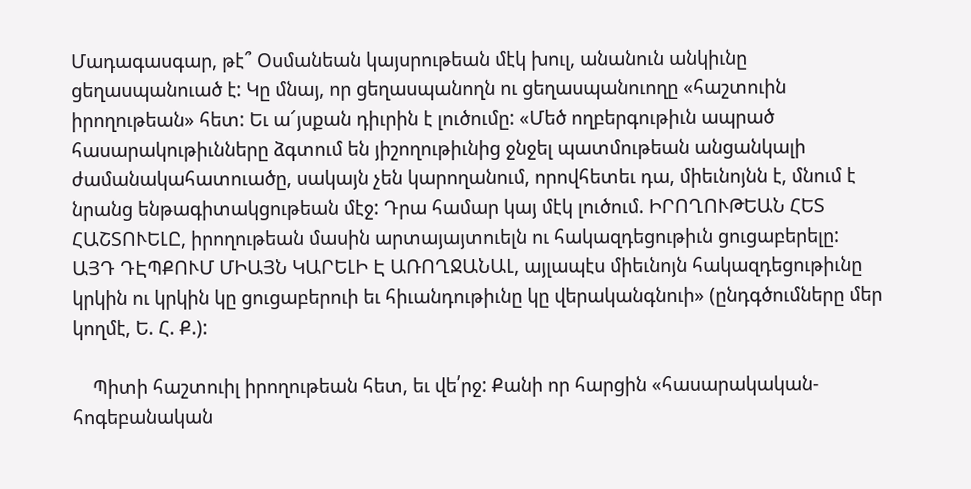Մադագասգար, թէ՞ Օսմանեան կայսրութեան մէկ խուլ, անանուն անկիւնը ցեղասպանուած է: Կը մնայ, որ ցեղասպանողն ու ցեղասպանուողը «հաշտուին իրողութեան» հետ: Եւ ա՜յսքան դիւրին է լուծումը: «Մեծ ողբերգութիւն ապրած հասարակութիւնները ձգտում են յիշողութիւնից ջնջել պատմութեան անցանկալի ժամանակահատուածը, սակայն չեն կարողանում, որովհետեւ դա, միեւնոյնն է, մնում է նրանց ենթագիտակցութեան մէջ: Դրա համար կայ մէկ լուծում. ԻՐՈՂՈՒԹԵԱՆ ՀԵՏ ՀԱՇՏՈՒԵԼԸ, իրողութեան մասին արտայայտուելն ու հակազդեցութիւն ցուցաբերելը: ԱՅԴ ԴԷՊՔՈՒՄ ՄԻԱՅՆ ԿԱՐԵԼԻ Է ԱՌՈՂՋԱՆԱԼ, այլապէս միեւնոյն հակազդեցութիւնը կրկին ու կրկին կը ցուցաբերուի եւ հիւանդութիւնը կը վերականգնուի» (ընդգծումները մեր կողմէ, Ե. Հ. Ք.):

    Պիտի հաշտուիլ իրողութեան հետ, եւ վե՛րջ: Քանի որ հարցին «հասարակական-հոգեբանական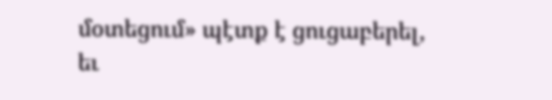մօտեցում» պէտք է ցուցաբերել, եւ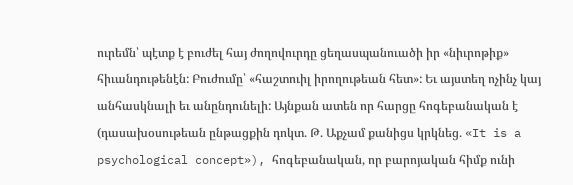ուրեմն՝ պէտք է բուժել հայ ժողովուրդը ցեղասպանուածի իր «նիւրոթիք» հիւանդութենէն: Բուժումը՝ «հաշտուիլ իրողութեան հետ»: Եւ այստեղ ոչինչ կայ անհասկնալի եւ անընդունելի: Այնքան ատեն որ հարցը հոգեբանական է (դասախօսութեան ընթացքին դոկտ. Թ. Աքչամ քանիցս կրկնեց. «It is a psychological concept»), հոգեբանական, որ բարոյական հիմք ունի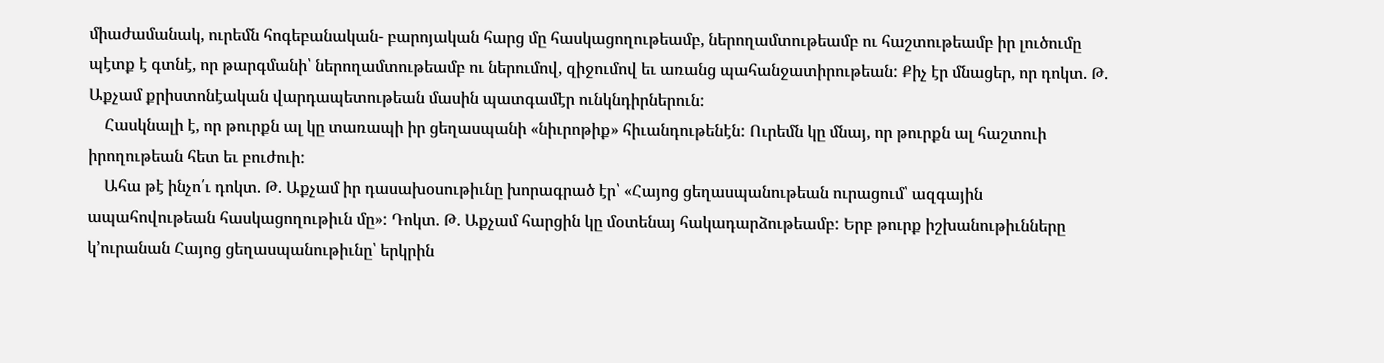միաժամանակ, ուրեմն հոգեբանական- բարոյական հարց մը հասկացողութեամբ, ներողամտութեամբ ու հաշտութեամբ իր լուծումը պէտք է գտնէ, որ թարգմանի՝ ներողամտութեամբ ու ներումով, զիջումով եւ առանց պահանջատիրութեան: Քիչ էր մնացեր, որ դոկտ. Թ. Աքչամ քրիստոնէական վարդապետութեան մասին պատգամէր ունկնդիրներուն:
    Հասկնալի է, որ թուրքն ալ կը տառապի իր ցեղասպանի «նիւրոթիք» հիւանդութենէն: Ուրեմն կը մնայ, որ թուրքն ալ հաշտուի իրողութեան հետ եւ բուժուի:
    Ահա թէ ինչո՛ւ դոկտ. Թ. Աքչամ իր դասախօսութիւնը խորագրած էր՝ «Հայոց ցեղասպանութեան ուրացում՝ ազգային ապահովութեան հասկացողութիւն մը»: Դոկտ. Թ. Աքչամ հարցին կը մօտենայ հակադարձութեամբ: Երբ թուրք իշխանութիւնները կ՚ուրանան Հայոց ցեղասպանութիւնը՝ երկրին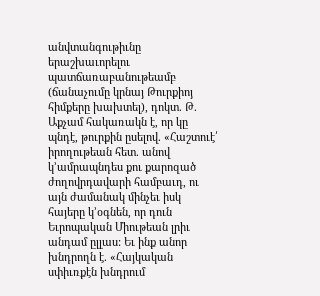անվտանգութիւնը երաշխաւորելու պատճառաբանութեամբ (ճանաչումը կրնայ Թուրքիոյ հիմքերը խախտել), դոկտ. Թ. Աքչամ հակառակն է, որ կը պնդէ, թուրքին ըսելով. «Հաշտուէ՛ իրողութեան հետ. անով կ՚ամրապնդես քու քարոզած ժողովրդավարի համբաւդ, ու այն ժամանակ մինչեւ իսկ հայերը կ՚օգնեն, որ դուն Եւրոպական Միութեան լրիւ անդամ ըլլաս: Եւ ինք անոր խնդրողն է. «Հայկական սփիւռքէն խնդրում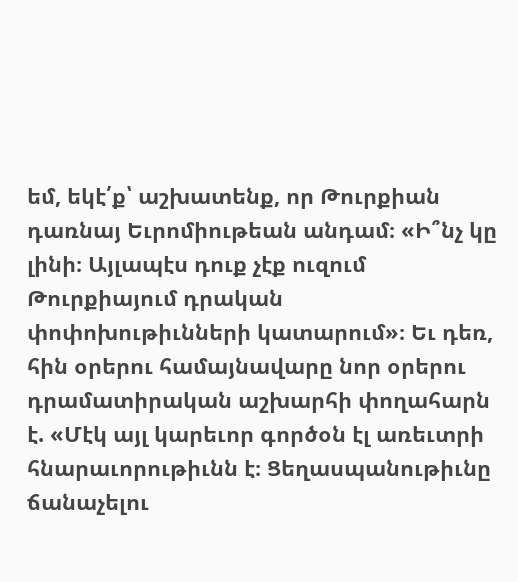եմ, եկէ՛ք՝ աշխատենք, որ Թուրքիան դառնայ Եւրոմիութեան անդամ։ «Ի՞նչ կը լինի։ Այլապէս դուք չէք ուզում Թուրքիայում դրական փոփոխութիւնների կատարում»։ Եւ դեռ, հին օրերու համայնավարը նոր օրերու դրամատիրական աշխարհի փողահարն է. «Մէկ այլ կարեւոր գործօն էլ առեւտրի հնարաւորութիւնն է։ Ցեղասպանութիւնը ճանաչելու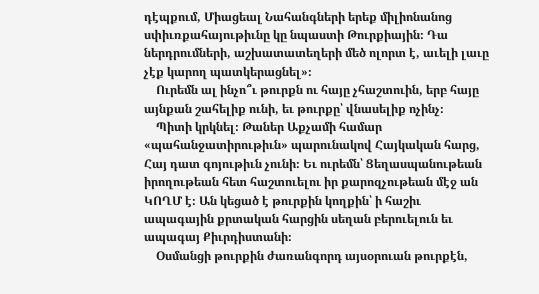դէպքում, Միացեալ Նահանգների երեք միլիոնանոց սփիւռքահայութիւնը կը նպաստի Թուրքիային։ Դա ներդրումների, աշխատատեղերի մեծ ոլորտ է, աւելի լաւը չէք կարող պատկերացնել»։
    Ուրեմն ալ ինչո՞ւ թուրքն ու հայը չհաշտուին, երբ հայը այնքան շահելիք ունի, եւ թուրքը՝ վնասելիք ոչինչ։
    Պիտի կրկնել։ Թաներ Աքչամի համար «պահանջատիրութիւն» պարունակով Հայկական հարց, Հայ դատ գոյութիւն չունի։ Եւ ուրեմն՝ Ցեղասպանութեան իրողութեան հետ հաշտուելու իր քարոզչութեան մէջ ան ԿՈՂՄ է։ Ան կեցած է թուրքին կողքին՝ ի հաշիւ ապագային քրտական հարցին սեղան բերուելուն եւ ապագայ Քիւրդիստանի։
    Օսմանցի թուրքին ժառանգորդ այսօրուան թուրքէն,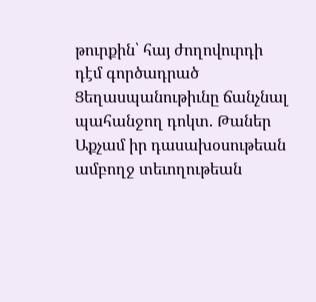թուրքին՝ հայ ժողովուրդի դէմ գործադրած Ցեղասպանութիւնը ճանչնալ պահանջող դոկտ. Թաներ Աքչամ իր դասախօսութեան ամբողջ տեւողութեան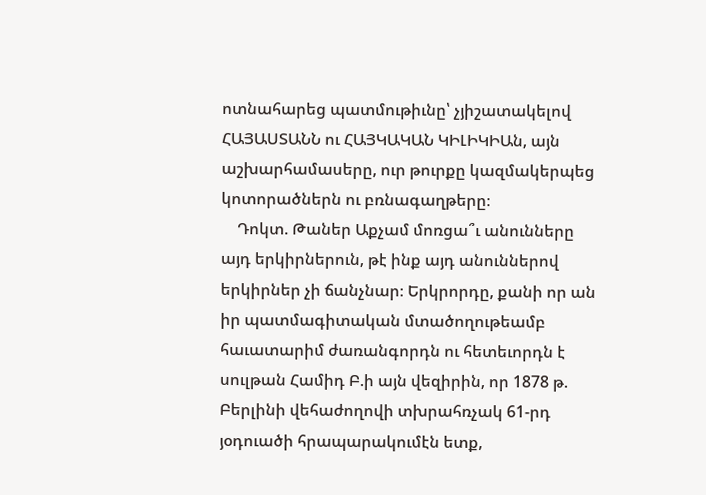ոտնահարեց պատմութիւնը՝ չյիշատակելով ՀԱՅԱՍՏԱՆՆ ու ՀԱՅԿԱԿԱՆ ԿԻԼԻԿԻԱն, այն աշխարհամասերը, ուր թուրքը կազմակերպեց կոտորածներն ու բռնագաղթերը։
    Դոկտ. Թաներ Աքչամ մոռցա՞ւ անունները այդ երկիրներուն, թէ ինք այդ անուններով երկիրներ չի ճանչնար։ Երկրորդը, քանի որ ան իր պատմագիտական մտածողութեամբ հաւատարիմ ժառանգորդն ու հետեւորդն է սուլթան Համիդ Բ.ի այն վեզիրին, որ 1878 թ. Բերլինի վեհաժողովի տխրահռչակ 61-րդ յօդուածի հրապարակումէն ետք,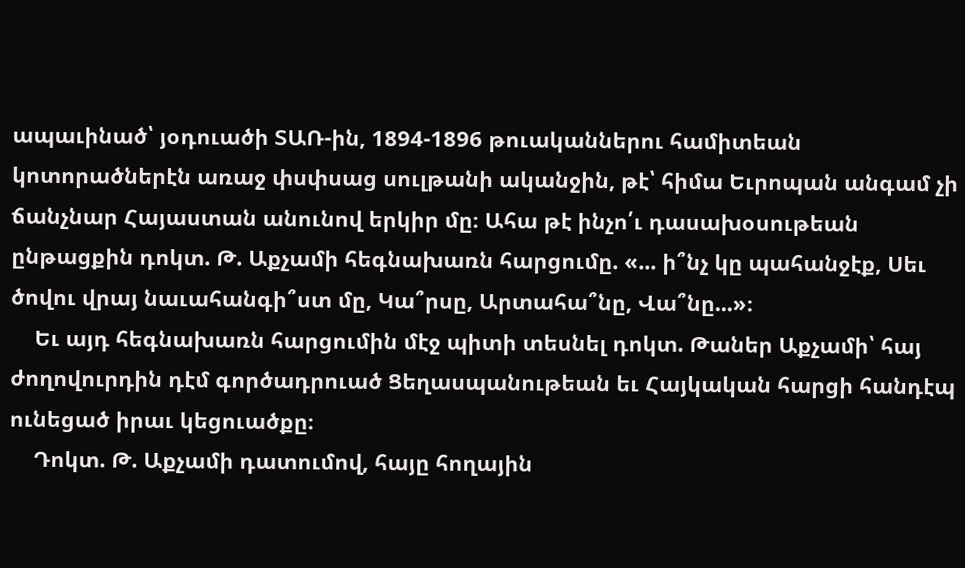ապաւինած՝ յօդուածի ՏԱՌ-ին, 1894-1896 թուականներու համիտեան կոտորածներէն առաջ փսփսաց սուլթանի ականջին, թէ՝ հիմա Եւրոպան անգամ չի ճանչնար Հայաստան անունով երկիր մը։ Ահա թէ ինչո՛ւ դասախօսութեան ընթացքին դոկտ. Թ. Աքչամի հեգնախառն հարցումը. «... ի՞նչ կը պահանջէք, Սեւ ծովու վրայ նաւահանգի՞ստ մը, Կա՞րսը, Արտահա՞նը, Վա՞նը...»։
    Եւ այդ հեգնախառն հարցումին մէջ պիտի տեսնել դոկտ. Թաներ Աքչամի՝ հայ ժողովուրդին դէմ գործադրուած Ցեղասպանութեան եւ Հայկական հարցի հանդէպ ունեցած իրաւ կեցուածքը։
    Դոկտ. Թ. Աքչամի դատումով, հայը հողային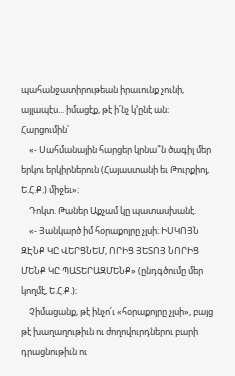պահանջատիրութեան իրաւունք չունի, այլապէս... իմացէք, թէ ի՛նչ կ՚ընէ ան։ Հարցումին՝
    «- Սահմանային հարցեր կրնա՞ն ծագիլ մեր երկու երկիրներուն (Հայաստանի եւ Թուրքիոյ, Ե.Հ.Ք.) միջեւ»։
    Դոկտ. Թաներ Աքչամ կը պատասխանէ.
    «- Յանկարծ իմ հօրաքոյրը չլսի։ ԻՍԿՈՅՆ ԶԷՆՔ ԿԸ ՎԵՐՑՆԵՄ, ՈՐԻՑ ՅԵՏՈՅ ՆՈՐԻՑ ՄԵՆՔ ԿԸ ՊԱՏԵՐԱԶՄԵՆՔ» (ընդգծումը մեր կողմէ, Ե.Հ.Ք.)։
    Չիմացանք, թէ ինչո՛ւ «հօրաքոյրը չլսի», բայց թէ խաղաղութիւն ու ժողովուրդներու բարի դրացնութիւն ու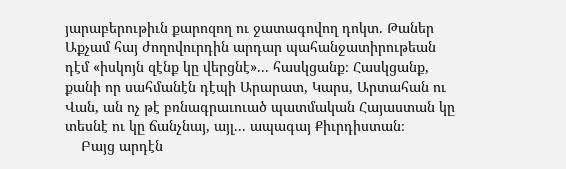յարաբերութիւն քարոզող ու ջատագովող դոկտ. Թաներ Աքչամ հայ ժողովուրդին արդար պահանջատիրութեան դէմ «իսկոյն զէնք կը վերցնէ»... հասկցանք։ Հասկցանք, քանի որ սահմանէն դէպի Արարատ, Կարս, Արտահան ու Վան, ան ոչ թէ բռնագրաւուած պատմական Հայաստան կը տեսնէ ու կը ճանչնայ, այլ... ապագայ Քիւրդիստան։
    Բայց արդէն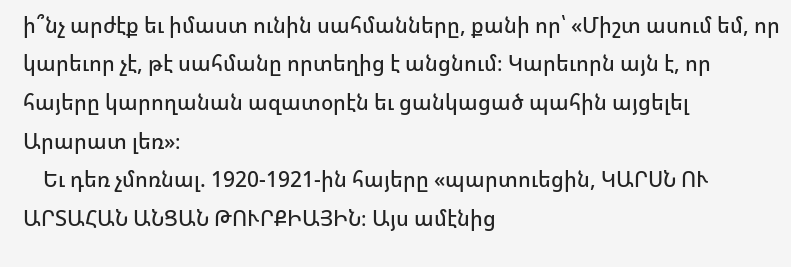ի՞նչ արժէք եւ իմաստ ունին սահմանները, քանի որ՝ «Միշտ ասում եմ, որ կարեւոր չէ, թէ սահմանը որտեղից է անցնում։ Կարեւորն այն է, որ հայերը կարողանան ազատօրէն եւ ցանկացած պահին այցելել Արարատ լեռ»։
    Եւ դեռ չմոռնալ. 1920-1921-ին հայերը «պարտուեցին, ԿԱՐՍՆ ՈՒ ԱՐՏԱՀԱՆ ԱՆՑԱՆ ԹՈՒՐՔԻԱՅԻՆ։ Այս ամէնից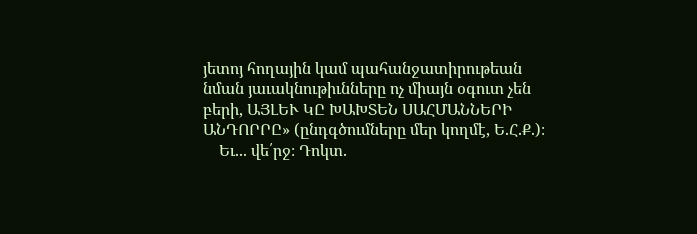յետոյ հողային կամ պահանջատիրութեան նման յաւակնութիւնները ոչ միայն օգուտ չեն բերի, ԱՅԼԵՒ ԿԸ ԽԱԽՏԵՆ ՍԱՀՄԱՆՆԵՐԻ ԱՆԴՈՐՐԸ» (ընդգծումները մեր կողմէ, Ե.Հ.Ք.)։
    Եւ... վե՛րջ։ Դոկտ.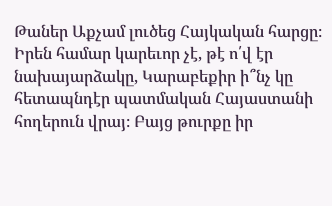Թաներ Աքչամ լուծեց Հայկական հարցը։ Իրեն համար կարեւոր չէ, թէ ո՛վ էր նախայարձակը, Կարաբեքիր ի՞նչ կը հետապնդէր պատմական Հայաստանի հողերուն վրայ։ Բայց թուրքը իր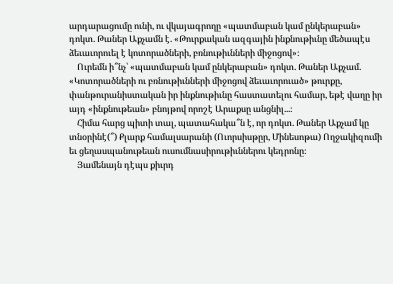արդարացումը ունի, ու վկայագրողը «պատմաբան կամ ընկերաբան» դոկտ. Թաներ Աքչամն է. «Թուրքական ազգային ինքնութիւնը մեծապէս ձեւաւորուել է կոտորածների, բռնութիւնների միջոցով»։
    Ուրեմն ի՞նչ՝ «պատմաբան կամ ընկերաբան» դոկտ. Թաներ Աքչամ. «Կոտորածների ու բռնութիւնների միջոցով ձեւաւորուած» թուրքը, փանթուրանիստական իր ինքնութիւնը հաստատելու համար, եթէ վաղը իր այդ «ինքնութեան» բնոյթով որոշէ Արաքսը անցնիլ...։
    Հիմա հարց պիտի տալ, պատահակա՞ն է, որ դոկտ. Թաներ Աքչամ կը տնօրինէ(՞) Քլարք համալսարանի (Ուորսիսթըր, Մինեսոթա) Ողջակիզումի եւ ցեղասպանութեան ուսումնասիրութիւններու կեդրոնը։
    Յամենայն դէպս քիւրդ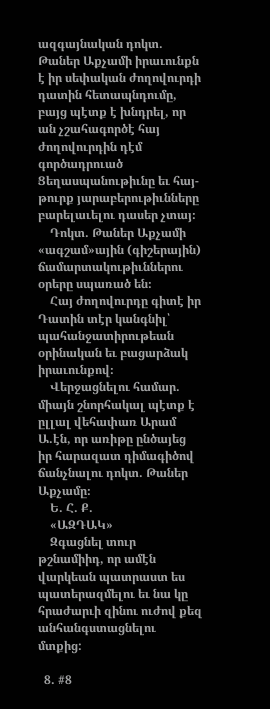ազգայնական դոկտ. Թաներ Աքչամի իրաւունքն է իր սեփական ժողովուրդի դատին հետապնդումը, բայց պէտք է խնդրել, որ ան չշահագործէ հայ ժողովուրդին դէմ գործադրուած Ցեղասպանութիւնը եւ հայ-թուրք յարաբերութիւնները բարելաւելու դասեր չտայ։
    Դոկտ. Թաներ Աքչամի «ագշամ»ային (գիշերային) ճամարտակութիւններու օրերը սպառած են։
    Հայ ժողովուրդը գիտէ իր Դատին տէր կանգնիլ՝ պահանջատիրութեան օրինական եւ բացարձակ իրաւունքով։
    Վերջացնելու համար. միայն շնորհակալ պէտք է ըլլալ վեհափառ Արամ Ա.էն, որ առիթը ընծայեց իր հարազատ դիմագիծով ճանչնալու դոկտ. Թաներ Աքչամը։
    Ե. Հ. Ք.
    «ԱԶԴԱԿ»
    Զգացնել տուր թշնամիիդ, որ ամէն վարկեան պատրաստ ես պատերազմելու եւ նա կը հրաժարւի զինու ուժով քեզ անհանգստացնելու մտքից:

  8. #8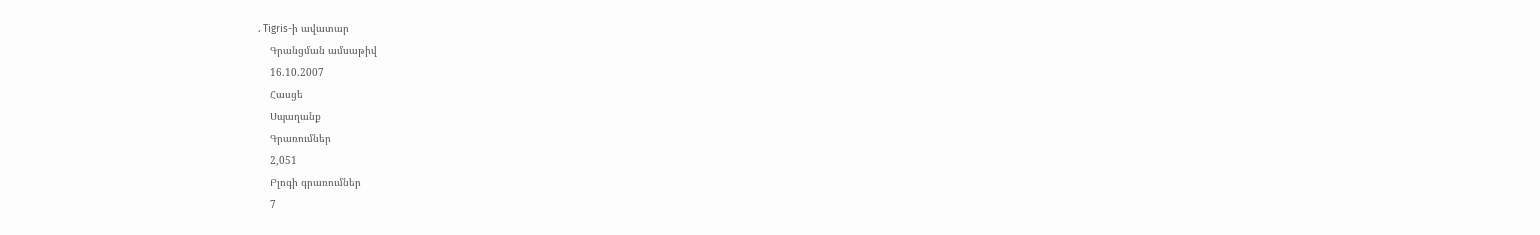. Tigris-ի ավատար
    Գրանցման ամսաթիվ
    16.10.2007
    Հասցե
    Սպաղանք
    Գրառումներ
    2,051
    Բլոգի գրառումներ
    7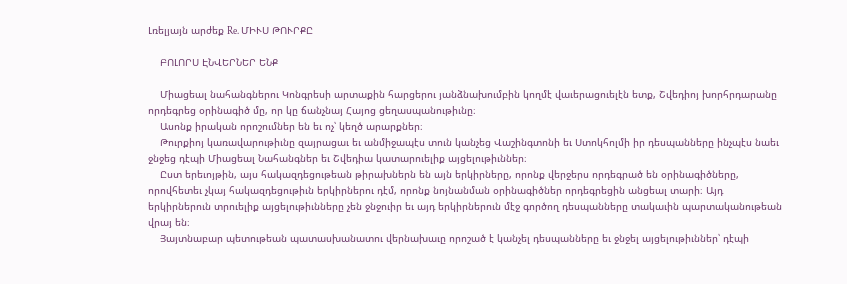Լռելյայն արժեք Re. ՄԻՒՍ ԹՈՒՐՔԸ

    ԲՈԼՈՐՍ ԷՆՎԵՐՆԵՐ ԵՆՔ

    Միացեալ նահանգներու Կոնգրեսի արտաքին հարցերու յանձնախումբին կողմէ վաւերացուելէն ետք, Շվեդիոյ խորհրդարանը որդեգրեց օրինագիծ մը, որ կը ճանչնայ Հայոց ցեղասպանութիւնը։
    Ասոնք իրական որոշումներ են եւ ոչ՝ կեղծ արարքներ։
    Թուրքիոյ կառավարութիւնը զայրացաւ եւ անմիջապէս տուն կանչեց Վաշինգտոնի եւ Ստոկհոլմի իր դեսպանները ինչպէս նաեւ ջնջեց դէպի Միացեալ Նահանգներ եւ Շվեդիա կատարուելիք այցելութիւններ։
    Ըստ երեւոյթին, այս հակազդեցութեան թիրախներն են այն երկիրները, որոնք վերջերս որդեգրած են օրինագիծները, որովհետեւ չկայ հակազդեցութիւն երկիրներու դէմ, որոնք նոյնանման օրինագիծներ որդեգրեցին անցեալ տարի։ Այդ երկիրներուն տրուելիք այցելութիւնները չեն ջնջուիր եւ այդ երկիրներուն մէջ գործող դեսպանները տակաւին պարտականութեան վրայ են։
    Յայտնաբար պետութեան պատասխանատու վերնախաւը որոշած է կանչել դեսպանները եւ ջնջել այցելութիւններ՝ դէպի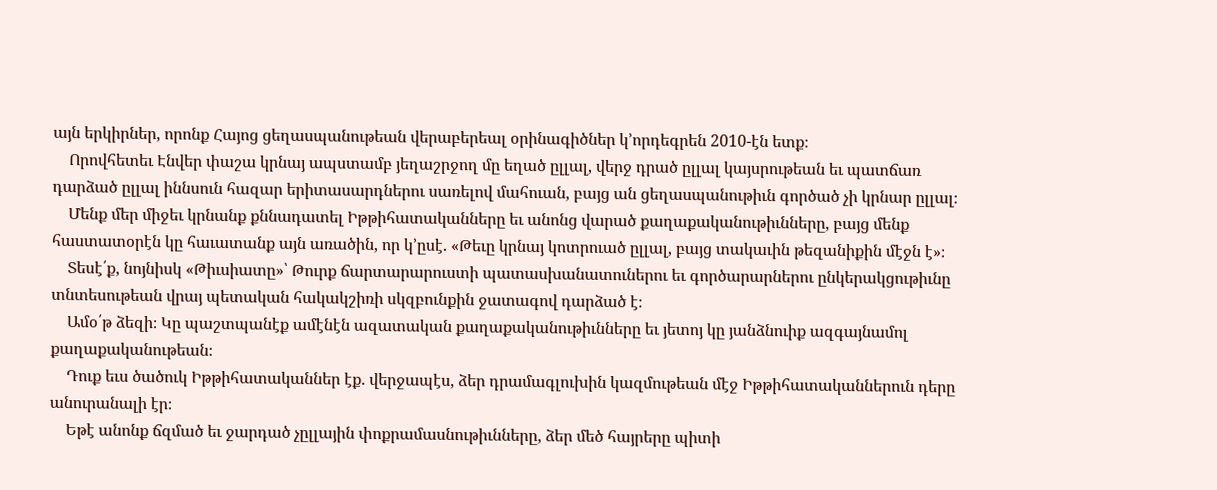այն երկիրներ, որոնք Հայոց ցեղասպանութեան վերաբերեալ օրինագիծներ կ՚որդեգրեն 2010-էն ետք։
    Որովհետեւ Էնվեր փաշա կրնայ ապստամբ յեղաշրջող մը եղած ըլլալ, վերջ դրած ըլլալ կայսրութեան եւ պատճառ դարձած ըլլալ իննսուն հազար երիտասարդներու սառելով մահուան, բայց ան ցեղասպանութիւն գործած չի կրնար ըլլալ։
    Մենք մեր միջեւ կրնանք քննադատել Իթթիհատականները եւ անոնց վարած քաղաքականութիւնները, բայց մենք հաստատօրէն կը հաւատանք այն առածին, որ կ՚ըսէ. «Թեւը կրնայ կոտրուած ըլլալ, բայց տակաւին թեզանիքին մէջն է»։
    Տեսէ՛ք, նոյնիսկ «Թիւսիատը»՝ Թուրք ճարտարարուստի պատասխանատուներու եւ գործարարներու ընկերակցութիւնը տնտեսութեան վրայ պետական հակակշիռի սկզբունքին ջատագով դարձած է։
    Ամօ՛թ ձեզի։ Կը պաշտպանէք ամէնէն ազատական քաղաքականութիւնները եւ յետոյ կը յանձնուիք ազգայնամոլ քաղաքականութեան։
    Դուք եւս ծածուկ Իթթիհատականներ էք. վերջապէս, ձեր դրամագլուխին կազմութեան մէջ Իթթիհատականներուն դերը անուրանալի էր։
    Եթէ անոնք ճզմած եւ ջարդած չըլլային փոքրամասնութիւնները, ձեր մեծ հայրերը պիտի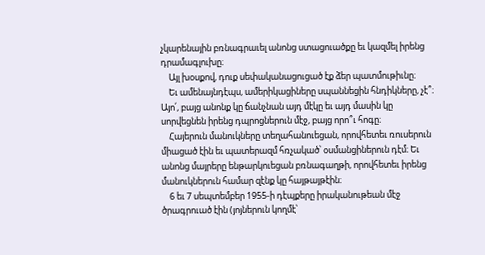չկարենային բռնագրաւել անոնց ստացուածքը եւ կազմել իրենց դրամագլուխը։
    Այլ խօսքով, դուք սեփականացուցած էք ձեր պատմութիւնը։
    Եւ ամենայնդէպս, ամերիկացիները սպաննեցին հնդիկները, չէ՞։ Այո՛, բայց անոնք կը ճանչնան այդ մէկը եւ այդ մասին կը սորվեցնեն իրենց դպրոցներուն մէջ, բայց որո՞ւ հոգը։
    Հայերուն մանուկները տեղահանուեցան, որովհետեւ ռուսերուն միացած էին եւ պատերազմ հռչակած՝ օսմանցիներուն դէմ։ Եւ անոնց մայրերը ենթարկուեցան բռնագաղթի, որովհետեւ իրենց մանուկներուն համար զէնք կը հայթայթէին։
    6 եւ 7 սեպտեմբեր 1955-ի դէպքերը իրականութեան մէջ ծրագրուած էին (յոյներուն կողմէ՝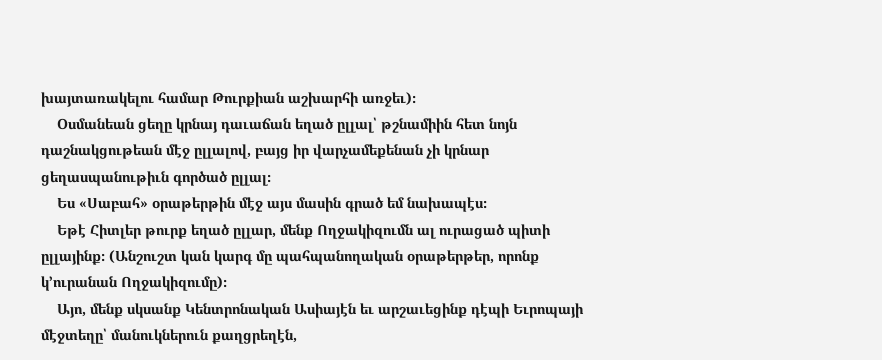խայտառակելու համար Թուրքիան աշխարհի առջեւ)։
    Օսմանեան ցեղը կրնայ դաւաճան եղած ըլլալ՝ թշնամիին հետ նոյն դաշնակցութեան մէջ ըլլալով, բայց իր վարչամեքենան չի կրնար ցեղասպանութիւն գործած ըլլալ։
    Ես «Սաբահ» օրաթերթին մէջ այս մասին գրած եմ նախապէս։
    Եթէ Հիտլեր թուրք եղած ըլլար, մենք Ողջակիզումն ալ ուրացած պիտի ըլլայինք։ (Անշուշտ կան կարգ մը պահպանողական օրաթերթեր, որոնք կ՚ուրանան Ողջակիզումը)։
    Այո, մենք սկսանք Կենտրոնական Ասիայէն եւ արշաւեցինք դէպի Եւրոպայի մէջտեղը՝ մանուկներուն քաղցրեղէն,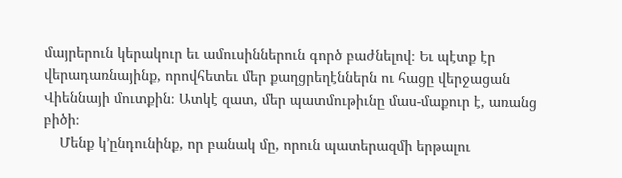մայրերուն կերակուր եւ ամուսիններուն գործ բաժնելով։ Եւ պէտք էր վերադառնայինք, որովհետեւ մեր քաղցրեղէններն ու հացը վերջացան Վիեննայի մուտքին։ Ատկէ զատ, մեր պատմութիւնը մաս-մաքուր է, առանց բիծի։
    Մենք կ՚ընդունինք, որ բանակ մը, որուն պատերազմի երթալու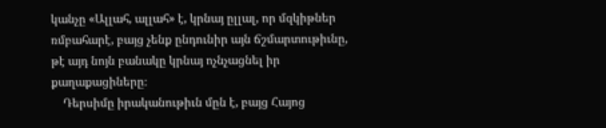կանչը «Ալլահ, ալլահ» է, կրնայ ըլլալ, որ մզկիթներ ռմբահարէ, բայց չենք ընդունիր այն ճշմարտութիւնը, թէ այդ նոյն բանակը կրնայ ոչնչացնել իր քաղաքացիները։
    Դերսիմը իրականութիւն մըն է, բայց Հայոց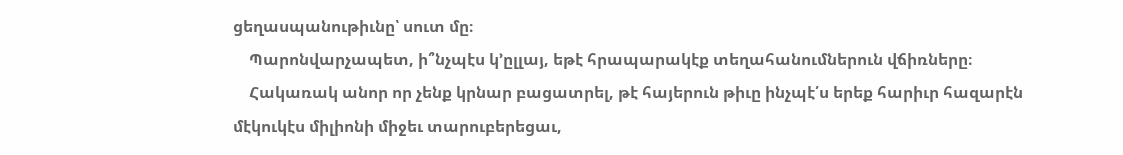ցեղասպանութիւնը՝ սուտ մը։
    Պարոնվարչապետ, ի՞նչպէս կ՚ըլլայ, եթէ հրապարակէք տեղահանումներուն վճիռները։
    Հակառակ անոր որ չենք կրնար բացատրել, թէ հայերուն թիւը ինչպէ՛ս երեք հարիւր հազարէն մէկուկէս միլիոնի միջեւ տարուբերեցաւ,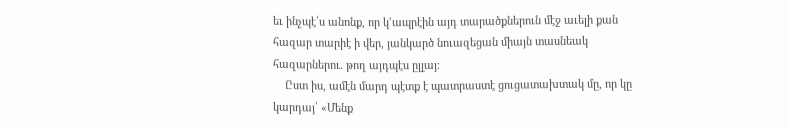եւ ինչպէ՛ս անոնք, որ կ՚ապրէին այդ տարածքներուն մէջ աւելի քան հազար տարիէ ի վեր, յանկարծ նուազեցան միայն տասնեակ հազարներու. թող այդպէս ըլլայ։
    Ըստ իս, ամէն մարդ պէտք է պատրաստէ ցուցատախտակ մը, որ կը կարդայ՝ «Մենք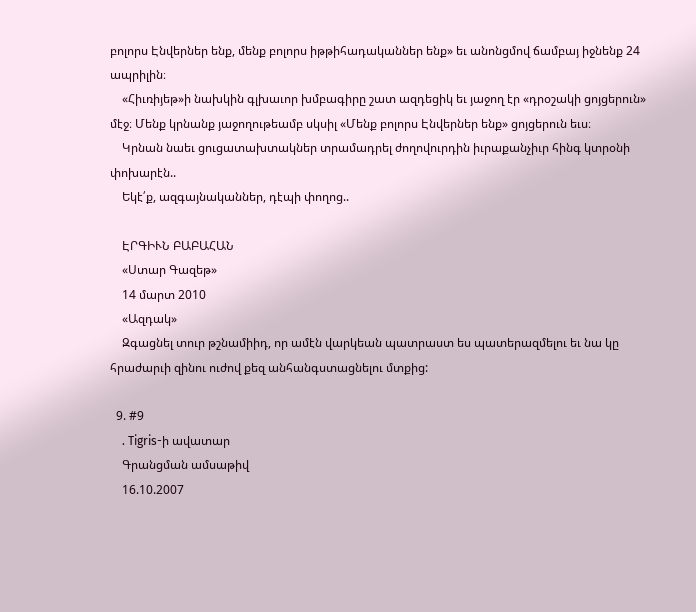բոլորս Էնվերներ ենք, մենք բոլորս իթթիհադականներ ենք» եւ անոնցմով ճամբայ իջնենք 24 ապրիլին։
    «Հիւռիյեթ»ի նախկին գլխաւոր խմբագիրը շատ ազդեցիկ եւ յաջող էր «դրօշակի ցոյցերուն» մէջ։ Մենք կրնանք յաջողութեամբ սկսիլ «Մենք բոլորս Էնվերներ ենք» ցոյցերուն եւս։
    Կրնան նաեւ ցուցատախտակներ տրամադրել ժողովուրդին իւրաքանչիւր հինգ կտրօնի փոխարէն..
    Եկէ՛ք, ազգայնականներ, դէպի փողոց..

    ԷՐԳԻՒՆ ԲԱԲԱՀԱՆ
    «Ստար Գազեթ»
    14 մարտ 2010
    «Ազդակ»
    Զգացնել տուր թշնամիիդ, որ ամէն վարկեան պատրաստ ես պատերազմելու եւ նա կը հրաժարւի զինու ուժով քեզ անհանգստացնելու մտքից:

  9. #9
    . Tigris-ի ավատար
    Գրանցման ամսաթիվ
    16.10.2007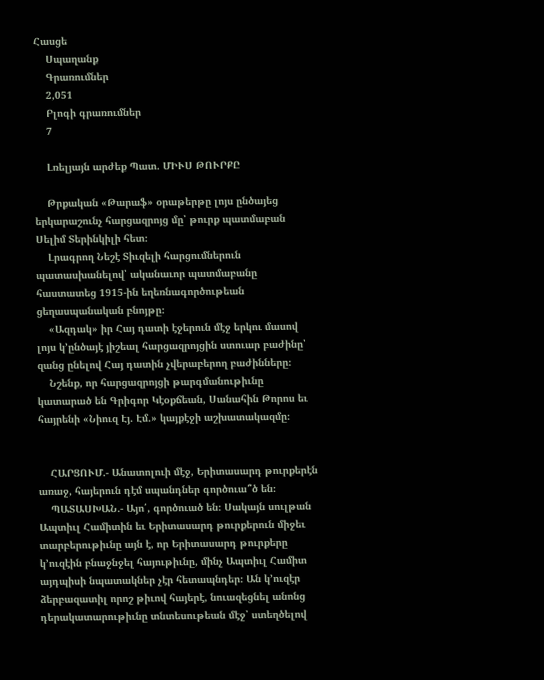Հասցե
    Սպաղանք
    Գրառումներ
    2,051
    Բլոգի գրառումներ
    7

    Լռելյայն արժեք Պատ. ՄԻՒՍ ԹՈՒՐՔԸ

    Թրքական «Թարաֆ» օրաթերթը լոյս ընծայեց երկարաշունչ հարցազրոյց մը՝ թուրք պատմաբան Սելիմ Տերինկիլի հետ։
    Լրագրող Նեշէ Տիւզելի հարցումներուն պատասխանելով՝ ականաւոր պատմաբանը հաստատեց 1915-ին եղեռնագործութեան ցեղասպանական բնոյթը։
    «Ազդակ» իր Հայ դատի էջերուն մէջ երկու մասով լոյս կ՚ընծայէ յիշեալ հարցազրոյցին ստուար բաժինը՝ զանց ընելով Հայ դատին չվերաբերող բաժինները։
    Նշենք, որ հարցազրոյցի թարգմանութիւնը կատարած են Գրիգոր Կէօքճեան, Սանահին Թորոս եւ հայրենի «Նիուզ Էյ. Էմ.» կայքէջի աշխատակազմը։


    ՀԱՐՑՈՒՄ.- Անատոլուի մէջ, Երիտասարդ թուրքերէն առաջ, հայերուն դէմ սպանդներ գործուա՞ծ են։
    ՊԱՏԱՍԽԱՆ.- Այո՛, գործուած են։ Սակայն սուլթան Ապտիւլ Համիտին եւ Երիտասարդ թուրքերուն միջեւ տարբերութիւնը այն է, որ Երիտասարդ թուրքերը կ՚ուզէին բնաջնջել հայութիւնը, մինչ Ապտիւլ Համիտ այդպիսի նպատակներ չէր հետապնդեր։ Ան կ՚ուզէր ձերբազատիլ որոշ թիւով հայերէ, նուազեցնել անոնց դերակատարութիւնը տնտեսութեան մէջ՝ ստեղծելով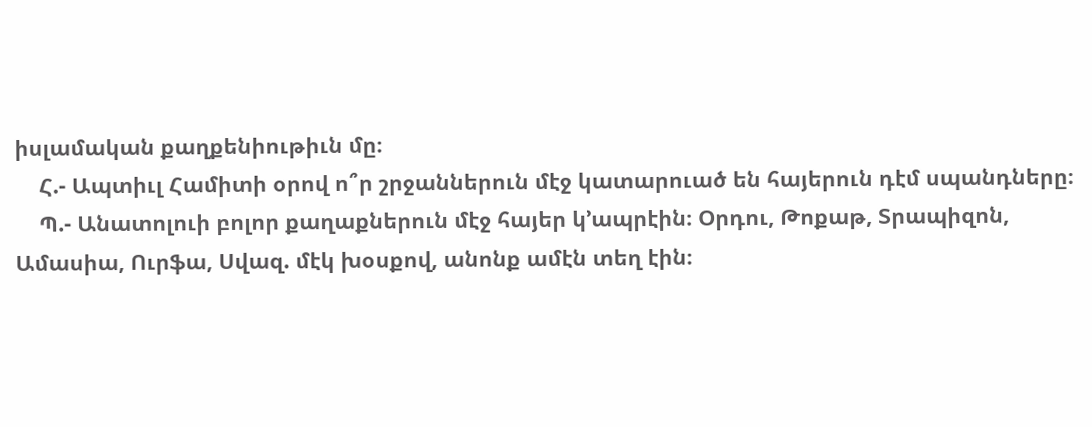իսլամական քաղքենիութիւն մը։
    Հ.- Ապտիւլ Համիտի օրով ո՞ր շրջաններուն մէջ կատարուած են հայերուն դէմ սպանդները։
    Պ.- Անատոլուի բոլոր քաղաքներուն մէջ հայեր կ՚ապրէին։ Օրդու, Թոքաթ, Տրապիզոն, Ամասիա, Ուրֆա, Սվազ. մէկ խօսքով, անոնք ամէն տեղ էին։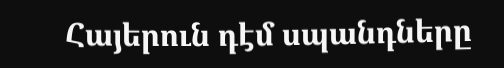Հայերուն դէմ սպանդները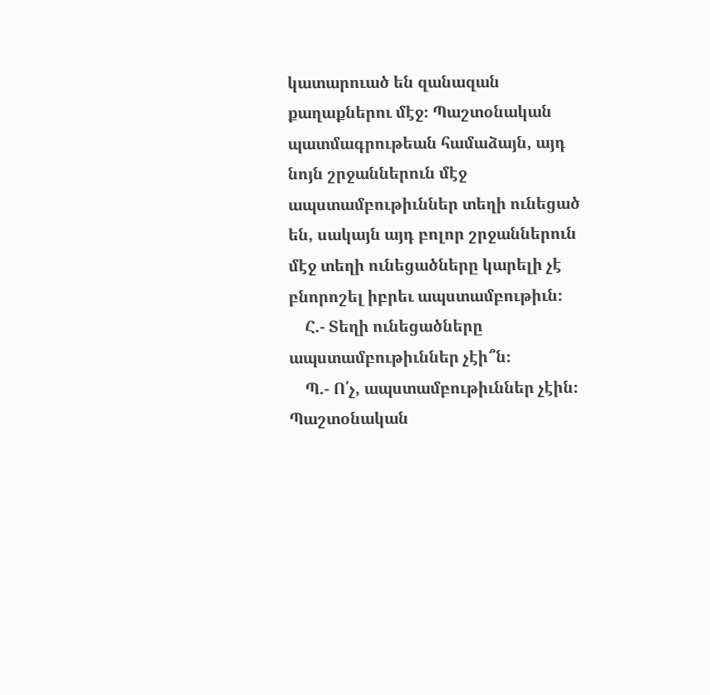կատարուած են զանազան քաղաքներու մէջ։ Պաշտօնական պատմագրութեան համաձայն, այդ նոյն շրջաններուն մէջ ապստամբութիւններ տեղի ունեցած են, սակայն այդ բոլոր շրջաններուն մէջ տեղի ունեցածները կարելի չէ բնորոշել իբրեւ ապստամբութիւն։
    Հ.- Տեղի ունեցածները ապստամբութիւններ չէի՞ն։
    Պ.- Ո՛չ, ապստամբութիւններ չէին։ Պաշտօնական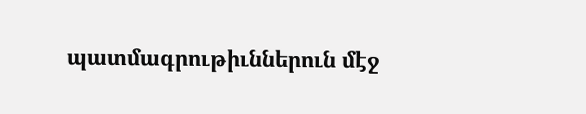պատմագրութիւններուն մէջ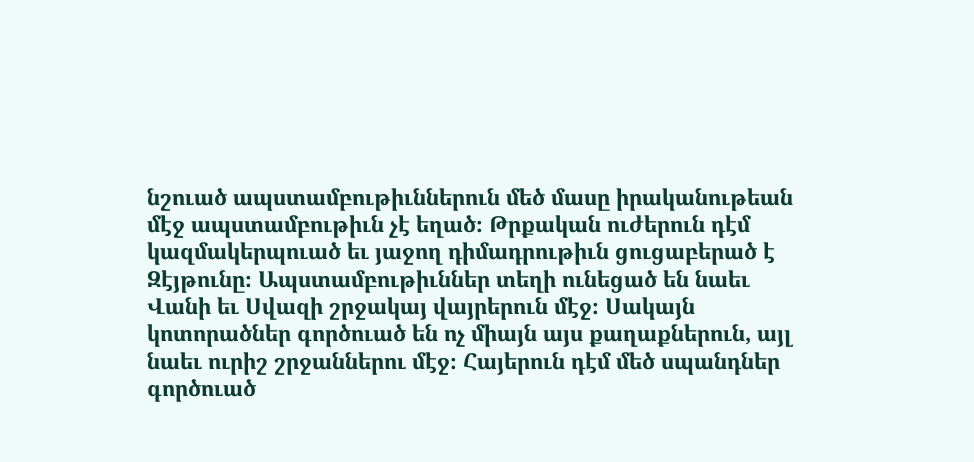նշուած ապստամբութիւններուն մեծ մասը իրականութեան մէջ ապստամբութիւն չէ եղած։ Թրքական ուժերուն դէմ կազմակերպուած եւ յաջող դիմադրութիւն ցուցաբերած է Զէյթունը։ Ապստամբութիւններ տեղի ունեցած են նաեւ Վանի եւ Սվազի շրջակայ վայրերուն մէջ։ Սակայն կոտորածներ գործուած են ոչ միայն այս քաղաքներուն, այլ նաեւ ուրիշ շրջաններու մէջ։ Հայերուն դէմ մեծ սպանդներ գործուած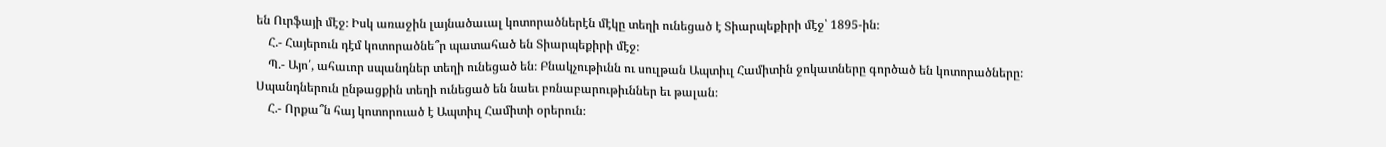են Ուրֆայի մէջ։ Իսկ առաջին լայնածաւալ կոտորածներէն մէկը տեղի ունեցած է Տիարպեքիրի մէջ՝ 1895-ին։
    Հ.- Հայերուն դէմ կոտորածնե՞ր պատահած են Տիարպեքիրի մէջ։
    Պ.- Այո՛, ահաւոր սպանդներ տեղի ունեցած են։ Բնակչութիւնն ու սուլթան Ապտիւլ Համիտին ջոկատները գործած են կոտորածները։ Սպանդներուն ընթացքին տեղի ունեցած են նաեւ բռնաբարութիւններ եւ թալան։
    Հ.- Որքա՞ն հայ կոտորուած է Ապտիւլ Համիտի օրերուն։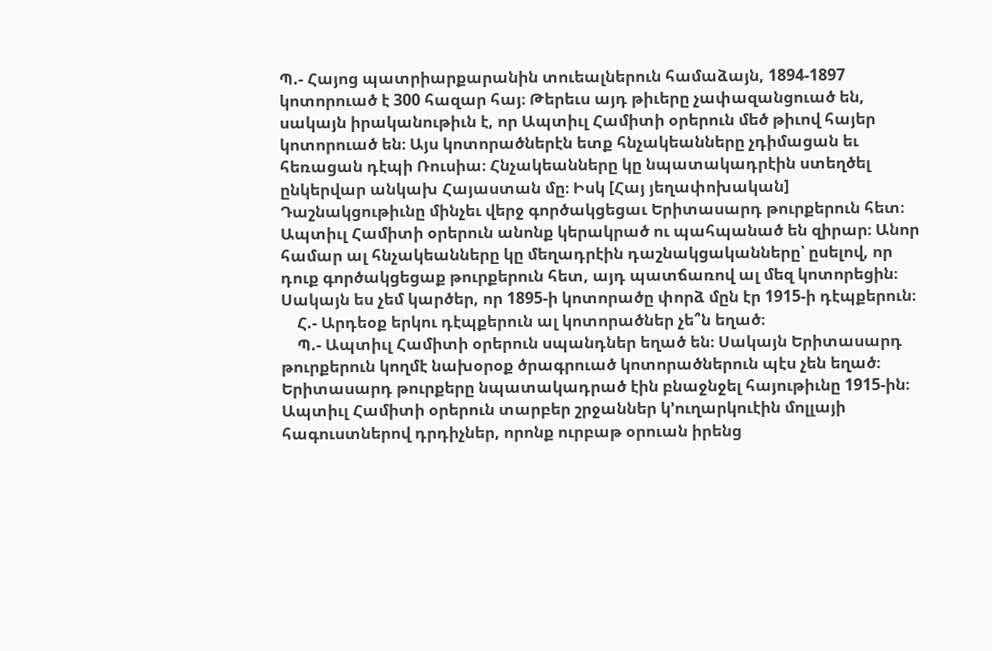Պ.- Հայոց պատրիարքարանին տուեալներուն համաձայն, 1894-1897 կոտորուած է 300 հազար հայ։ Թերեւս այդ թիւերը չափազանցուած են, սակայն իրականութիւն է, որ Ապտիւլ Համիտի օրերուն մեծ թիւով հայեր կոտորուած են։ Այս կոտորածներէն ետք հնչակեանները չդիմացան եւ հեռացան դէպի Ռուսիա։ Հնչակեանները կը նպատակադրէին ստեղծել ընկերվար անկախ Հայաստան մը։ Իսկ [Հայ յեղափոխական] Դաշնակցութիւնը մինչեւ վերջ գործակցեցաւ Երիտասարդ թուրքերուն հետ։ Ապտիւլ Համիտի օրերուն անոնք կերակրած ու պահպանած են զիրար։ Անոր համար ալ հնչակեանները կը մեղադրէին դաշնակցականները՝ ըսելով, որ դուք գործակցեցաք թուրքերուն հետ, այդ պատճառով ալ մեզ կոտորեցին։ Սակայն ես չեմ կարծեր, որ 1895-ի կոտորածը փորձ մըն էր 1915-ի դէպքերուն։
    Հ.- Արդեօք երկու դէպքերուն ալ կոտորածներ չե՞ն եղած։
    Պ.- Ապտիւլ Համիտի օրերուն սպանդներ եղած են։ Սակայն Երիտասարդ թուրքերուն կողմէ նախօրօք ծրագրուած կոտորածներուն պէս չեն եղած։ Երիտասարդ թուրքերը նպատակադրած էին բնաջնջել հայութիւնը 1915-ին։ Ապտիւլ Համիտի օրերուն տարբեր շրջաններ կ՚ուղարկուէին մոլլայի հագուստներով դրդիչներ, որոնք ուրբաթ օրուան իրենց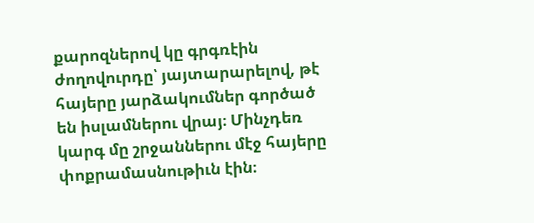քարոզներով կը գրգռէին ժողովուրդը՝ յայտարարելով, թէ հայերը յարձակումներ գործած են իսլամներու վրայ։ Մինչդեռ կարգ մը շրջաններու մէջ հայերը փոքրամասնութիւն էին։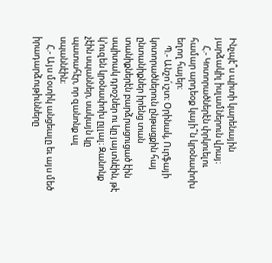Ինչպէ՞ս պիտի կարենային յարձակիլ իսլամներուն վրայ։
    Հ.- Կոտորածներէն փրկուելու համար արդեօք կայի՞ն կրօնափոխ եղող հայեր։
    Պ.- Անշո՛ւշտ։ Օրինակ, Ուրֆայի կոտորածներուն ընթացքին հայ ընտանիքներ իրենց տան տանիքներէն բարձրացուցած էին սպիտակ դրօշներ ու կը յայտնէին, թէ կ՚ուզեն կրօնափոխ ըլլալ։ Զանոնք չէին սպաններ, սակայն կը պատահէր, որ զանոնք ալ սպաննէին։
    Հ.- Այս մօտիկ անցեալը եւ այս մեծ իրադարձութիւնները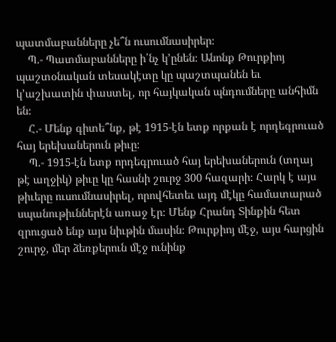պատմաբանները չե՞ն ուսումնասիրեր։
    Պ.- Պատմաբանները ի՛նչ կ՚ընեն։ Անոնք Թուրքիոյ պաշտօնական տեսակէտը կը պաշտպանեն եւ կ՚աշխատին փաստել, որ հայկական պնդումները անհիմն են։
    Հ.- Մենք գիտե՞նք, թէ 1915-էն ետք որքան է որդեգրուած հայ երեխաներուն թիւը։
    Պ.- 1915-էն ետք որդեգրուած հայ երեխաներուն (տղայ թէ աղջիկ) թիւը կը հասնի շուրջ 300 հազարի։ Հարկ է այս թիւերը ուսումնասիրել, որովհետեւ այդ մէկը համատարած սպանութիւններէն առաջ էր։ Մենք Հրանդ Տինքին հետ զրուցած ենք այս նիւթին մասին։ Թուրքիոյ մէջ, այս հարցին շուրջ, մեր ձեռքերուն մէջ ունինք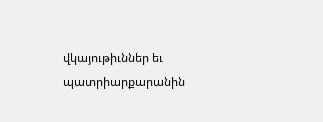վկայութիւններ եւ պատրիարքարանին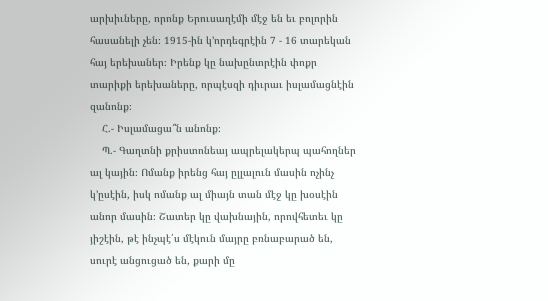արխիւները, որոնք Երուսաղէմի մէջ են եւ բոլորին հասանելի չեն։ 1915-ին կ՚որդեգրէին 7 - 16 տարեկան հայ երեխաներ։ Իրենք կը նախընտրէին փոքր տարիքի երեխաները, որպէսզի դիւրաւ իսլամացնէին զանոնք։
    Հ.- Իսլամացա՞ն անոնք։
    Պ.- Գաղտնի քրիստոնեայ ապրելակերպ պահողներ ալ կային։ Ոմանք իրենց հայ ըլլալուն մասին ոչինչ կ՚ըսէին, իսկ ոմանք ալ միայն տան մէջ կը խօսէին անոր մասին։ Շատեր կը վախնային, որովհետեւ կը յիշէին, թէ ինչպէ՛ս մէկուն մայրը բռնաբարած են, սուրէ անցուցած են, քարի մը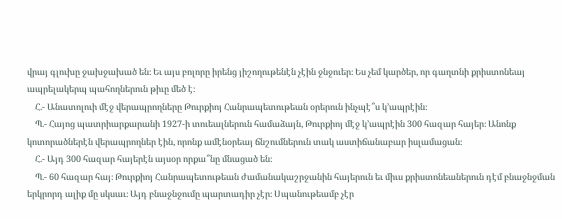վրայ գլուխը ջախջախած են։ Եւ այս բոլորը իրենց յիշողութենէն չէին ջնջուեր։ Ես չեմ կարծեր, որ գաղտնի քրիստոնեայ ապրելակերպ պահողներուն թիւը մեծ է։
    Հ.- Անատոլուի մէջ վերապրողները Թուրքիոյ Հանրապետութեան օրերուն ինչպէ՞ս կ՚ապրէին։
    Պ.- Հայոց պատրիարքարանի 1927-ի տուեալներուն համաձայն, Թուրքիոյ մէջ կ՚ապրէին 300 հազար հայեր։ Անոնք կոտորածներէն վերապրողներ էին, որոնք ամէնօրեայ ճնշումներուն տակ աստիճանաբար իսլամացան։
    Հ.- Այդ 300 հազար հայերէն այսօր որքա՞նը մնացած են։
    Պ.- 60 հազար հայ։ Թուրքիոյ Հանրապետութեան ժամանակաշրջանին հայերուն եւ միւս քրիստոնեաներուն դէմ բնաջնջման երկրորդ ալիք մը սկսաւ։ Այդ բնաջնջումը պարտադիր չէր։ Սպանութեամբ չէր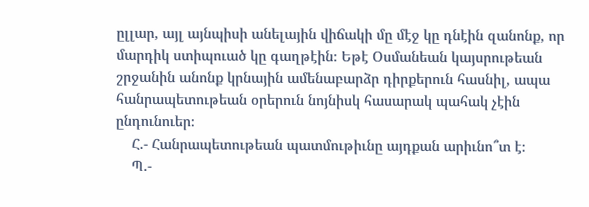ըլլար, այլ այնպիսի անելային վիճակի մը մէջ կը դնէին զանոնք, որ մարդիկ ստիպուած կը գաղթէին։ Եթէ Օսմանեան կայսրութեան շրջանին անոնք կրնային ամենաբարձր դիրքերուն հասնիլ, ապա հանրապետութեան օրերուն նոյնիսկ հասարակ պահակ չէին ընդունուեր։
    Հ.- Հանրապետութեան պատմութիւնը այդքան արիւնո՞տ է։
    Պ.-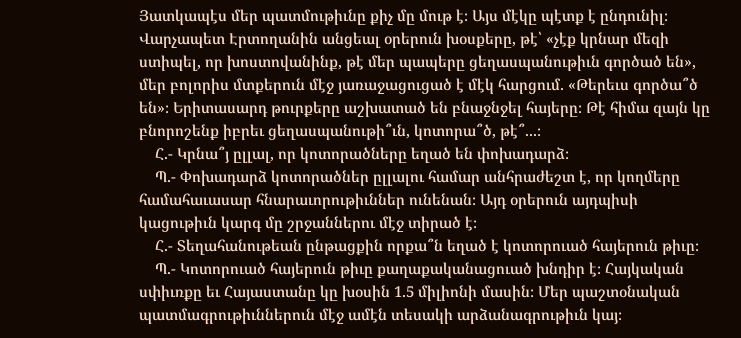Յատկապէս մեր պատմութիւնը քիչ մը մութ է։ Այս մէկը պէտք է ընդունիլ։ Վարչապետ Էրտողանին անցեալ օրերուն խօսքերը, թէ՝ «չէք կրնար մեզի ստիպել, որ խոստովանինք, թէ մեր պապերը ցեղասպանութիւն գործած են», մեր բոլորիս մտքերուն մէջ յառաջացուցած է մէկ հարցում. «Թերեւս գործա՞ծ են»։ Երիտասարդ թուրքերը աշխատած են բնաջնջել հայերը։ Թէ հիմա զայն կը բնորոշենք իբրեւ ցեղասպանութի՞ւն, կոտորա՞ծ, թէ՞...։
    Հ.- Կրնա՞յ ըլլալ, որ կոտորածները եղած են փոխադարձ։
    Պ.- Փոխադարձ կոտորածներ ըլլալու համար անհրաժեշտ է, որ կողմերը համահաւասար հնարաւորութիւններ ունենան։ Այդ օրերուն այդպիսի կացութիւն կարգ մը շրջաններու մէջ տիրած է։
    Հ.- Տեղահանութեան ընթացքին որքա՞ն եղած է կոտորուած հայերուն թիւը։
    Պ.- Կոտորուած հայերուն թիւը քաղաքականացուած խնդիր է։ Հայկական սփիւռքը եւ Հայաստանը կը խօսին 1.5 միլիոնի մասին։ Մեր պաշտօնական պատմագրութիւններուն մէջ ամէն տեսակի արձանագրութիւն կայ։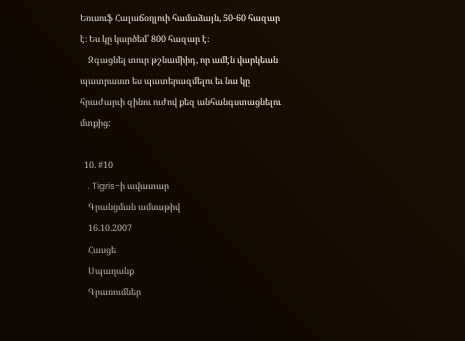Եուսուֆ Հալաճօղլուի համաձայն, 50-60 հազար է։ Ես կը կարծեմ՝ 800 հազար է։
    Զգացնել տուր թշնամիիդ, որ ամէն վարկեան պատրաստ ես պատերազմելու եւ նա կը հրաժարւի զինու ուժով քեզ անհանգստացնելու մտքից:

  10. #10
    . Tigris-ի ավատար
    Գրանցման ամսաթիվ
    16.10.2007
    Հասցե
    Սպաղանք
    Գրառումներ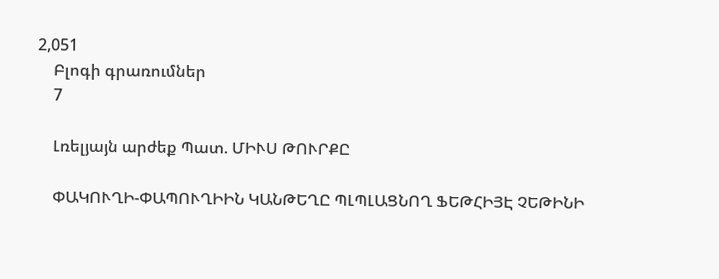2,051
    Բլոգի գրառումներ
    7

    Լռելյայն արժեք Պատ. ՄԻՒՍ ԹՈՒՐՔԸ

    ՓԱԿՈՒՂԻ-ՓԱՊՈՒՂԻԻՆ ԿԱՆԹԵՂԸ ՊԼՊԼԱՑՆՈՂ ՖԵԹՀԻՅԷ ՉԵԹԻՆԻ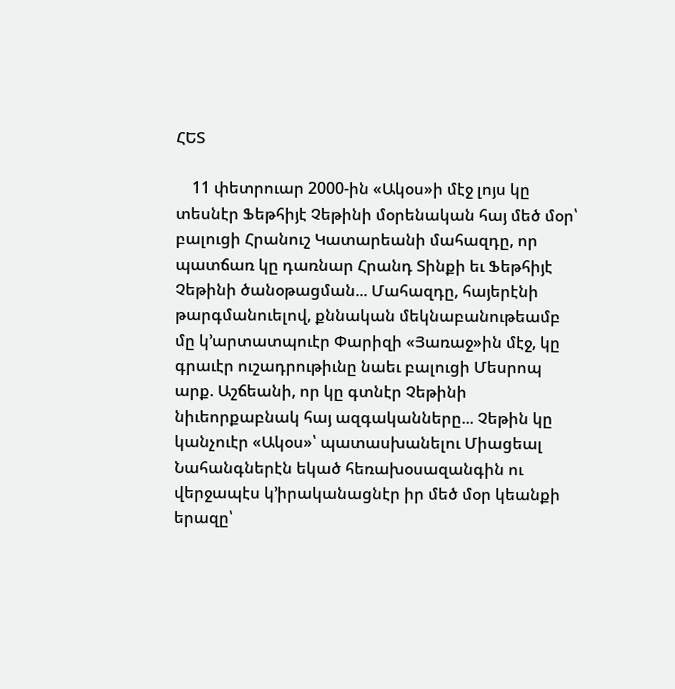ՀԵՏ

    11 փետրուար 2000-ին «Ակօս»ի մէջ լոյս կը տեսնէր Ֆեթհիյէ Չեթինի մօրենական հայ մեծ մօր՝ բալուցի Հրանուշ Կատարեանի մահազդը, որ պատճառ կը դառնար Հրանդ Տինքի եւ Ֆեթհիյէ Չեթինի ծանօթացման... Մահազդը, հայերէնի թարգմանուելով, քննական մեկնաբանութեամբ մը կ՚արտատպուէր Փարիզի «Յառաջ»ին մէջ, կը գրաւէր ուշադրութիւնը նաեւ բալուցի Մեսրոպ արք. Աշճեանի, որ կը գտնէր Չեթինի նիւեորքաբնակ հայ ազգականները... Չեթին կը կանչուէր «Ակօս»՝ պատասխանելու Միացեալ Նահանգներէն եկած հեռախօսազանգին ու վերջապէս կ՚իրականացնէր իր մեծ մօր կեանքի երազը՝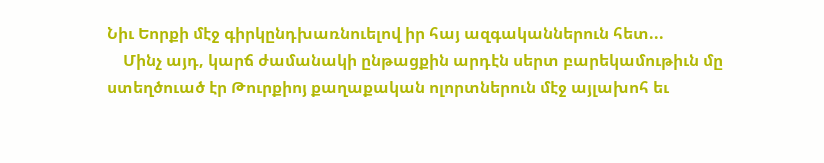Նիւ Եորքի մէջ գիրկընդխառնուելով իր հայ ազգականներուն հետ...
    Մինչ այդ, կարճ ժամանակի ընթացքին արդէն սերտ բարեկամութիւն մը ստեղծուած էր Թուրքիոյ քաղաքական ոլորտներուն մէջ այլախոհ եւ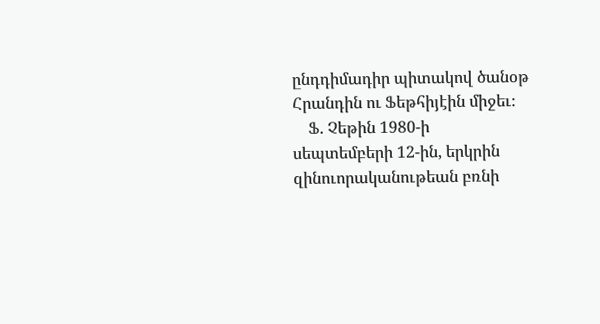ընդդիմադիր պիտակով ծանօթ Հրանդին ու Ֆեթհիյէին միջեւ։
    Ֆ. Չեթին 1980-ի սեպտեմբերի 12-ին, երկրին զինուորականութեան բռնի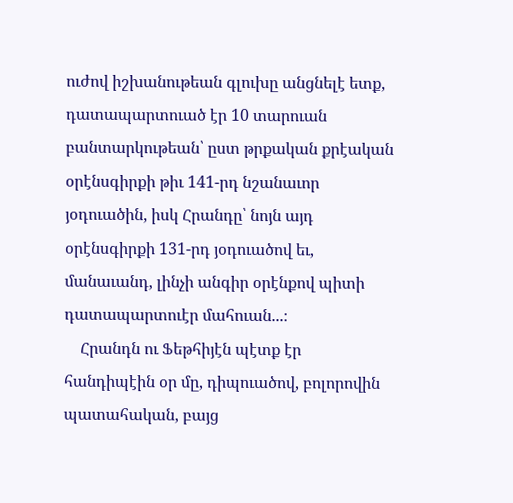ուժով իշխանութեան գլուխը անցնելէ ետք, դատապարտուած էր 10 տարուան բանտարկութեան՝ ըստ թրքական քրէական օրէնսգիրքի թիւ 141-րդ նշանաւոր յօդուածին, իսկ Հրանդը՝ նոյն այդ օրէնսգիրքի 131-րդ յօդուածով եւ, մանաւանդ, լինչի անգիր օրէնքով պիտի դատապարտուէր մահուան...։
    Հրանդն ու Ֆեթհիյէն պէտք էր հանդիպէին օր մը, դիպուածով, բոլորովին պատահական, բայց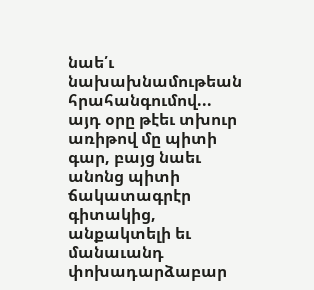նաե՛ւ նախախնամութեան հրահանգումով... այդ օրը թէեւ տխուր առիթով մը պիտի գար, բայց նաեւ անոնց պիտի ճակատագրէր գիտակից, անքակտելի եւ մանաւանդ փոխադարձաբար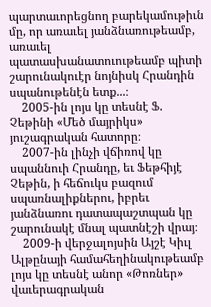պարտաւորեցնող բարեկամութիւն մը, որ առաւել յանձնառութեամբ, առաւել պատասխանատուութեամբ պիտի շարունակուէր նոյնիսկ Հրանդին սպանութենէն ետք...։
    2005-ին լոյս կը տեսնէ Ֆ. Չեթինի «Մեծ մայրիկս» յուշագրական հատորը։
    2007-ին լինչի վճիռով կը սպաննուի Հրանդը, եւ Ֆեթհիյէ Չեթին, ի հեճուկս բազում սպառնալիքներու, իբրեւ յանձնառու դատապաշտպան կը շարունակէ մնալ պատնէշի վրայ։
    2009-ի վերջալոյսին Այշէ Կիւլ Ալթընայի համահեղինակութեամբ լոյս կը տեսնէ անոր «Թոռներ» վաւերագրական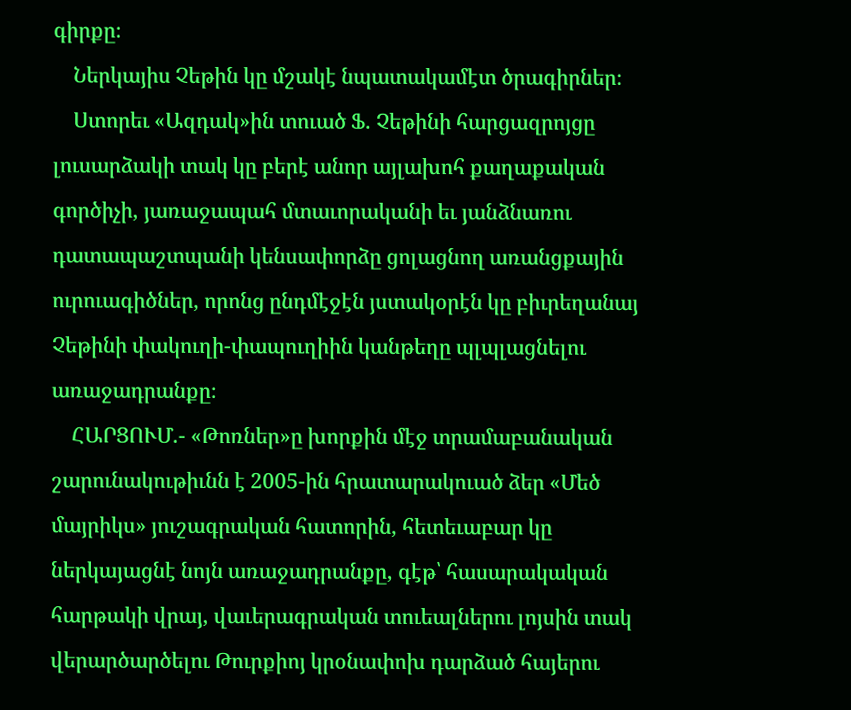գիրքը։
    Ներկայիս Չեթին կը մշակէ նպատակամէտ ծրագիրներ։
    Ստորեւ «Ազդակ»ին տուած Ֆ. Չեթինի հարցազրոյցը լուսարձակի տակ կը բերէ անոր այլախոհ քաղաքական գործիչի, յառաջապահ մտաւորականի եւ յանձնառու դատապաշտպանի կենսափորձը ցոլացնող առանցքային ուրուագիծներ, որոնց ընդմէջէն յստակօրէն կը բիւրեղանայ Չեթինի փակուղի-փապուղիին կանթեղը պլպլացնելու առաջադրանքը։
    ՀԱՐՑՈՒՄ.- «Թոռներ»ը խորքին մէջ տրամաբանական շարունակութիւնն է 2005-ին հրատարակուած ձեր «Մեծ մայրիկս» յուշագրական հատորին, հետեւաբար կը ներկայացնէ նոյն առաջադրանքը, գէթ՝ հասարակական հարթակի վրայ, վաւերագրական տուեալներու լոյսին տակ վերարծարծելու Թուրքիոյ կրօնափոխ դարձած հայերու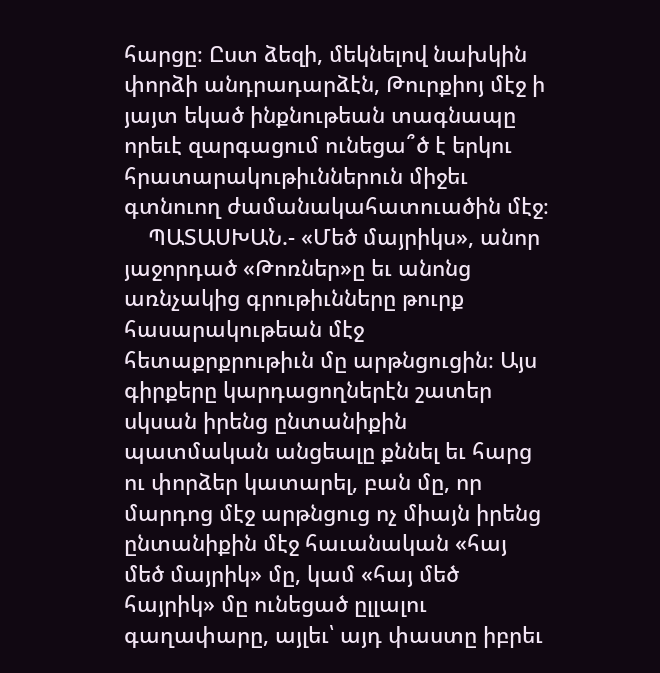հարցը։ Ըստ ձեզի, մեկնելով նախկին փորձի անդրադարձէն, Թուրքիոյ մէջ ի յայտ եկած ինքնութեան տագնապը որեւէ զարգացում ունեցա՞ծ է երկու հրատարակութիւններուն միջեւ գտնուող ժամանակահատուածին մէջ։
    ՊԱՏԱՍԽԱՆ.- «Մեծ մայրիկս», անոր յաջորդած «Թոռներ»ը եւ անոնց առնչակից գրութիւնները թուրք հասարակութեան մէջ հետաքրքրութիւն մը արթնցուցին։ Այս գիրքերը կարդացողներէն շատեր սկսան իրենց ընտանիքին պատմական անցեալը քննել եւ հարց ու փորձեր կատարել, բան մը, որ մարդոց մէջ արթնցուց ոչ միայն իրենց ընտանիքին մէջ հաւանական «հայ մեծ մայրիկ» մը, կամ «հայ մեծ հայրիկ» մը ունեցած ըլլալու գաղափարը, այլեւ՝ այդ փաստը իբրեւ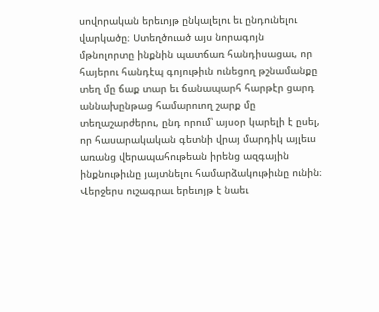սովորական երեւոյթ ընկալելու եւ ընդունելու վարկածը։ Ստեղծուած այս նորագոյն մթնոլորտը ինքնին պատճառ հանդիսացաւ, որ հայերու հանդէպ գոյութիւն ունեցող թշնամանքը տեղ մը ճաք տար եւ ճանապարհ հարթէր ցարդ աննախընթաց համարուող շարք մը տեղաշարժերու, ընդ որում՝ այսօր կարելի է ըսել, որ հասարակական գետնի վրայ մարդիկ այլեւս առանց վերապահութեան իրենց ազգային ինքնութիւնը յայտնելու համարձակութիւնը ունին։ Վերջերս ուշագրաւ երեւոյթ է նաեւ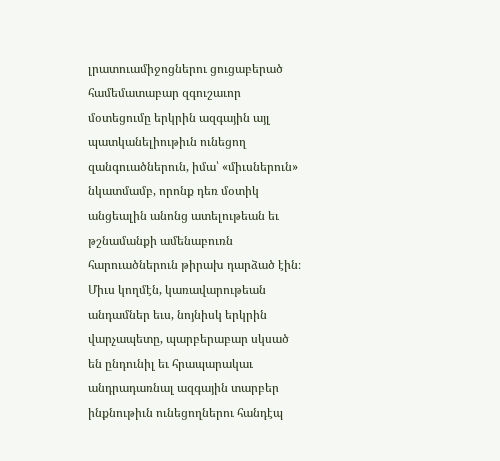լրատուամիջոցներու ցուցաբերած համեմատաբար զգուշաւոր մօտեցումը երկրին ազգային այլ պատկանելիութիւն ունեցող զանգուածներուն, իմա՝ «միւսներուն» նկատմամբ, որոնք դեռ մօտիկ անցեալին անոնց ատելութեան եւ թշնամանքի ամենաբուռն հարուածներուն թիրախ դարձած էին։ Միւս կողմէն, կառավարութեան անդամներ եւս, նոյնիսկ երկրին վարչապետը, պարբերաբար սկսած են ընդունիլ եւ հրապարակաւ անդրադառնալ ազգային տարբեր ինքնութիւն ունեցողներու հանդէպ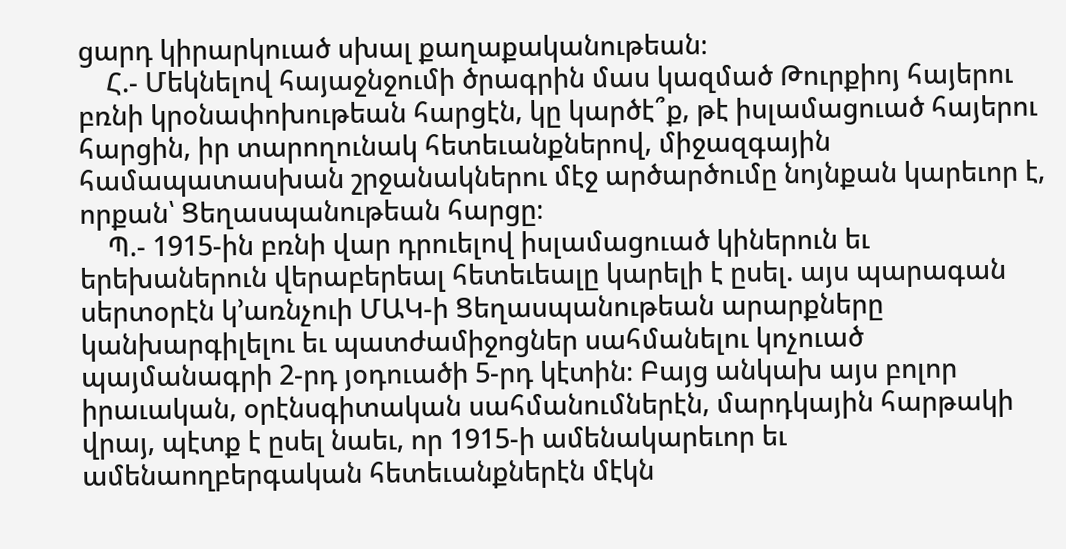ցարդ կիրարկուած սխալ քաղաքականութեան։
    Հ.- Մեկնելով հայաջնջումի ծրագրին մաս կազմած Թուրքիոյ հայերու բռնի կրօնափոխութեան հարցէն, կը կարծէ՞ք, թէ իսլամացուած հայերու հարցին, իր տարողունակ հետեւանքներով, միջազգային համապատասխան շրջանակներու մէջ արծարծումը նոյնքան կարեւոր է, որքան՝ Ցեղասպանութեան հարցը։
    Պ.- 1915-ին բռնի վար դրուելով իսլամացուած կիներուն եւ երեխաներուն վերաբերեալ հետեւեալը կարելի է ըսել. այս պարագան սերտօրէն կ՚առնչուի ՄԱԿ-ի Ցեղասպանութեան արարքները կանխարգիլելու եւ պատժամիջոցներ սահմանելու կոչուած պայմանագրի 2-րդ յօդուածի 5-րդ կէտին։ Բայց անկախ այս բոլոր իրաւական, օրէնսգիտական սահմանումներէն, մարդկային հարթակի վրայ, պէտք է ըսել նաեւ, որ 1915-ի ամենակարեւոր եւ ամենաողբերգական հետեւանքներէն մէկն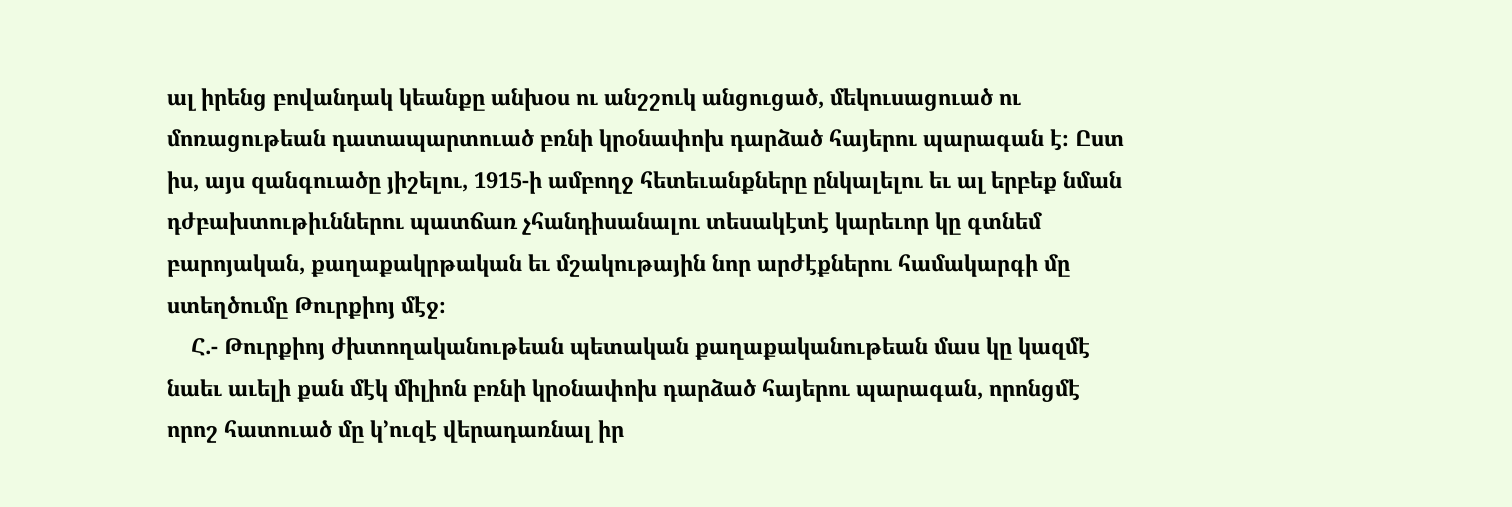ալ իրենց բովանդակ կեանքը անխօս ու անշշուկ անցուցած, մեկուսացուած ու մոռացութեան դատապարտուած բռնի կրօնափոխ դարձած հայերու պարագան է։ Ըստ իս, այս զանգուածը յիշելու, 1915-ի ամբողջ հետեւանքները ընկալելու եւ ալ երբեք նման դժբախտութիւններու պատճառ չհանդիսանալու տեսակէտէ կարեւոր կը գտնեմ բարոյական, քաղաքակրթական եւ մշակութային նոր արժէքներու համակարգի մը ստեղծումը Թուրքիոյ մէջ։
    Հ.- Թուրքիոյ ժխտողականութեան պետական քաղաքականութեան մաս կը կազմէ նաեւ աւելի քան մէկ միլիոն բռնի կրօնափոխ դարձած հայերու պարագան, որոնցմէ որոշ հատուած մը կ՚ուզէ վերադառնալ իր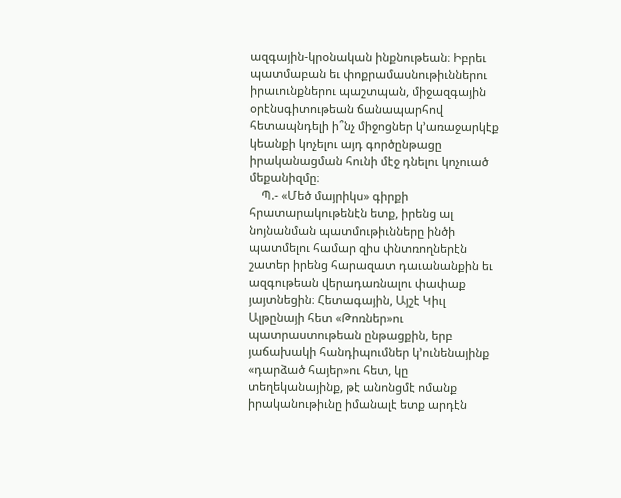ազգային-կրօնական ինքնութեան։ Իբրեւ պատմաբան եւ փոքրամասնութիւններու իրաւունքներու պաշտպան, միջազգային օրէնսգիտութեան ճանապարհով հետապնդելի ի՞նչ միջոցներ կ՚առաջարկէք կեանքի կոչելու այդ գործընթացը իրականացման հունի մէջ դնելու կոչուած մեքանիզմը։
    Պ.- «Մեծ մայրիկս» գիրքի հրատարակութենէն ետք, իրենց ալ նոյնանման պատմութիւնները ինծի պատմելու համար զիս փնտռողներէն շատեր իրենց հարազատ դաւանանքին եւ ազգութեան վերադառնալու փափաք յայտնեցին։ Հետագային, Այշէ Կիւլ Ալթընայի հետ «Թոռներ»ու պատրաստութեան ընթացքին, երբ յաճախակի հանդիպումներ կ՚ունենայինք «դարձած հայեր»ու հետ, կը տեղեկանայինք, թէ անոնցմէ ոմանք իրականութիւնը իմանալէ ետք արդէն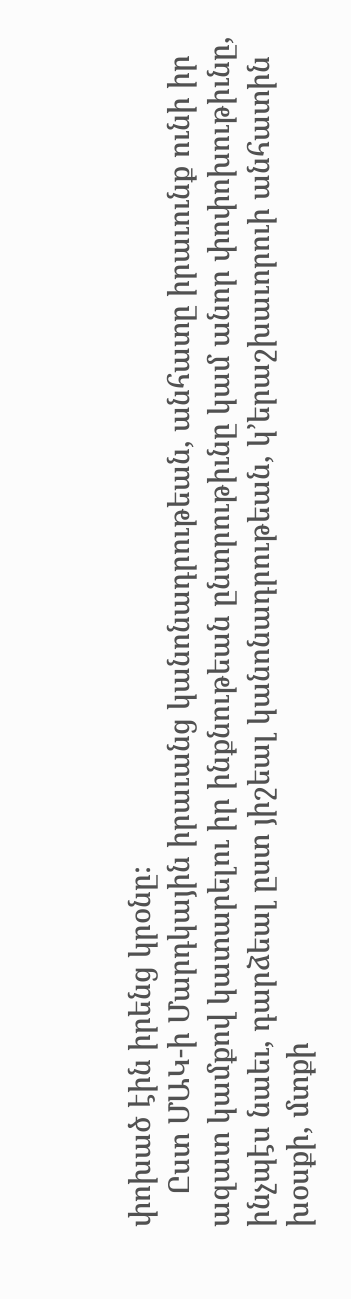փոխած էին իրենց կրօնը։
    Ըստ ՄԱԿ-ի Մարդկային իրաւանց կանոնադրութեան, անհատը իրաւունք ունի իր ազատ կամքով կատարելու իր ինքնութեան ընտրութիւնը կամ անոր փոփոխութիւնը, ինչպէս նաեւ, դարձեալ ըստ յիշեալ կանոնադրութեան, կ՚երաշխաւորուի անհատին խօսքի, մտքի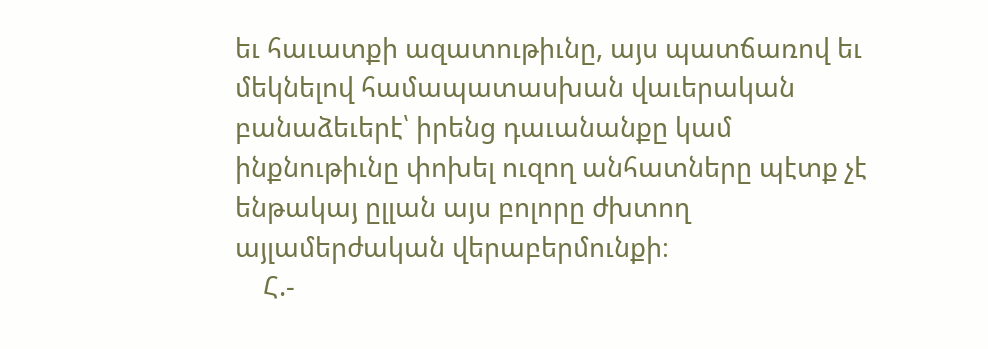եւ հաւատքի ազատութիւնը, այս պատճառով եւ մեկնելով համապատասխան վաւերական բանաձեւերէ՝ իրենց դաւանանքը կամ ինքնութիւնը փոխել ուզող անհատները պէտք չէ ենթակայ ըլլան այս բոլորը ժխտող այլամերժական վերաբերմունքի։
    Հ.-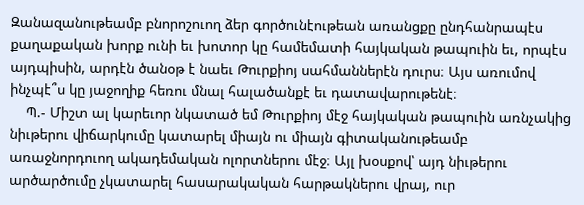Զանազանութեամբ բնորոշուող ձեր գործունէութեան առանցքը ընդհանրապէս քաղաքական խորք ունի եւ խոտոր կը համեմատի հայկական թապուին եւ, որպէս այդպիսին, արդէն ծանօթ է նաեւ Թուրքիոյ սահմաններէն դուրս։ Այս առումով ինչպէ՞ս կը յաջողիք հեռու մնալ հալածանքէ եւ դատավարութենէ։
    Պ.- Միշտ ալ կարեւոր նկատած եմ Թուրքիոյ մէջ հայկական թապուին առնչակից նիւթերու վիճարկումը կատարել միայն ու միայն գիտականութեամբ առաջնորդուող ակադեմական ոլորտներու մէջ։ Այլ խօսքով՝ այդ նիւթերու արծարծումը չկատարել հասարակական հարթակներու վրայ, ուր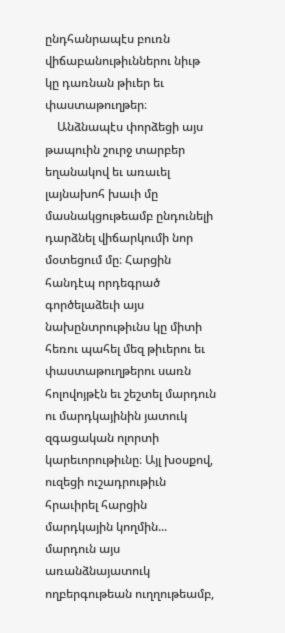ընդհանրապէս բուռն վիճաբանութիւններու նիւթ կը դառնան թիւեր եւ փաստաթուղթեր։
    Անձնապէս փորձեցի այս թապուին շուրջ տարբեր եղանակով եւ առաւել լայնախոհ խաւի մը մասնակցութեամբ ընդունելի դարձնել վիճարկումի նոր մօտեցում մը։ Հարցին հանդէպ որդեգրած գործելաձեւի այս նախընտրութիւնս կը միտի հեռու պահել մեզ թիւերու եւ փաստաթուղթերու սառն հոլովոյթէն եւ շեշտել մարդուն ու մարդկայինին յատուկ զգացական ոլորտի կարեւորութիւնը։ Այլ խօսքով, ուզեցի ուշադրութիւն հրաւիրել հարցին մարդկային կողմին... մարդուն այս առանձնայատուկ ողբերգութեան ուղղութեամբ,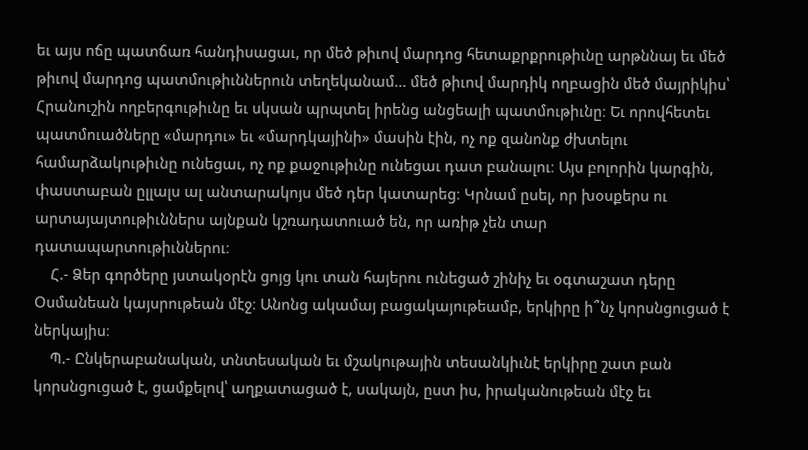եւ այս ոճը պատճառ հանդիսացաւ, որ մեծ թիւով մարդոց հետաքրքրութիւնը արթննայ եւ մեծ թիւով մարդոց պատմութիւններուն տեղեկանամ... մեծ թիւով մարդիկ ողբացին մեծ մայրիկիս՝ Հրանուշին ողբերգութիւնը եւ սկսան պրպտել իրենց անցեալի պատմութիւնը։ Եւ որովհետեւ պատմուածները «մարդու» եւ «մարդկայինի» մասին էին, ոչ ոք զանոնք ժխտելու համարձակութիւնը ունեցաւ, ոչ ոք քաջութիւնը ունեցաւ դատ բանալու։ Այս բոլորին կարգին, փաստաբան ըլլալս ալ անտարակոյս մեծ դեր կատարեց։ Կրնամ ըսել, որ խօսքերս ու արտայայտութիւններս այնքան կշռադատուած են, որ առիթ չեն տար դատապարտութիւններու։
    Հ.- Ձեր գործերը յստակօրէն ցոյց կու տան հայերու ունեցած շինիչ եւ օգտաշատ դերը Օսմանեան կայսրութեան մէջ։ Անոնց ակամայ բացակայութեամբ, երկիրը ի՞նչ կորսնցուցած է ներկայիս։
    Պ.- Ընկերաբանական, տնտեսական եւ մշակութային տեսանկիւնէ երկիրը շատ բան կորսնցուցած է, ցամքելով՝ աղքատացած է, սակայն, ըստ իս, իրականութեան մէջ եւ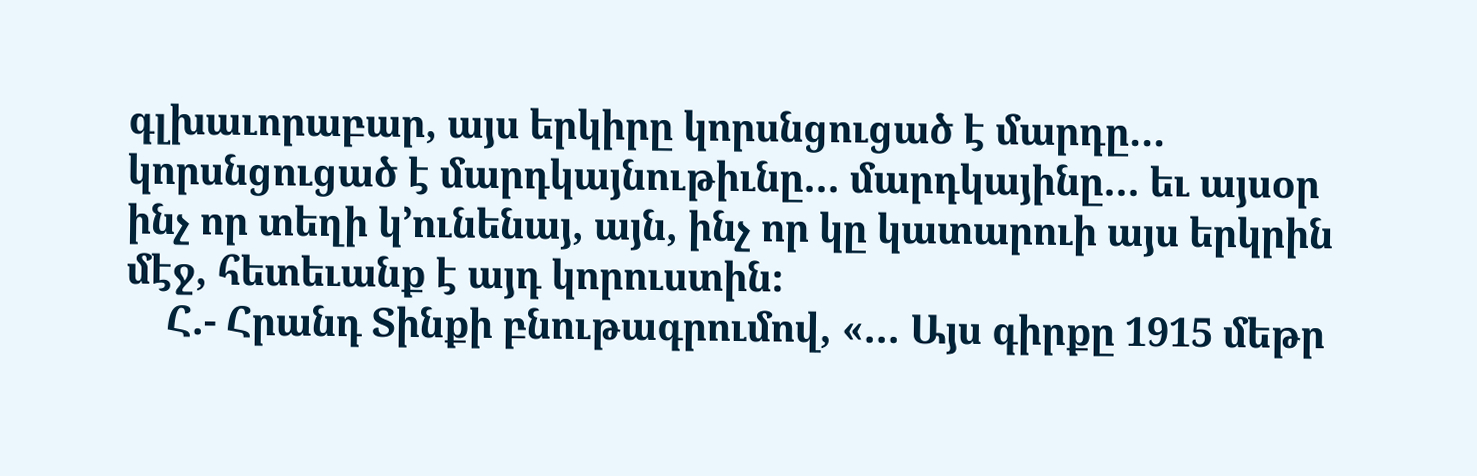գլխաւորաբար, այս երկիրը կորսնցուցած է մարդը... կորսնցուցած է մարդկայնութիւնը... մարդկայինը... եւ այսօր ինչ որ տեղի կ՚ունենայ, այն, ինչ որ կը կատարուի այս երկրին մէջ, հետեւանք է այդ կորուստին։
    Հ.- Հրանդ Տինքի բնութագրումով, «... Այս գիրքը 1915 մեթր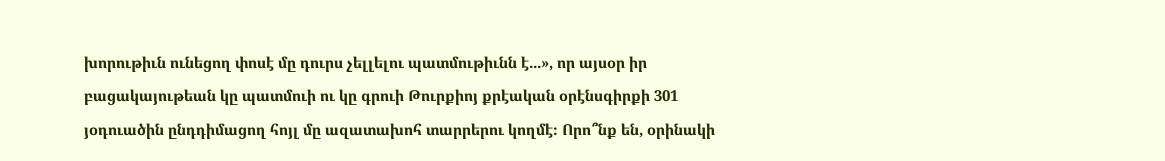խորութիւն ունեցող փոսէ մը դուրս չելլելու պատմութիւնն է...», որ այսօր իր բացակայութեան կը պատմուի ու կը գրուի Թուրքիոյ քրէական օրէնսգիրքի 301 յօդուածին ընդդիմացող հոյլ մը ազատախոհ տարրերու կողմէ։ Որո՞նք են, օրինակի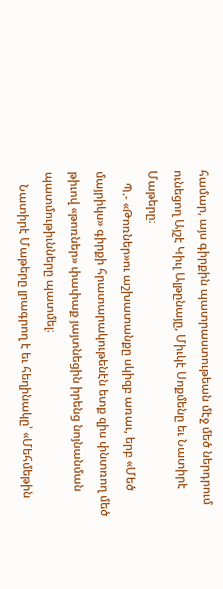համար, այս գիրքին պատրաստութեան մէջ մեծ ներդրում ունեցող Այշէ Կիւլ Ալթընայը, Միւկէ Սոքմենը եւ Նատիրէ Մաթերը։
    Պ.- «Թոռներ»ու աշխատանքը սկիզբ առաւ, երբ «Մեծ մայրիկս» գիրքի հրատարակութենէն ետք զիս փնտռող մեծ թիւով «թոռներ» փափաք յայտնեցին իրենց նոյնանման պատմութիւնները պատմել։
    Նատիրէ Մաթերը լրագրող է եւ հեղինակը՝ «Մեհմեթին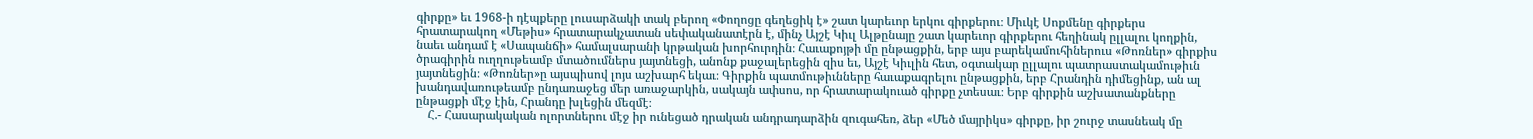գիրքը» եւ 1968-ի դէպքերը լուսարձակի տակ բերող «Փողոցը գեղեցիկ է» շատ կարեւոր երկու գիրքերու։ Միւկէ Սոքմենը գիրքերս հրատարակող «Մեթիս» հրատարակչատան սեփականատէրն է, մինչ Այշէ Կիւլ Ալթընայը շատ կարեւոր գիրքերու հեղինակ ըլլալու կողքին, նաեւ անդամ է «Սապանճի» համալսարանի կրթական խորհուրդին։ Հաւաքոյթի մը ընթացքին, երբ այս բարեկամուհիներուս «Թոռներ» գիրքիս ծրագիրին ուղղութեամբ մտածումներս յայտնեցի, անոնք քաջալերեցին զիս եւ, Այշէ Կիւլին հետ, օգտակար ըլլալու պատրաստակամութիւն յայտնեցին։ «Թոռներ»ը այսպիսով լոյս աշխարհ եկաւ։ Գիրքին պատմութիւնները հաւաքագրելու ընթացքին, երբ Հրանդին դիմեցինք, ան ալ խանդավառութեամբ ընդառաջեց մեր առաջարկին, սակայն ափսոս, որ հրատարակուած գիրքը չտեսաւ։ Երբ գիրքին աշխատանքները ընթացքի մէջ էին, Հրանդը խլեցին մեզմէ։
    Հ.- Հասարակական ոլորտներու մէջ իր ունեցած դրական անդրադարձին զուգահեռ, ձեր «Մեծ մայրիկս» գիրքը, իր շուրջ տասնեակ մը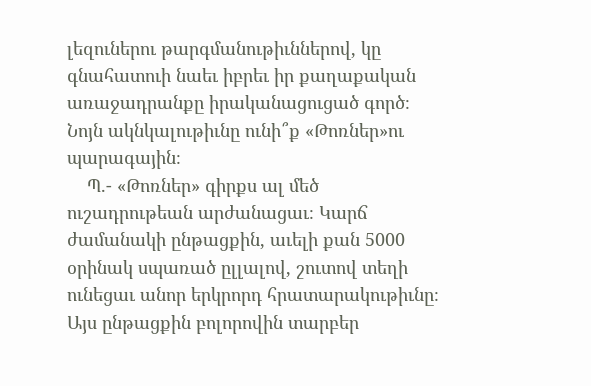լեզուներու թարգմանութիւններով, կը գնահատուի նաեւ իբրեւ իր քաղաքական առաջադրանքը իրականացուցած գործ։ Նոյն ակնկալութիւնը ունի՞ք «Թոռներ»ու պարագային։
    Պ.- «Թոռներ» գիրքս ալ մեծ ուշադրութեան արժանացաւ։ Կարճ ժամանակի ընթացքին, աւելի քան 5000 օրինակ սպառած ըլլալով, շուտով տեղի ունեցաւ անոր երկրորդ հրատարակութիւնը։ Այս ընթացքին բոլորովին տարբեր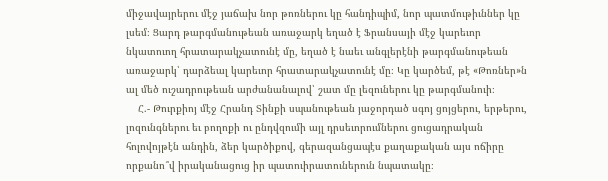միջավայրերու մէջ յաճախ նոր թոռներու կը հանդիպիմ, նոր պատմութիւններ կը լսեմ։ Ցարդ թարգմանութեան առաջարկ եղած է Ֆրանսայի մէջ կարեւոր նկատուող հրատարակչատունէ մը, եղած է նաեւ անգլերէնի թարգմանութեան առաջարկ՝ դարձեալ կարեւոր հրատարակչատունէ մը։ Կը կարծեմ, թէ «Թոռներ»ն ալ մեծ ուշադրութեան արժանանալով՝ շատ մը լեզուներու կը թարգմանուի։
    Հ.- Թուրքիոյ մէջ Հրանդ Տինքի սպանութեան յաջորդած սգոյ ցոյցերու, երթերու, լոզունգներու եւ բողոքի ու ընդվզումի այլ դրսեւորումներու ցուցադրական հոլովոյթէն անդին, ձեր կարծիքով, գերազանցապէս քաղաքական այս ոճիրը որքանո՞վ իրականացուց իր պատուիրատուներուն նպատակը։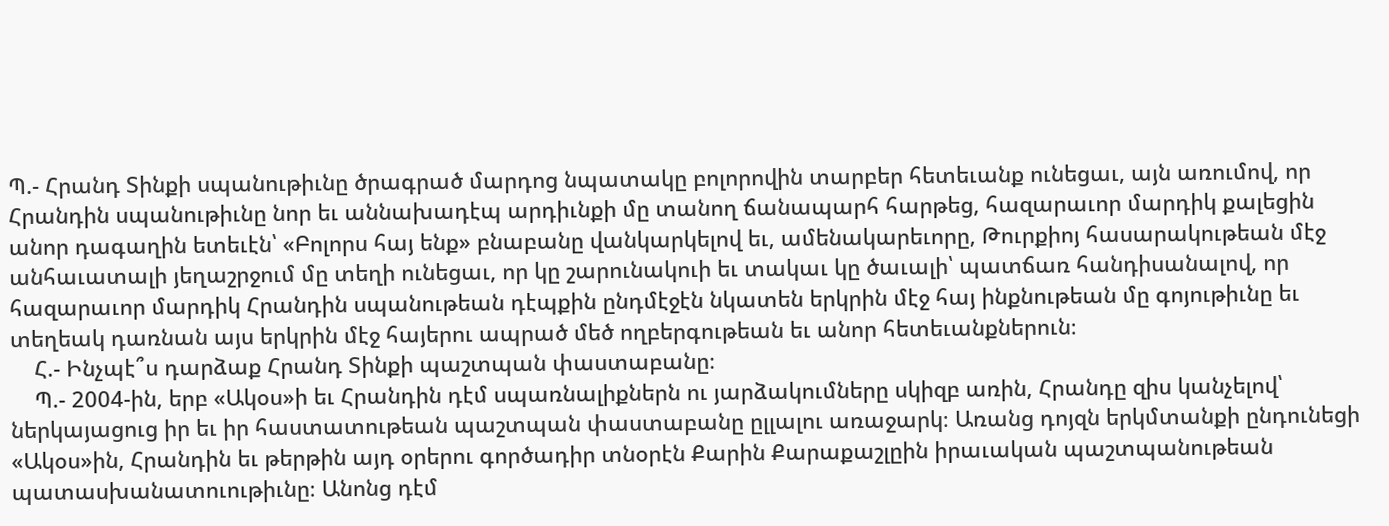Պ.- Հրանդ Տինքի սպանութիւնը ծրագրած մարդոց նպատակը բոլորովին տարբեր հետեւանք ունեցաւ, այն առումով, որ Հրանդին սպանութիւնը նոր եւ աննախադէպ արդիւնքի մը տանող ճանապարհ հարթեց, հազարաւոր մարդիկ քալեցին անոր դագաղին ետեւէն՝ «Բոլորս հայ ենք» բնաբանը վանկարկելով եւ, ամենակարեւորը, Թուրքիոյ հասարակութեան մէջ անհաւատալի յեղաշրջում մը տեղի ունեցաւ, որ կը շարունակուի եւ տակաւ կը ծաւալի՝ պատճառ հանդիսանալով, որ հազարաւոր մարդիկ Հրանդին սպանութեան դէպքին ընդմէջէն նկատեն երկրին մէջ հայ ինքնութեան մը գոյութիւնը եւ տեղեակ դառնան այս երկրին մէջ հայերու ապրած մեծ ողբերգութեան եւ անոր հետեւանքներուն։
    Հ.- Ինչպէ՞ս դարձաք Հրանդ Տինքի պաշտպան փաստաբանը։
    Պ.- 2004-ին, երբ «Ակօս»ի եւ Հրանդին դէմ սպառնալիքներն ու յարձակումները սկիզբ առին, Հրանդը զիս կանչելով՝ ներկայացուց իր եւ իր հաստատութեան պաշտպան փաստաբանը ըլլալու առաջարկ։ Առանց դոյզն երկմտանքի ընդունեցի «Ակօս»ին, Հրանդին եւ թերթին այդ օրերու գործադիր տնօրէն Քարին Քարաքաշլըին իրաւական պաշտպանութեան պատասխանատուութիւնը։ Անոնց դէմ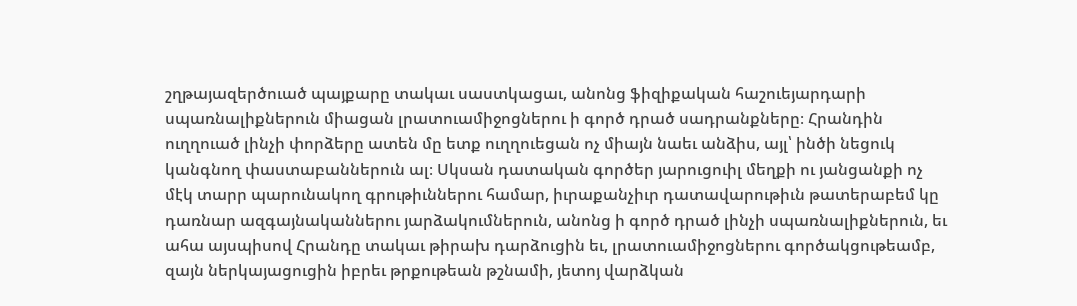շղթայազերծուած պայքարը տակաւ սաստկացաւ, անոնց ֆիզիքական հաշուեյարդարի սպառնալիքներուն միացան լրատուամիջոցներու ի գործ դրած սադրանքները։ Հրանդին ուղղուած լինչի փորձերը ատեն մը ետք ուղղուեցան ոչ միայն նաեւ անձիս, այլ՝ ինծի նեցուկ կանգնող փաստաբաններուն ալ։ Սկսան դատական գործեր յարուցուիլ մեղքի ու յանցանքի ոչ մէկ տարր պարունակող գրութիւններու համար, իւրաքանչիւր դատավարութիւն թատերաբեմ կը դառնար ազգայնականներու յարձակումներուն, անոնց ի գործ դրած լինչի սպառնալիքներուն, եւ ահա այսպիսով Հրանդը տակաւ թիրախ դարձուցին եւ, լրատուամիջոցներու գործակցութեամբ, զայն ներկայացուցին իբրեւ թրքութեան թշնամի, յետոյ վարձկան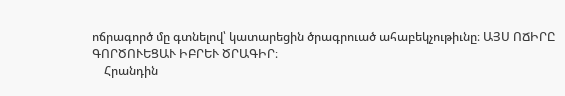ոճրագործ մը գտնելով՝ կատարեցին ծրագրուած ահաբեկչութիւնը։ ԱՅՍ ՈՃԻՐԸ ԳՈՐԾՈՒԵՑԱՒ ԻԲՐԵՒ ԾՐԱԳԻՐ։
    Հրանդին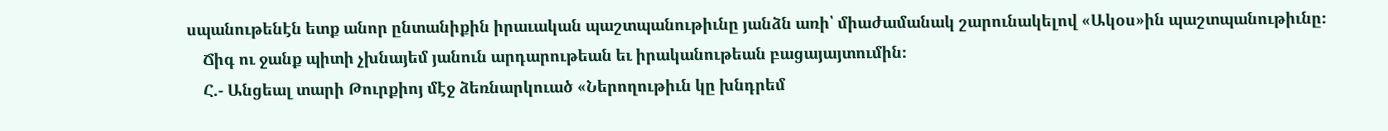սպանութենէն ետք անոր ընտանիքին իրաւական պաշտպանութիւնը յանձն առի՝ միաժամանակ շարունակելով «Ակօս»ին պաշտպանութիւնը։
    Ճիգ ու ջանք պիտի չխնայեմ յանուն արդարութեան եւ իրականութեան բացայայտումին։
    Հ.- Անցեալ տարի Թուրքիոյ մէջ ձեռնարկուած «Ներողութիւն կը խնդրեմ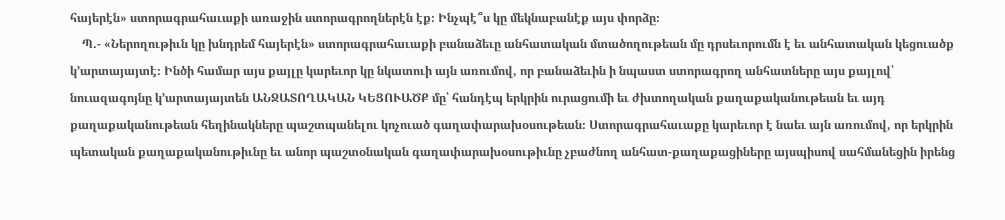հայերէն» ստորագրահաւաքի առաջին ստորագրողներէն էք։ Ինչպէ՞ս կը մեկնաբանէք այս փորձը։
    Պ.- «Ներողութիւն կը խնդրեմ հայերէն» ստորագրահաւաքի բանաձեւը անհատական մտածողութեան մը դրսեւորումն է եւ անհատական կեցուածք կ՚արտայայտէ։ Ինծի համար այս քայլը կարեւոր կը նկատուի այն առումով, որ բանաձեւին ի նպաստ ստորագրող անհատները այս քայլով՝ նուազագոյնը կ՚արտայայտեն ԱՆՋԱՏՈՂԱԿԱՆ ԿԵՑՈՒԱԾՔ մը՝ հանդէպ երկրին ուրացումի եւ ժխտողական քաղաքականութեան եւ այդ քաղաքականութեան հեղինակները պաշտպանելու կոչուած գաղափարախօսութեան։ Ստորագրահաւաքը կարեւոր է նաեւ այն առումով, որ երկրին պետական քաղաքականութիւնը եւ անոր պաշտօնական գաղափարախօսութիւնը չբաժնող անհատ-քաղաքացիները այսպիսով սահմանեցին իրենց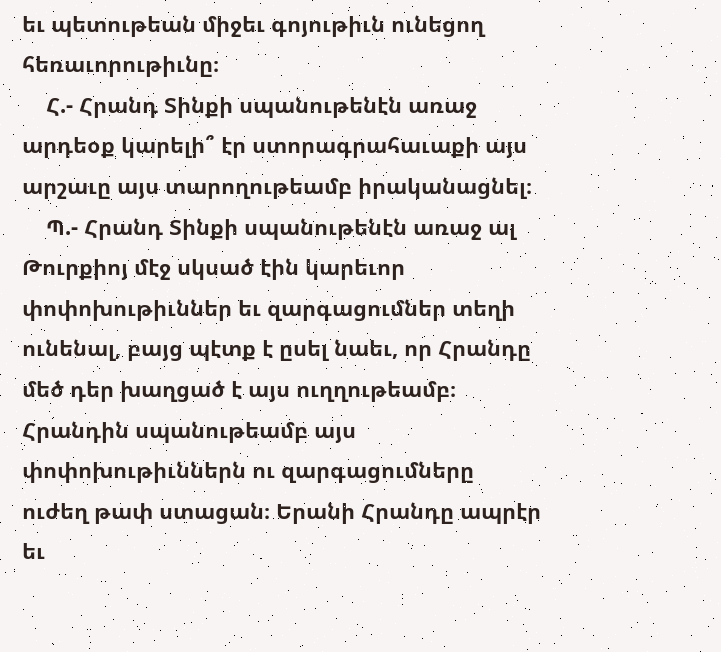եւ պետութեան միջեւ գոյութիւն ունեցող հեռաւորութիւնը։
    Հ.- Հրանդ Տինքի սպանութենէն առաջ արդեօք կարելի՞ էր ստորագրահաւաքի այս արշաւը այս տարողութեամբ իրականացնել։
    Պ.- Հրանդ Տինքի սպանութենէն առաջ ալ Թուրքիոյ մէջ սկսած էին կարեւոր փոփոխութիւններ եւ զարգացումներ տեղի ունենալ, բայց պէտք է ըսել նաեւ, որ Հրանդը մեծ դեր խաղցած է այս ուղղութեամբ։ Հրանդին սպանութեամբ այս փոփոխութիւններն ու զարգացումները ուժեղ թափ ստացան։ Երանի Հրանդը ապրէր եւ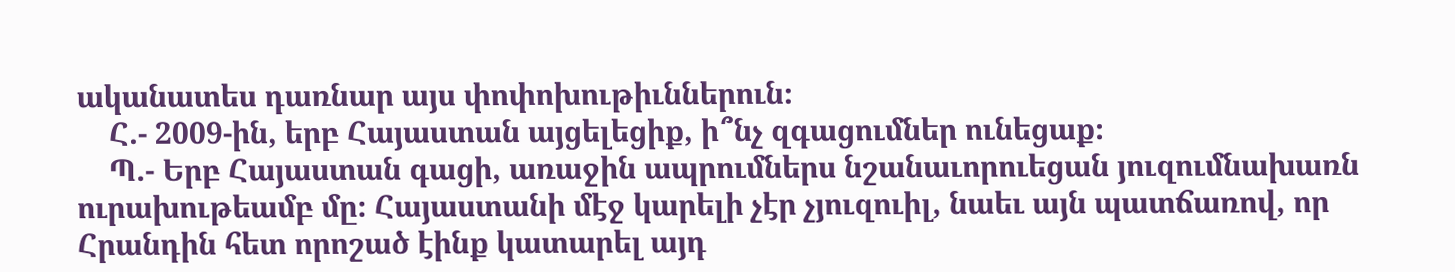ականատես դառնար այս փոփոխութիւններուն։
    Հ.- 2009-ին, երբ Հայաստան այցելեցիք, ի՞նչ զգացումներ ունեցաք։
    Պ.- Երբ Հայաստան գացի, առաջին ապրումներս նշանաւորուեցան յուզումնախառն ուրախութեամբ մը։ Հայաստանի մէջ կարելի չէր չյուզուիլ, նաեւ այն պատճառով, որ Հրանդին հետ որոշած էինք կատարել այդ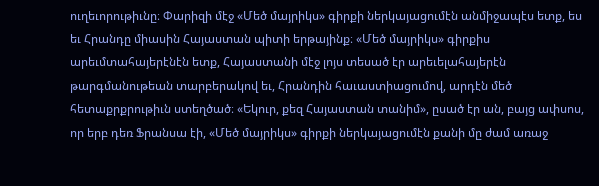ուղեւորութիւնը։ Փարիզի մէջ «Մեծ մայրիկս» գիրքի ներկայացումէն անմիջապէս ետք, ես եւ Հրանդը միասին Հայաստան պիտի երթայինք։ «Մեծ մայրիկս» գիրքիս արեւմտահայերէնէն ետք, Հայաստանի մէջ լոյս տեսած էր արեւելահայերէն թարգմանութեան տարբերակով եւ, Հրանդին հաւաստիացումով, արդէն մեծ հետաքրքրութիւն ստեղծած։ «Եկուր, քեզ Հայաստան տանիմ», ըսած էր ան, բայց ափսոս, որ երբ դեռ Ֆրանսա էի, «Մեծ մայրիկս» գիրքի ներկայացումէն քանի մը ժամ առաջ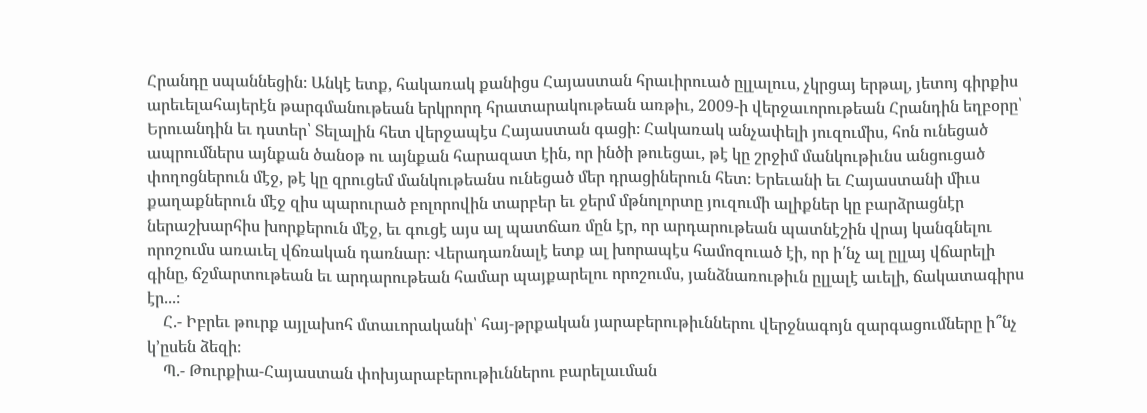Հրանդը սպաննեցին։ Անկէ ետք, հակառակ քանիցս Հայաստան հրաւիրուած ըլլալուս, չկրցայ երթալ, յետոյ գիրքիս արեւելահայերէն թարգմանութեան երկրորդ հրատարակութեան առթիւ, 2009-ի վերջաւորութեան Հրանդին եղբօրը՝ Երուանդին եւ դստեր՝ Տելալին հետ վերջապէս Հայաստան գացի։ Հակառակ անչափելի յուզումիս, հոն ունեցած ապրումներս այնքան ծանօթ ու այնքան հարազատ էին, որ ինծի թուեցաւ, թէ կը շրջիմ մանկութիւնս անցուցած փողոցներուն մէջ, թէ կը զրուցեմ մանկութեանս ունեցած մեր դրացիներուն հետ։ Երեւանի եւ Հայաստանի միւս քաղաքներուն մէջ զիս պարուրած բոլորովին տարբեր եւ ջերմ մթնոլորտը յուզումի ալիքներ կը բարձրացնէր ներաշխարհիս խորքերուն մէջ, եւ գուցէ այս ալ պատճառ մըն էր, որ արդարութեան պատնէշին վրայ կանգնելու որոշումս առաւել վճռական դառնար։ Վերադառնալէ ետք ալ խորապէս համոզուած էի, որ ի՛նչ ալ ըլլայ վճարելի գինը, ճշմարտութեան եւ արդարութեան համար պայքարելու որոշումս, յանձնառութիւն ըլլալէ աւելի, ճակատագիրս էր...։
    Հ.- Իբրեւ թուրք այլախոհ մտաւորականի՝ հայ-թրքական յարաբերութիւններու վերջնագոյն զարգացումները ի՞նչ կ՚ըսեն ձեզի։
    Պ.- Թուրքիա-Հայաստան փոխյարաբերութիւններու բարելաւման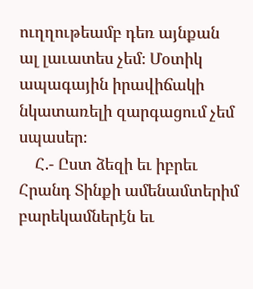ուղղութեամբ դեռ այնքան ալ լաւատես չեմ։ Մօտիկ ապագային իրավիճակի նկատառելի զարգացում չեմ սպասեր։
    Հ.- Ըստ ձեզի եւ իբրեւ Հրանդ Տինքի ամենամտերիմ բարեկամներէն եւ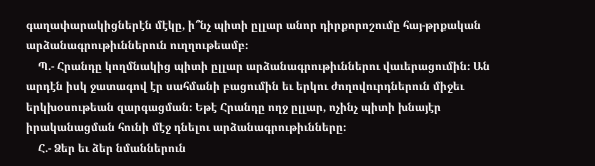գաղափարակիցներէն մէկը, ի՞նչ պիտի ըլլար անոր դիրքորոշումը հայ-թրքական արձանագրութիւններուն ուղղութեամբ։
    Պ.- Հրանդը կողմնակից պիտի ըլլար արձանագրութիւններու վաւերացումին։ Ան արդէն իսկ ջատագով էր սահմանի բացումին եւ երկու ժողովուրդներուն միջեւ երկխօսութեան զարգացման։ Եթէ Հրանդը ողջ ըլլար, ոչինչ պիտի խնայէր իրականացման հունի մէջ դնելու արձանագրութիւնները։
    Հ.- Ձեր եւ ձեր նմաններուն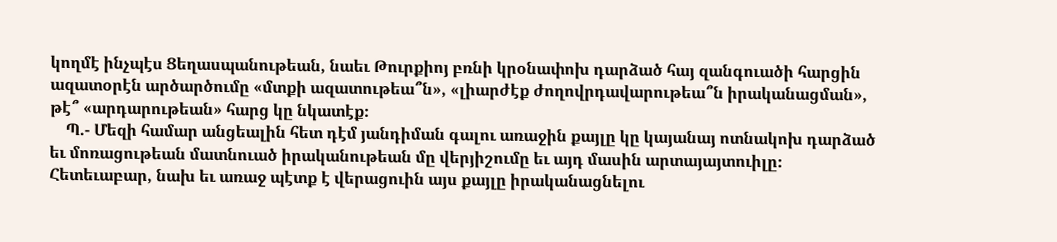կողմէ ինչպէս Ցեղասպանութեան, նաեւ Թուրքիոյ բռնի կրօնափոխ դարձած հայ զանգուածի հարցին ազատօրէն արծարծումը «մտքի ազատութեա՞ն», «լիարժէք ժողովրդավարութեա՞ն իրականացման», թէ՞ «արդարութեան» հարց կը նկատէք։
    Պ.- Մեզի համար անցեալին հետ դէմ յանդիման գալու առաջին քայլը կը կայանայ ոտնակոխ դարձած եւ մոռացութեան մատնուած իրականութեան մը վերյիշումը եւ այդ մասին արտայայտուիլը։ Հետեւաբար, նախ եւ առաջ պէտք է վերացուին այս քայլը իրականացնելու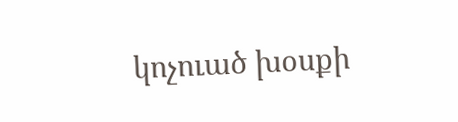կոչուած խօսքի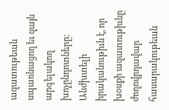ազատութեան սպառնացող եւ զայն արգելակող խոչընդոտները։ Անժխտելի իրականութիւն է, որ խօսքի ազատութիւնը ժողովրդավար հասարակութեան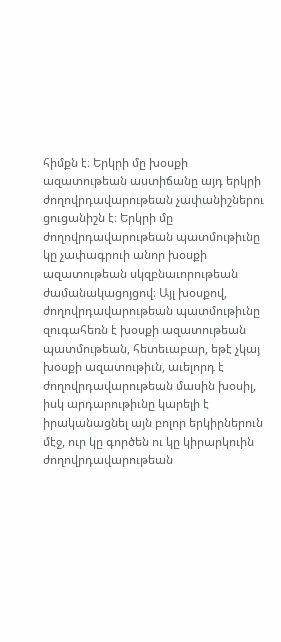հիմքն է։ Երկրի մը խօսքի ազատութեան աստիճանը այդ երկրի ժողովրդավարութեան չափանիշներու ցուցանիշն է։ Երկրի մը ժողովրդավարութեան պատմութիւնը կը չափագրուի անոր խօսքի ազատութեան սկզբնաւորութեան ժամանակացոյցով։ Այլ խօսքով, ժողովրդավարութեան պատմութիւնը զուգահեռն է խօսքի ազատութեան պատմութեան, հետեւաբար, եթէ չկայ խօսքի ազատութիւն, աւելորդ է ժողովրդավարութեան մասին խօսիլ, իսկ արդարութիւնը կարելի է իրականացնել այն բոլոր երկիրներուն մէջ, ուր կը գործեն ու կը կիրարկուին ժողովրդավարութեան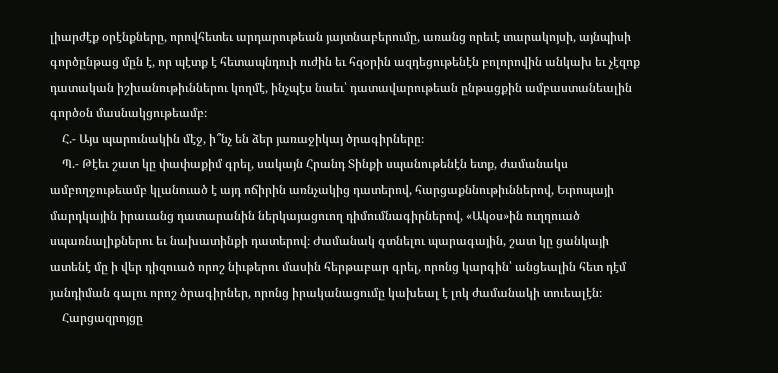լիարժէք օրէնքները, որովհետեւ արդարութեան յայտնաբերումը, առանց որեւէ տարակոյսի, այնպիսի գործընթաց մըն է, որ պէտք է հետապնդուի ուժին եւ հզօրին ազդեցութենէն բոլորովին անկախ եւ չէզոք դատական իշխանութիւններու կողմէ, ինչպէս նաեւ՝ դատավարութեան ընթացքին ամբաստանեալին գործօն մասնակցութեամբ։
    Հ.- Այս պարունակին մէջ, ի՞նչ են ձեր յառաջիկայ ծրագիրները։
    Պ.- Թէեւ շատ կը փափաքիմ գրել, սակայն Հրանդ Տինքի սպանութենէն ետք, ժամանակս ամբողջութեամբ կլանուած է այդ ոճիրին առնչակից դատերով, հարցաքննութիւններով, Եւրոպայի մարդկային իրաւանց դատարանին ներկայացուող դիմումնագիրներով, «Ակօս»ին ուղղուած սպառնալիքներու եւ նախատինքի դատերով։ Ժամանակ գտնելու պարագային, շատ կը ցանկայի ատենէ մը ի վեր դիզուած որոշ նիւթերու մասին հերթաբար գրել, որոնց կարգին՝ անցեալին հետ դէմ յանդիման գալու որոշ ծրագիրներ, որոնց իրականացումը կախեալ է լոկ ժամանակի տուեալէն։
    Հարցազրոյցը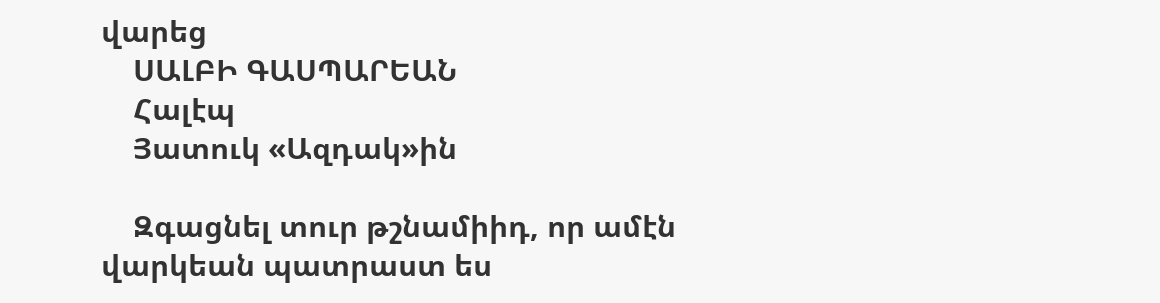վարեց
    ՍԱԼԲԻ ԳԱՍՊԱՐԵԱՆ
    Հալէպ
    Յատուկ «Ազդակ»ին

    Զգացնել տուր թշնամիիդ, որ ամէն վարկեան պատրաստ ես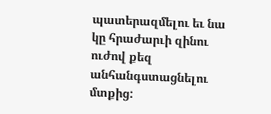պատերազմելու եւ նա կը հրաժարւի զինու ուժով քեզ անհանգստացնելու մտքից: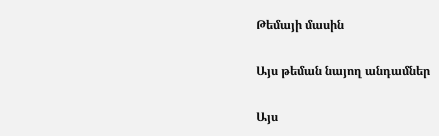Թեմայի մասին

Այս թեման նայող անդամներ

Այս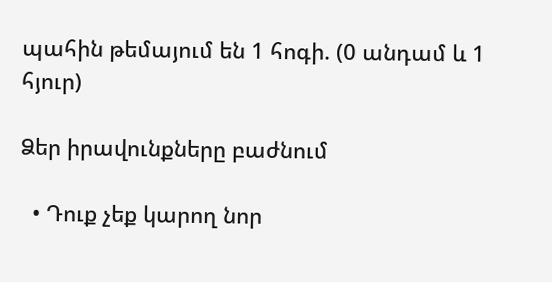պահին թեմայում են 1 հոգի. (0 անդամ և 1 հյուր)

Ձեր իրավունքները բաժնում

  • Դուք չեք կարող նոր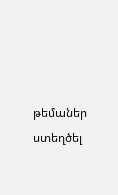թեմաներ ստեղծել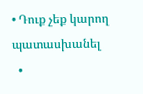• Դուք չեք կարող պատասխանել
  •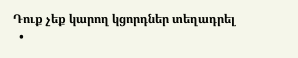Դուք չեք կարող կցորդներ տեղադրել
  •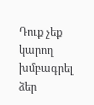Դուք չեք կարող խմբագրել ձեր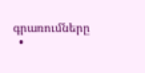գրառումները
  •